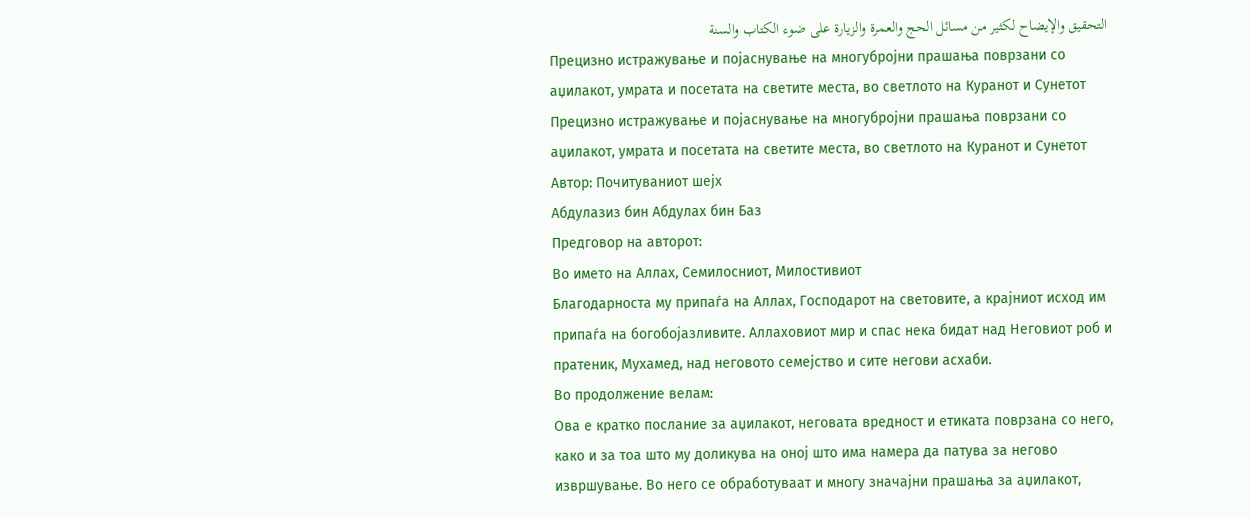التحقيق والإيضاح لكثير من مسائل الحج والعمرة والزيارة على ضوء الكتاب والسنة
Прецизно истражување и појаснување на многубројни прашања поврзани со аџилакот, умрата и посетата на светите места, во светлото на Куранот и Сунетот
Прецизно истражување и појаснување на многубројни прашања поврзани со аџилакот, умрата и посетата на светите места, во светлото на Куранот и Сунетот
Автор: Почитуваниот шејх
Абдулазиз бин Абдулах бин Баз
Предговор на авторот:
Во името на Аллах, Семилосниот, Милостивиот
Благодарноста му припаѓа на Аллах, Господарот на световите, а крајниот исход им припаѓа на богобојазливите. Аллаховиот мир и спас нека бидат над Неговиот роб и пратеник, Мухамед, над неговото семејство и сите негови асхаби.
Во продолжение велам:
Ова е кратко послание за аџилакот, неговата вредност и етиката поврзана со него, како и за тоа што му доликува на оној што има намера да патува за негово извршување. Во него се обработуваат и многу значајни прашања за аџилакот,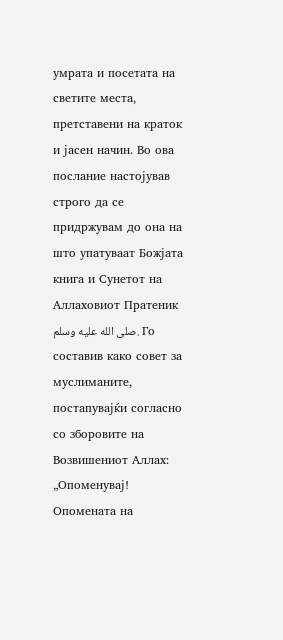умрата и посетата на светите места, претставени на краток и јасен начин. Во ова послание настојував строго да се придржувам до она на што упатуваат Божјата книга и Сунетот на Аллаховиот Пратеник صلى الله عليه وسلم. Го составив како совет за муслиманите, постапувајќи согласно со зборовите на Возвишениот Аллах: „Опоменувај! Опомената на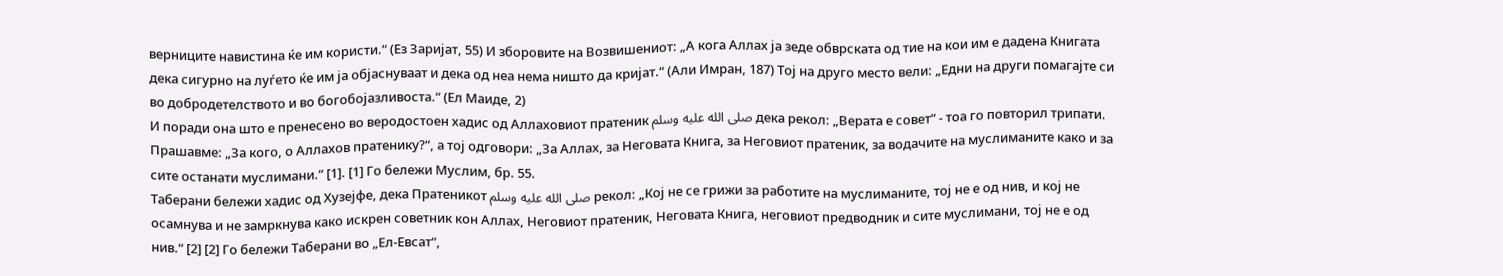верниците навистина ќе им користи.“ (Ез Заријат, 55) И зборовите на Возвишениот: „А кога Аллах ја зеде обврската од тие на кои им е дадена Книгата дека сигурно на луѓето ќе им ја објаснуваат и дека од неа нема ништо да кријат.“ (Али Имран, 187) Тој на друго место вели: „Едни на други помагајте си во добродетелството и во богобојазливоста.“ (Ел Маиде, 2)
И поради она што е пренесено во веродостоен хадис од Аллаховиот пратеник صلى الله عليه وسلم дека рекол: „Верата е совет“ - тоа го повторил трипати. Прашавме: „За кого, о Аллахов пратенику?“, а тој одговори: „За Аллах, за Неговата Книга, за Неговиот пратеник, за водачите на муслиманите како и за сите останати муслимани.“ [1]. [1] Го бележи Муслим, бр. 55.
Таберани бележи хадис од Хузејфе, дека Пратеникот صلى الله عليه وسلم рекол: „Кој не се грижи за работите на муслиманите, тој не е од нив, и кој не осaмнува и не замркнува како искрен советник кон Аллах, Неговиот пратеник, Неговата Книга, неговиот предводник и сите муслимани, тој не е од нив.“ [2] [2] Го бележи Таберани во „Ел-Евсат“,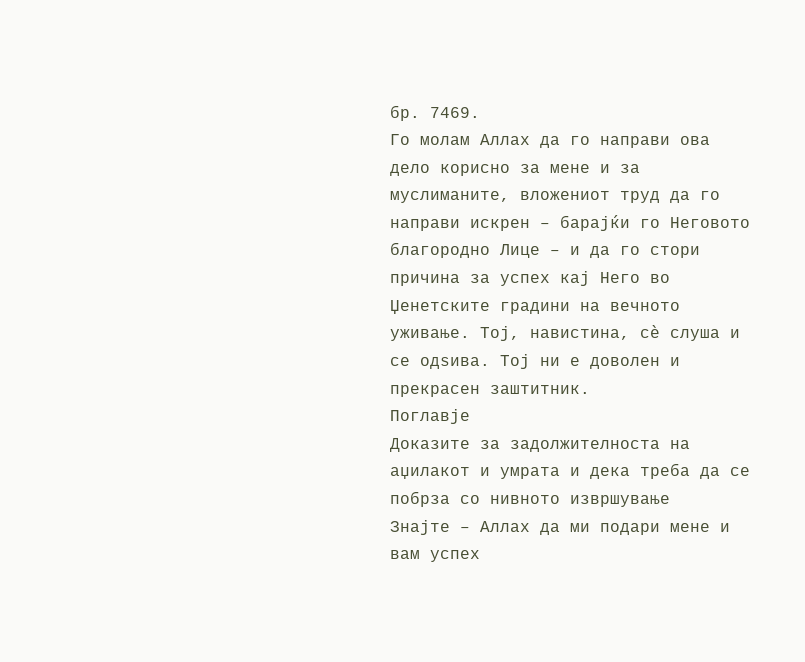бр. 7469.
Го молам Аллах да го направи ова дело корисно за мене и за муслиманите, вложениот труд да го направи искрен – барајќи го Неговото благородно Лице – и да го стори причина за успех кај Него во Џенетските градини на вечното уживање. Тој, навистина, сè слуша и се одѕива. Тој ни е доволен и прекрасен заштитник.
Поглавје
Доказите за задолжителноста на аџилакот и умрата и дека треба да се побрза со нивното извршување
Знајте – Аллах да ми подари мене и вам успех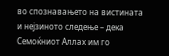во спознавањето на вистината и нејзиното следење – дека Семоќниот Аллах им го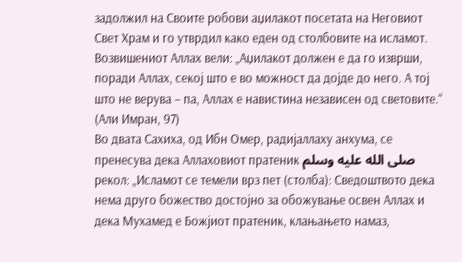задолжил на Своите робови аџилакот посетата на Неговиот Свет Храм и го утврдил како еден од столбовите на исламот. Возвишениот Аллах вели: „Аџилакот должен е да го изврши, поради Аллах, секој што е во можност да дојде до него. А тој што не верува – па, Аллах е навистина независен од световите.“ (Али Имран, 97)
Во двата Сахиха, од Ибн Омер, радијаллаху анхума, се пренесува дека Аллаховиот пратеник صلى الله عليه وسلم рекол: „Исламот се темели врз пет (столба): Сведоштвото дека нема друго божество достојно за обожување освен Аллах и дека Мухамед е Божјиот пратеник, клањањето намаз,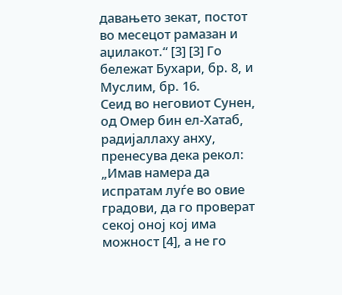давањето зекат, постот во месецот рамазан и аџилакот.“ [3] [3] Го бележат Бухари, бр. 8, и Муслим, бр. 16.
Сеид во неговиот Сунен, од Омер бин ел-Хатаб, радијаллаху анху, пренесува дека рекол: „Имав намера да испратам луѓе во овие градови, да го проверат секој оној кој има можност [4], а не го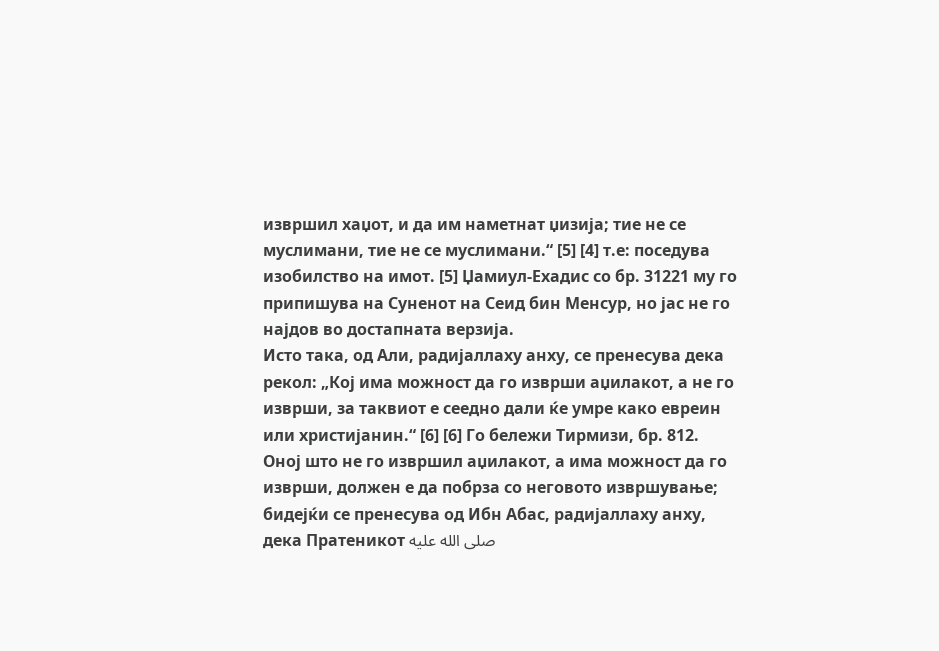извршил хаџот, и да им наметнат џизија; тие не се муслимани, тие не се муслимани.“ [5] [4] т.е: поседува изобилство на имот. [5] Џамиул-Ехадис со бр. 31221 му го припишува на Суненот на Сеид бин Менсур, но јас не го најдов во достапната верзија.
Исто така, од Али, радијаллаху анху, се пренесува дека рекол: „Кој има можност да го изврши аџилакот, а не го изврши, за таквиот е сеедно дали ќе умре како евреин или христијанин.“ [6] [6] Го бележи Тирмизи, бр. 812.
Оној што не го извршил аџилакот, а има можност да го изврши, должен е да побрза со неговото извршување; бидејќи се пренесува од Ибн Абас, радијаллаху анху, дека Пратеникот صلى الله عليه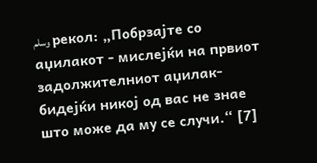وسلم рекол: „Побрзајте со аџилакот - мислејќи на првиот задолжителниот аџилак- бидејќи никој од вас не знае што може да му се случи.“ [7]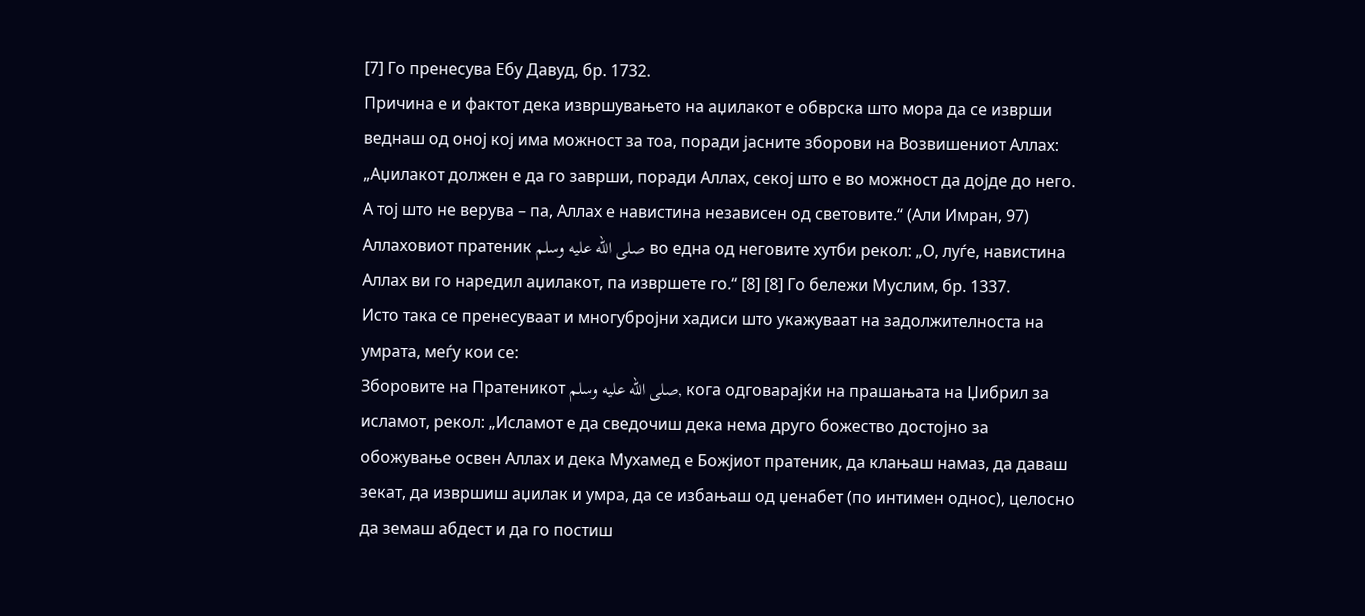[7] Го пренесува Ебу Давуд, бр. 1732.
Причина е и фактот дека извршувањето на аџилакот е обврска што мора да се изврши веднаш од оној кој има можност за тоа, поради јасните зборови на Возвишениот Аллах: „Аџилакот должен е да го заврши, поради Аллах, секој што е во можност да дојде до него. А тој што не верува – па, Аллах е навистина независен од световите.“ (Али Имран, 97) Аллаховиот пратеник صلى الله عليه وسلم во една од неговите хутби рекол: „О, луѓе, навистина Аллах ви го наредил аџилакот, па извршете го.“ [8] [8] Го бележи Муслим, бр. 1337.
Исто така се пренесуваат и многубројни хадиси што укажуваат на задолжителноста на умрата, меѓу кои се:
Зборовите на Пратеникот صلى الله عليه وسلم, кога одговарајќи на прашањата на Џибрил за исламот, рекол: „Исламот е да сведочиш дека нема друго божество достојно за обожување освен Аллах и дека Мухамед е Божјиот пратеник, да клањаш намаз, да даваш зекат, да извршиш аџилак и умра, да се избањаш од џенабет (по интимен однос), целосно да земаш абдест и да го постиш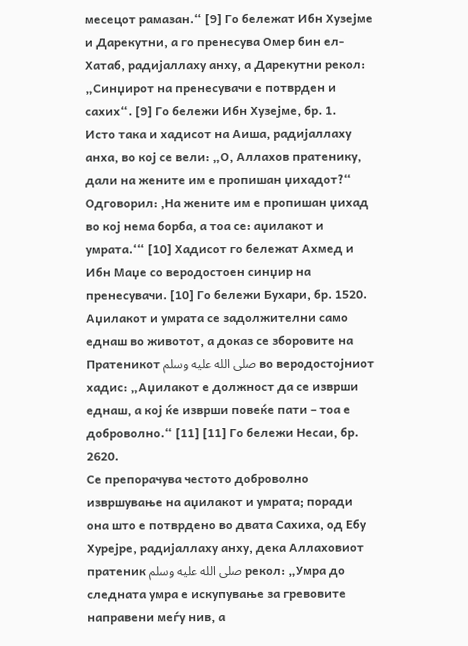месецот рамазан.“ [9] Го бележат Ибн Хузејме и Дарекутни, а го пренесува Омер бин ел-Хатаб, радијаллаху анху, а Дарекутни рекол: „Синџирот на пренесувачи е потврден и сахих“. [9] Го бележи Ибн Хузејме, бр. 1.
Исто така и хадисот на Аиша, радијаллаху анха, во кој се вели: „О, Аллахов пратенику, дали на жените им е пропишан џихадот?“ Одговорил: ,На жените им е пропишан џихад во кој нема борба, а тоа се: аџилакот и умрата.‘“ [10] Хадисот го бележат Ахмед и Ибн Маџе со веродостоен синџир на пренесувачи. [10] Го бележи Бухари, бр. 1520.
Аџилакот и умрата се задолжителни само еднаш во животот, а доказ се зборовите на Пратеникот صلى الله عليه وسلم во веродостојниот хадис: „Аџилакот е должност да се изврши еднаш, а кој ќе изврши повеќе пати – тоа е доброволно.“ [11] [11] Го бележи Несаи, бр. 2620.
Се препорачува честото доброволно извршување на аџилакот и умрата; поради она што е потврдено во двата Сахиха, од Ебу Хурејре, радијаллаху анху, дека Аллаховиот пратеник صلى الله عليه وسلم рекол: „Умра до следната умра е искупување за гревовите направени меѓу нив, а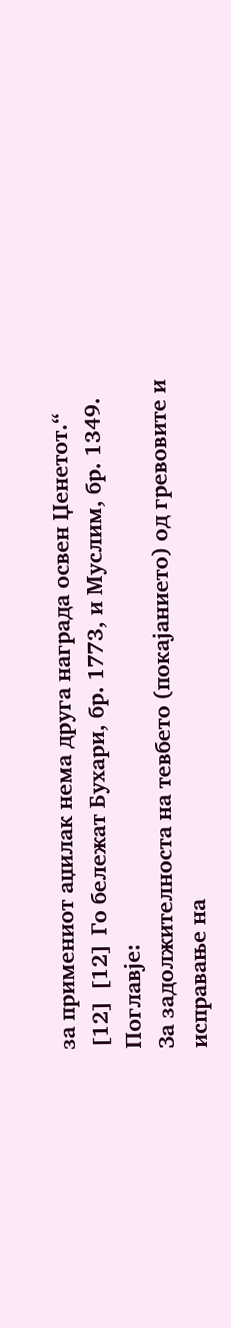за примениот аџилак нема друга награда освен Џенетот.“ [12] [12] Го бележат Бухари, бр. 1773, и Муслим, бр. 1349.
Поглавје:
За задолжителноста на тевбето (покајанието) од гревовите и исправaње на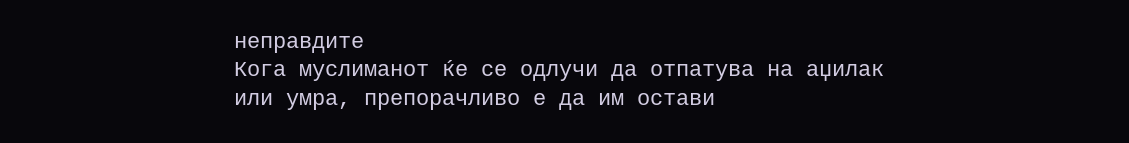неправдите
Кога муслиманот ќе се одлучи да отпатува на аџилак или умра, препорачливо е да им остави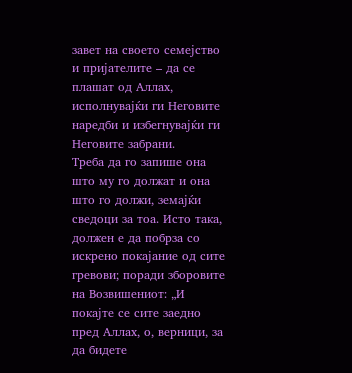завет на своето семејство и пријателите – да се плашат од Аллах, исполнувајќи ги Неговите наредби и избегнувајќи ги Неговите забрани.
Треба да го запише она што му го должат и она што го должи, земајќи сведоци за тоа. Исто така, должен е да побрза со искрено покајание од сите гревови; поради зборовите на Возвишениот: „И покајте се сите заедно пред Аллах, о, верници, за да бидете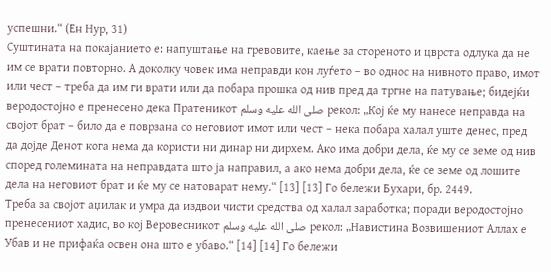успешни.“ (Ен Нур, 31)
Суштината на покајанието е: напуштање на гревовите, каење за стореното и цврста одлука да не им се врати повторно. А доколку човек има неправди кон луѓето – во однос на нивното право, имот или чест – треба да им ги врати или да побара прошка од нив пред да тргне на патување; бидејќи веродостојно е пренесено дека Пратеникот صلى الله عليه وسلم рекол: „Кој ќе му нанесе неправда на својот брат – било да е поврзана со неговиот имот или чест – нека побара халал уште денес, пред да дојде Денот кога нема да користи ни динар ни дирхем. Ако има добри дела, ќе му се земе од нив според големината на неправдата што ја направил, а ако нема добри дела, ќе се земе од лошите дела на неговиот брат и ќе му се натоварат нему.“ [13] [13] Го бележи Бухари, бр. 2449.
Треба за својот аџилак и умра да издвои чисти средства од халал заработка; поради веродостојно пренесениот хадис, во кој Веровесникот صلى الله عليه وسلم рекол: „Навистина Возвишениот Аллах е Убав и не прифаќа освен она што е убаво.“ [14] [14] Го бележи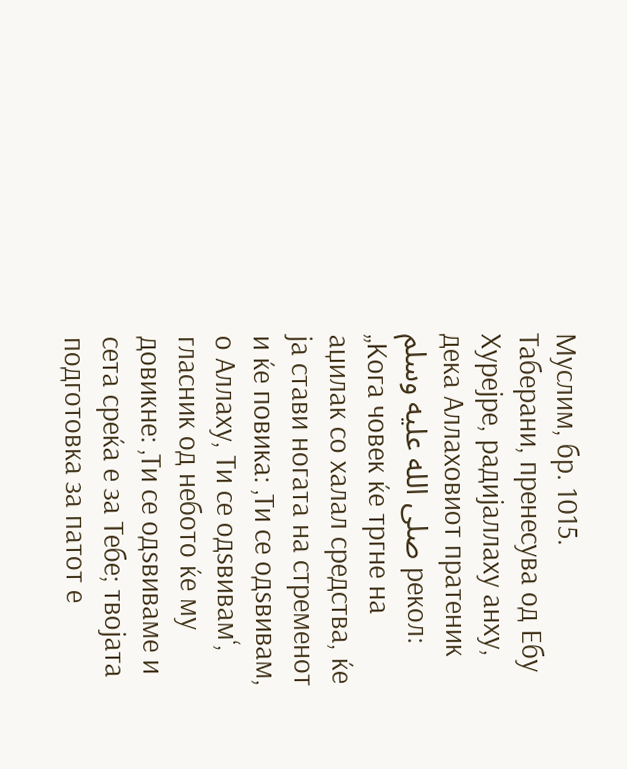Муслим, бр. 1015.
Таберани, пренесува од Ебу Хурејре, радијаллаху анху, дека Аллаховиот пратеник صلى الله عليه وسلم рекол: „Кога човек ќе тргне на аџилак со халал средства, ќе ја стави ногата на стременот и ќе повика: ‚Ти се одѕвивам, о Аллаху, Ти се одѕвивам‘, гласник од небото ќе му довикне: ‚Ти се одѕвиваме и сета среќа е за Тебе; твојата подготовка за патот е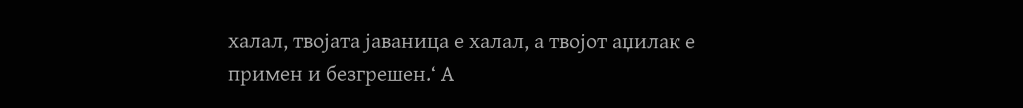халал, твојата јаваница е халал, а твојот аџилак е примен и безгрешен.‘ А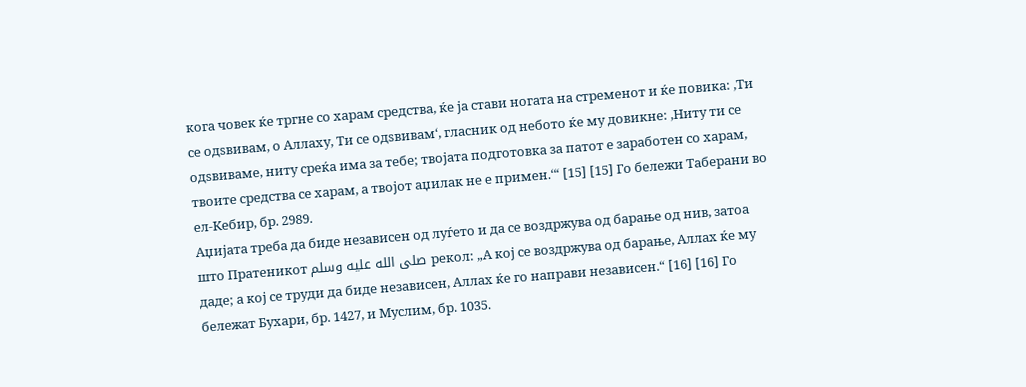кога човек ќе тргне со харам средства, ќе ја стави ногата на стременот и ќе повика: ‚Ти се одѕвивам, о Аллаху, Ти се одѕвивам‘, гласник од небото ќе му довикне: ‚Ниту ти се одѕвиваме, ниту среќа има за тебе; твојата подготовка за патот е заработен со харам, твоите средства се харам, а твојот аџилак не е примен.‘“ [15] [15] Го бележи Таберани во ел-Кебир, бр. 2989.
Аџијата треба да биде независен од луѓето и да се воздржува од барање од нив, затоа што Пратеникот صلى الله عليه وسلم рекол: „А кој се воздржува од барање, Аллах ќе му даде; а кој се труди да биде независен, Аллах ќе го направи независен.“ [16] [16] Го бележат Бухари, бр. 1427, и Муслим, бр. 1035.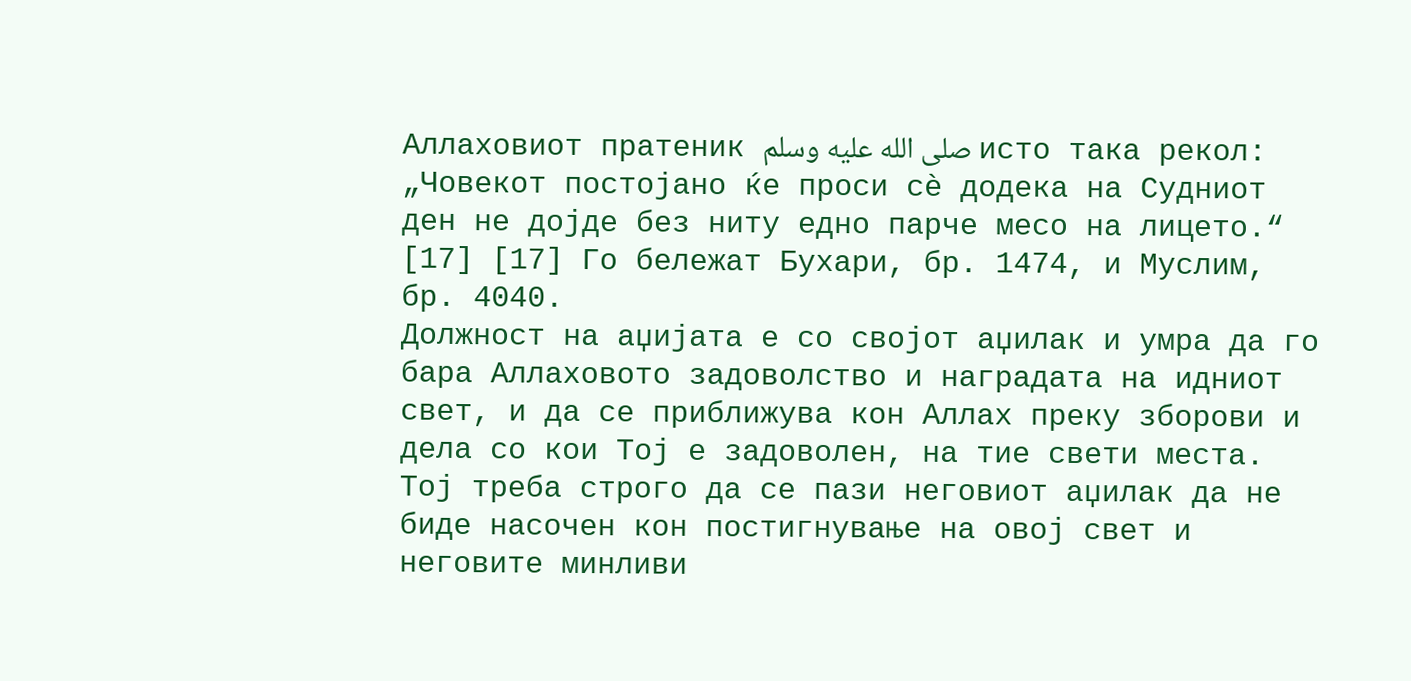Аллаховиот пратеник صلى الله عليه وسلم исто така рекол: „Човекот постојано ќе проси сè додека на Судниот ден не дојде без ниту едно парче месо на лицето.“ [17] [17] Го бележат Бухари, бр. 1474, и Муслим, бр. 4040.
Должност на аџијата е со својот аџилак и умра да го бара Аллаховото задоволство и наградата на идниот свет, и да се приближува кон Аллах преку зборови и дела со кои Тој е задоволен, на тие свети места. Тој треба строго да се пази неговиот аџилак да не биде насочен кон постигнување на овој свет и неговите минливи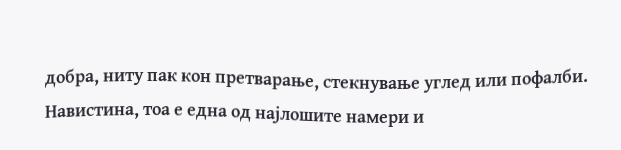добра, ниту пак кон претварање, стекнување углед или пофалби. Навистина, тоа е една од најлошите намери и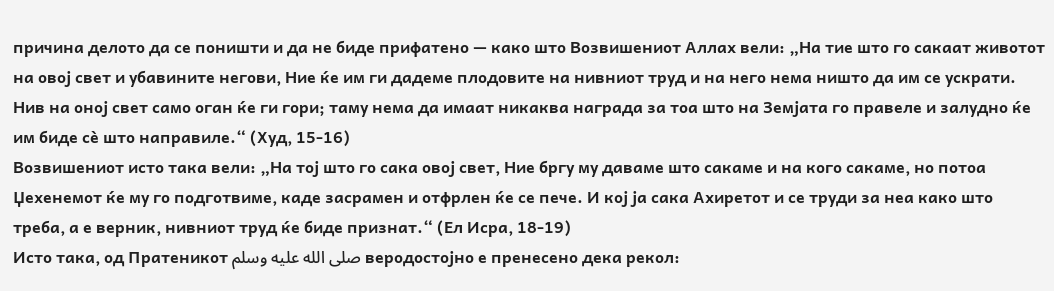причина делото да се поништи и да не биде прифатено — како што Возвишениот Аллах вели: „На тие што го сакаат животот на овој свет и убавините негови, Ние ќе им ги дадеме плодовите на нивниот труд и на него нема ништо да им се ускрати. Нив на оној свет само оган ќе ги гори; таму нема да имаат никаква награда за тоа што на Земјата го правеле и залудно ќе им биде сè што направиле.“ (Худ, 15-16)
Возвишениот исто така вели: „На тој што го сака овој свет, Ние бргу му даваме што сакаме и на кого сакаме, но потоа Џехенемот ќе му го подготвиме, каде засрамен и отфрлен ќе се пече. И кој ја сака Ахиретот и се труди за неа како што треба, а е верник, нивниот труд ќе биде признат.“ (Ел Исра, 18-19)
Исто така, од Пратеникот صلى الله عليه وسلم веродостојно е пренесено дека рекол: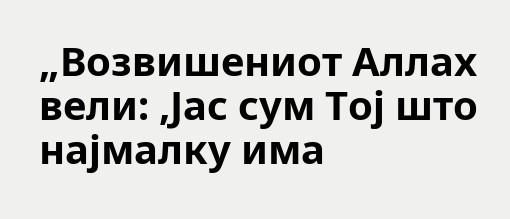„Возвишениот Аллах вели: ,Јас сум Тој што најмалку има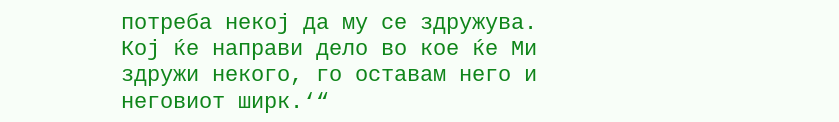потреба некој да му се здружува. Кој ќе направи дело во кое ќе Ми здружи некого, го оставам него и неговиот ширк.‘“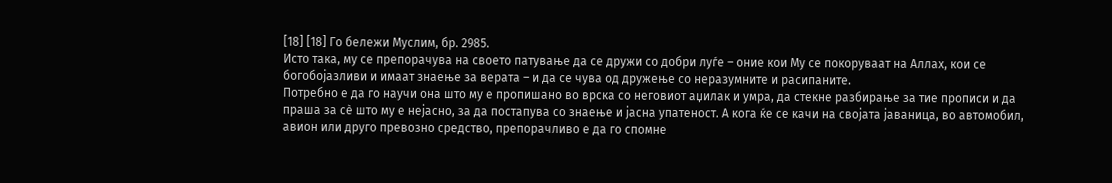[18] [18] Го бележи Муслим, бр. 2985.
Исто така, му се препорачува на своето патување да се дружи со добри луѓе – оние кои Му се покоруваат на Аллах, кои се богобојазливи и имаат знаење за верата – и да се чува од дружење со неразумните и расипаните.
Потребно е да го научи она што му е пропишано во врска со неговиот аџилак и умра, да стекне разбирање за тие прописи и да праша за сè што му е нејасно, за да постапува со знаење и јасна упатеност. А кога ќе се качи на својата јаваница, во автомобил, авион или друго превозно средство, препорачливо е да го спомне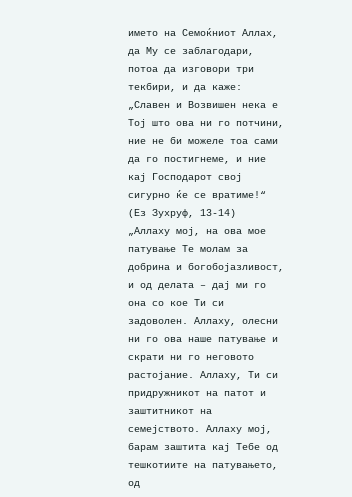името на Семоќниот Аллах, да Му се заблагодари, потоа да изговори три текбири, и да каже: „Славен и Возвишен нека е Тој што ова ни го потчини, ние не би можеле тоа сами да го постигнеме, и ние кај Господарот свој сигурно ќе се вратиме!“ (Ез Зухруф, 13-14)
„Аллаху мој, на ова мое патување Те молам за добрина и богобојазливост, и од делата – дај ми го она со кое Ти си задоволен. Аллаху, олесни ни го ова наше патување и скрати ни го неговото растојание. Аллаху, Ти си придружникот на патот и заштитникот на семејството. Аллаху мој, барам заштита кај Тебе од тешкотиите на патувањето, од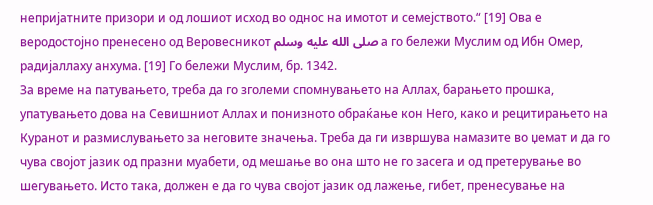непријатните призори и од лошиот исход во однос на имотот и семејството.“ [19] Ова е веродостојно пренесено од Веровесникот صلى الله عليه وسلم а го бележи Муслим од Ибн Омер, радијаллаху анхума. [19] Го бележи Муслим, бр. 1342.
За време на патувањето, треба да го зголеми спомнувањето на Аллах, барањето прошка, упатувањето дова на Севишниот Аллах и понизното обраќање кон Него, како и рецитирањето на Куранот и размислувањето за неговите значења. Треба да ги извршува намазите во џемат и да го чува својот јазик од празни муабети, од мешање во она што не го засега и од претерување во шегувањето. Исто така, должен е да го чува својот јазик од лажење, гибет, пренесување на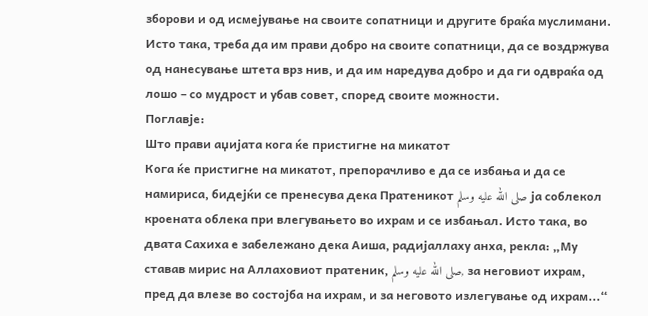зборови и од исмејување на своите сопатници и другите браќа муслимани.
Исто така, треба да им прави добро на своите сопатници, да се воздржува од нанесување штета врз нив, и да им наредува добро и да ги одвраќа од лошо – со мудрост и убав совет, според своите можности.
Поглавје:
Што прави аџијата кога ќе пристигне на микатот
Кога ќе пристигне на микатот, препорачливо е да се избања и да се намириса, бидејќи се пренесува дека Пратеникот صلى الله عليه وسلم ја соблекол кроената облека при влегувањето во ихрам и се избањал. Исто така, во двата Сахиха е забележано дека Аиша, радијаллаху анха, рекла: „Му ставав мирис на Аллаховиот пратеник, صلى الله عليه وسلم, за неговиот ихрам, пред да влезе во состојба на ихрам, и за неговото излегување од ихрам...“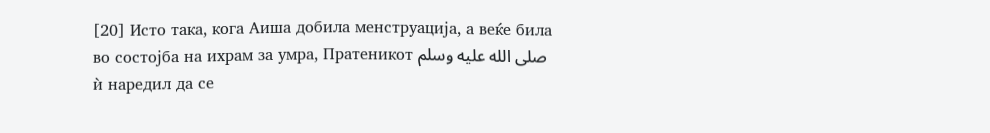[20] Исто така, кога Аиша добила менструација, а веќе била во состојба на ихрам за умра, Пратеникот صلى الله عليه وسلم ѝ наредил да се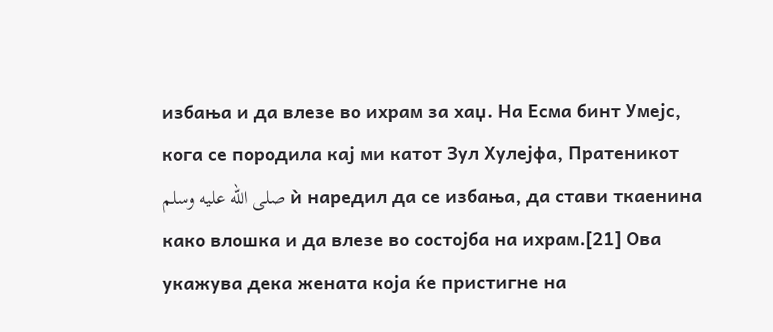избања и да влезе во ихрам за хаџ. На Есма бинт Умејс, кога се породила кај ми катот Зул Хулејфа, Пратеникот صلى الله عليه وسلم ѝ наредил да се избања, да стави ткаенина како влошка и да влезе во состојба на ихрам.[21] Ова укажува дека жената која ќе пристигне на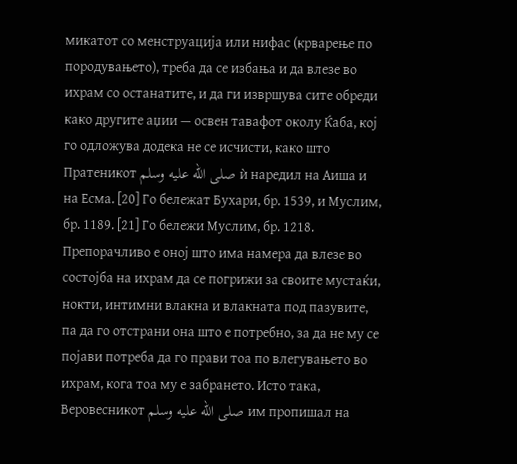микатот со менструација или нифас (крварење по породувањето), треба да се избања и да влезе во ихрам со останатите, и да ги извршува сите обреди како другите аџии — освен тавафот околу Ќаба, кој го одложува додека не се исчисти, како што Пратеникот صلى الله عليه وسلم ѝ наредил на Аиша и на Есма. [20] Го бележат Бухари, бр. 1539, и Муслим, бр. 1189. [21] Го бележи Муслим, бр. 1218.
Препорачливо е оној што има намера да влезе во состојба на ихрам да се погрижи за своите мустаќи, нокти, интимни влакна и влакната под пазувите, па да го отстрани она што е потребно, за да не му се појави потреба да го прави тоа по влегувањето во ихрам, кога тоа му е забрането. Исто така, Веровесникот صلى الله عليه وسلم им пропишал на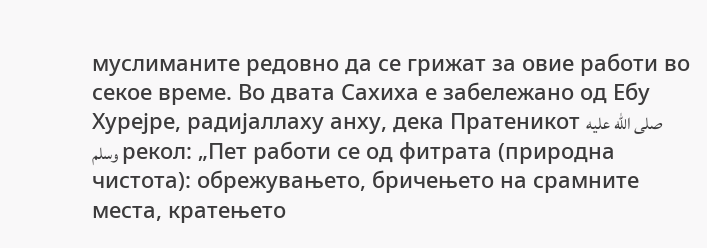муслиманите редовно да се грижат за овие работи во секое време. Во двата Сахиха е забележано од Ебу Хурејре, радијаллаху анху, дека Пратеникот صلى الله عليه وسلم рекол: „Пет работи се од фитрата (природна чистота): обрежувањето, бричењето на срамните места, кратењето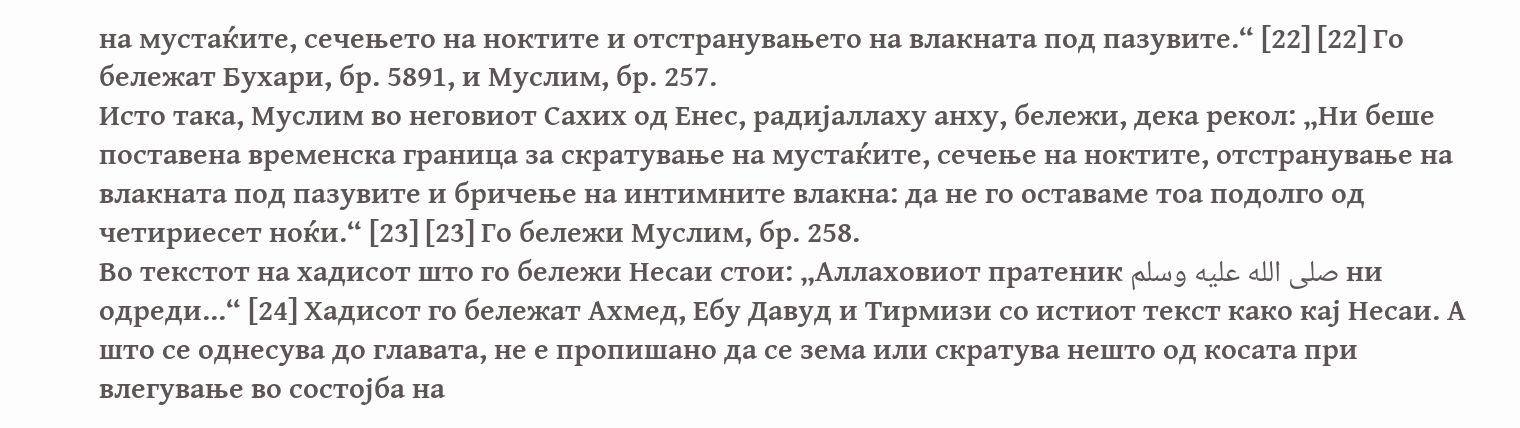на мустаќите, сечењето на ноктите и отстранувањето на влакната под пазувите.“ [22] [22] Го бележат Бухари, бр. 5891, и Муслим, бр. 257.
Исто така, Муслим во неговиот Сахих од Енес, радијаллаху анху, бележи, дека рекол: „Ни беше поставена временска граница за скратување на мустаќите, сечење на ноктите, отстранување на влакната под пазувите и бричење на интимните влакна: да не го оставаме тоа подолго од четириесет ноќи.“ [23] [23] Го бележи Муслим, бр. 258.
Во текстот на хадисот што го бележи Несаи стои: „Аллаховиот пратеник صلى الله عليه وسلم ни одреди...“ [24] Хадисот го бележат Ахмед, Ебу Давуд и Тирмизи со истиот текст како кај Несаи. А што се однесува до главата, не е пропишано да се зема или скратува нешто од косата при влегување во состојба на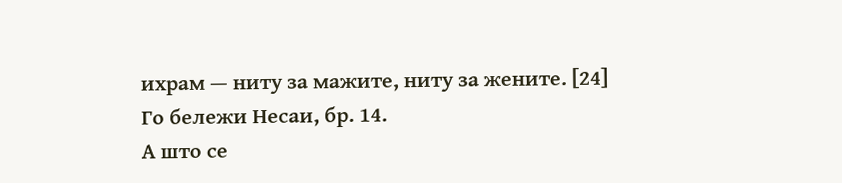ихрам — ниту за мажите, ниту за жените. [24] Го бележи Несаи, бр. 14.
А што се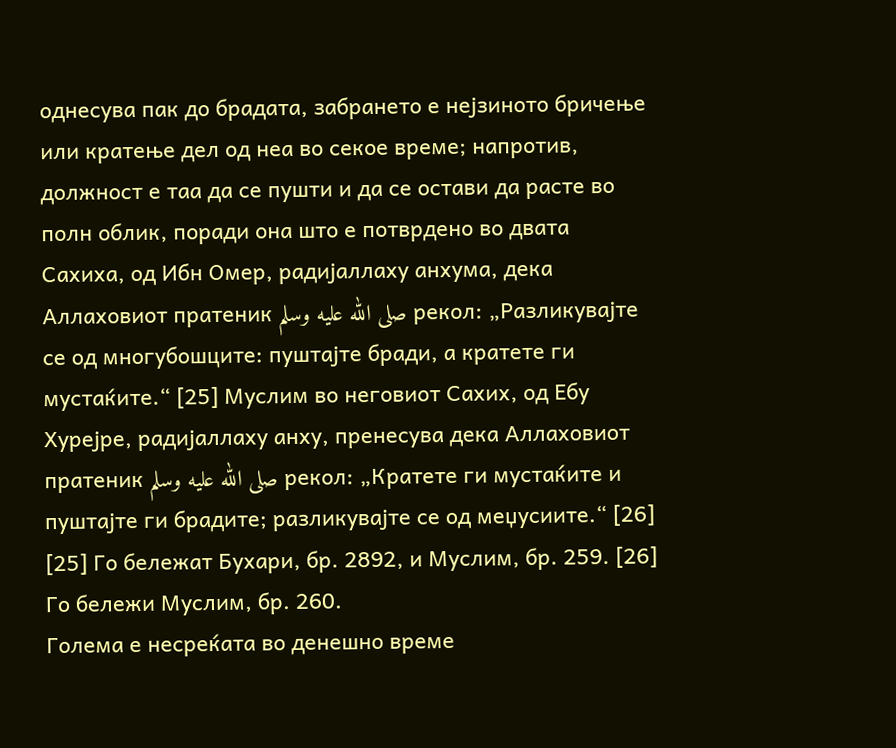однесува пак до брадата, забрането е нејзиното бричење или кратење дел од неа во секое време; напротив, должност е таа да се пушти и да се остави да расте во полн облик, поради она што е потврдено во двата Сахиха, од Ибн Омер, радијаллаху анхума, дека Аллаховиот пратеник صلى الله عليه وسلم рекол: „Разликувајте се од многубошците: пуштајте бради, а кратете ги мустаќите.“ [25] Муслим во неговиот Сахих, од Ебу Хурејре, радијаллаху анху, пренесува дека Аллаховиот пратеник صلى الله عليه وسلم рекол: „Кратете ги мустаќите и пуштајте ги брадите; разликувајте се од меџусиите.“ [26] [25] Го бележат Бухари, бр. 2892, и Муслим, бр. 259. [26] Го бележи Муслим, бр. 260.
Голема е несреќата во денешно време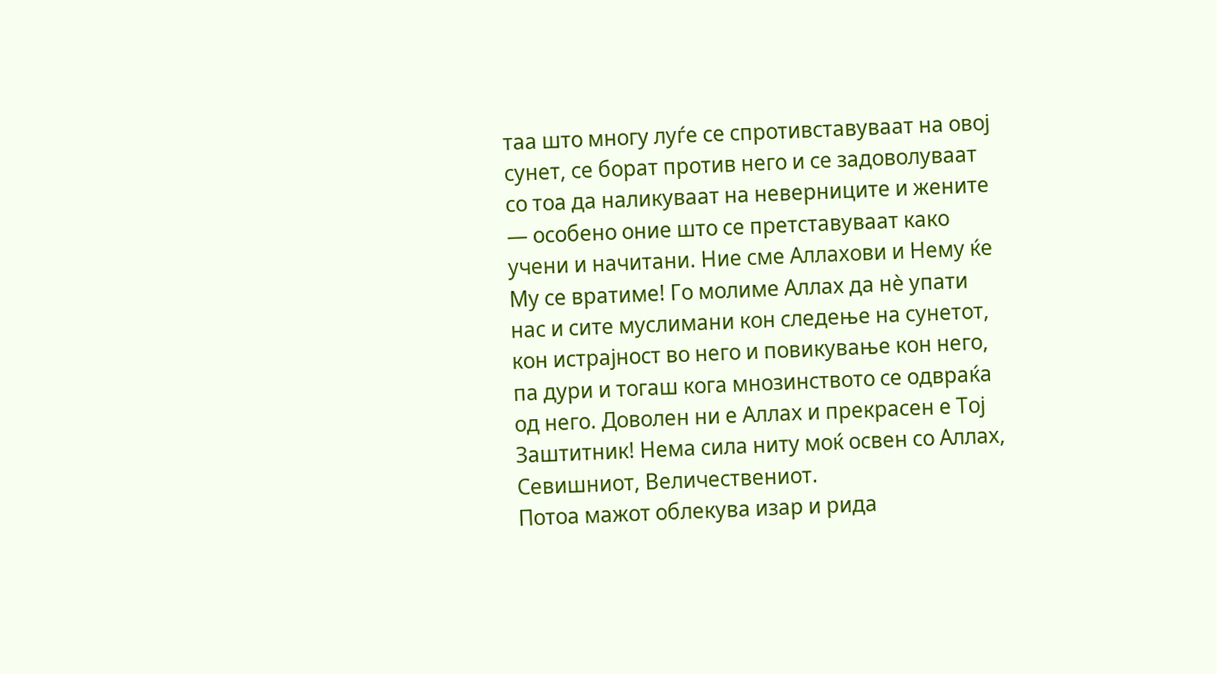таа што многу луѓе се спротивставуваат на овој сунет, се борат против него и се задоволуваат со тоа да наликуваат на неверниците и жените — особено оние што се претставуваат како учени и начитани. Ние сме Аллахови и Нему ќе Му се вратиме! Го молиме Аллах да нè упати нас и сите муслимани кон следење на сунетот, кон истрајност во него и повикување кон него, па дури и тогаш кога мнозинството се одвраќа од него. Доволен ни е Аллах и прекрасен е Тој Заштитник! Нема сила ниту моќ освен со Аллах, Севишниот, Величествениот.
Потоа мажот облекува изар и рида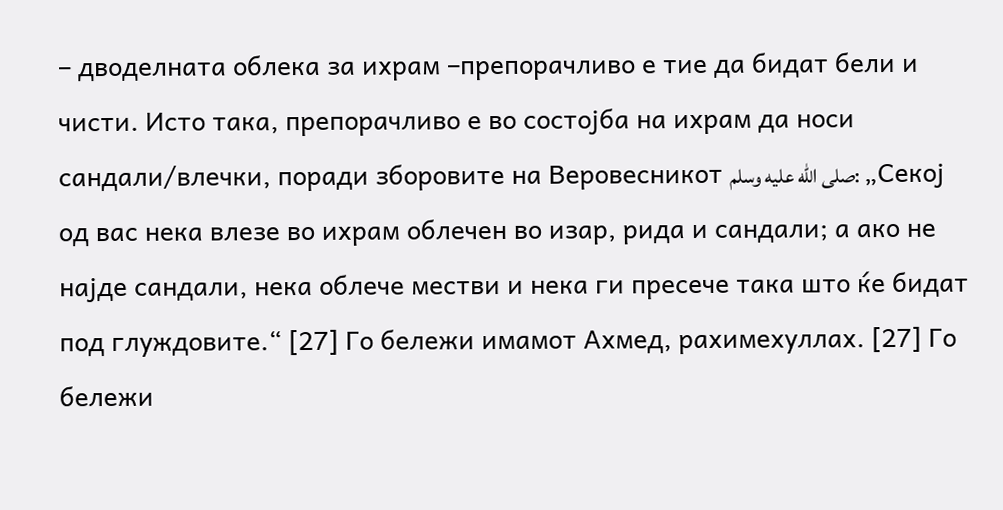– дводелната облека за ихрам –препорачливо е тие да бидат бели и чисти. Исто така, препорачливо е во состојба на ихрам да носи сандали/влечки, поради зборовите на Веровесникот صلى الله عليه وسلم: „Секој од вас нека влезе во ихрам облечен во изар, рида и сандали; а ако не најде сандали, нека облече местви и нека ги пресече така што ќе бидат под глуждовите.“ [27] Го бележи имамот Ахмед, рахимехуллах. [27] Го бележи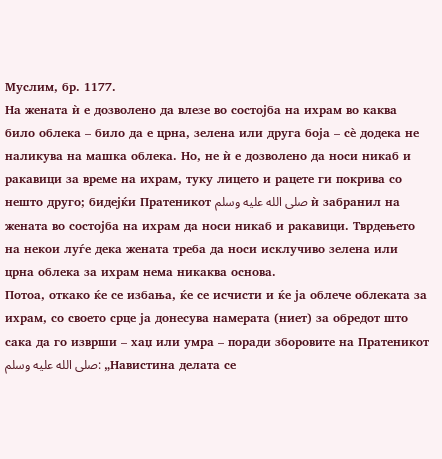Муслим, бр. 1177.
На жената ѝ е дозволено да влезе во состојба на ихрам во каква било облека – било да е црна, зелена или друга боја – сè додека не наликува на машка облека. Но, не ѝ е дозволено да носи никаб и ракавици за време на ихрам, туку лицето и рацете ги покрива со нешто друго; бидејќи Пратеникот صلى الله عليه وسلم ѝ забранил на жената во состојба на ихрам да носи никаб и ракавици. Тврдењето на некои луѓе дека жената треба да носи исклучиво зелена или црна облека за ихрам нема никаква основа.
Потоа, откако ќе се избања, ќе се исчисти и ќе ја облече облеката за ихрам, со своето срце ја донесува намерата (ниет) за обредот што сака да го изврши – хаџ или умра – поради зборовите на Пратеникот صلى الله عليه وسلم: „Навистина делата се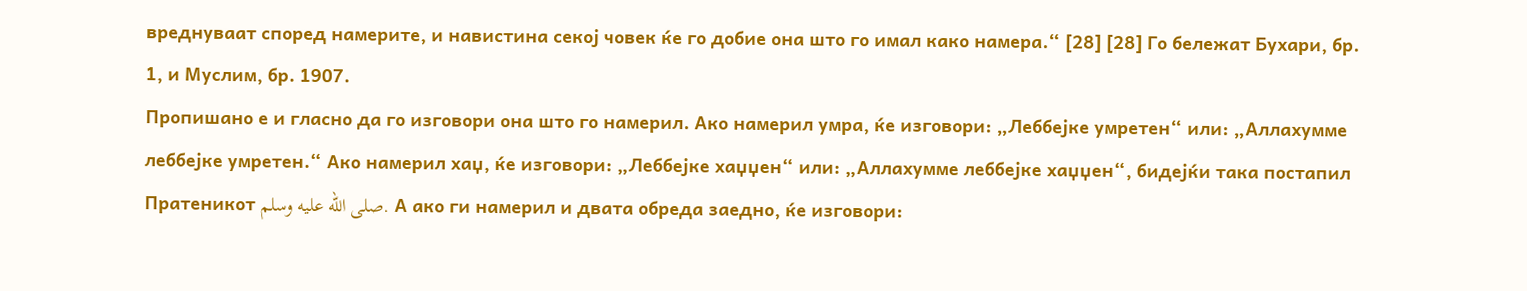вреднуваат според намерите, и навистина секој човек ќе го добие она што го имал како намера.“ [28] [28] Го бележат Бухари, бр. 1, и Муслим, бр. 1907.
Пропишано е и гласно да го изговори она што го намерил. Ако намерил умра, ќе изговори: „Леббејке умретен“ или: „Аллахумме леббејке умретен.“ Ако намерил хаџ, ќе изговори: „Леббејке хаџџен“ или: „Аллахумме леббејке хаџџен“, бидејќи така постапил Пратеникот صلى الله عليه وسلم. А ако ги намерил и двата обреда заедно, ќе изговори: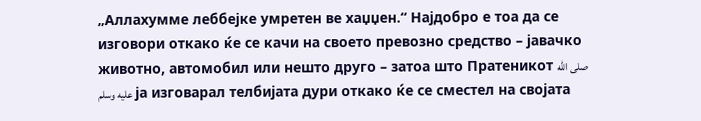„Аллахумме леббејке умретен ве хаџџен.“ Најдобро е тоа да се изговори откако ќе се качи на своето превозно средство – јавачко животно, автомобил или нешто друго – затоа што Пратеникот صلى الله عليه وسلم ја изговарал телбијата дури откако ќе се сместел на својата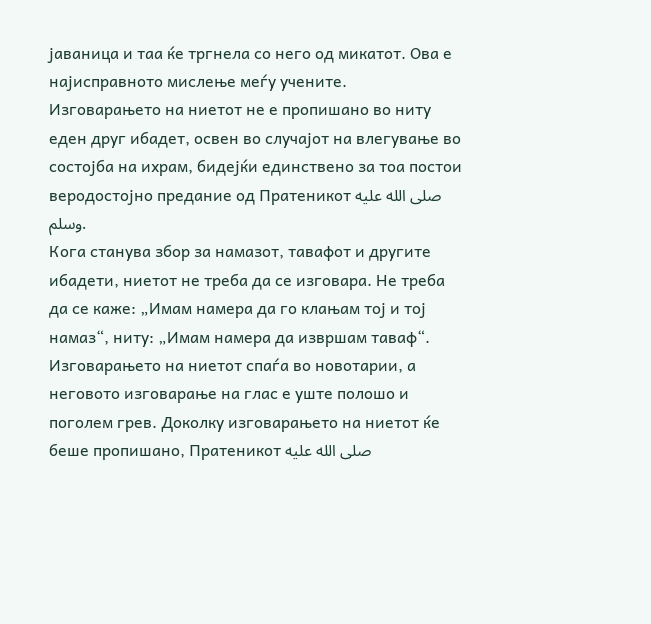јаваница и таа ќе тргнела со него од микатот. Ова е најисправното мислење меѓу учените.
Изговарањето на ниетот не е пропишано во ниту еден друг ибадет, освен во случајот на влегување во состојба на ихрам, бидејќи единствено за тоа постои веродостојно предание од Пратеникот صلى الله عليه وسلم.
Кога станува збор за намазот, тавафот и другите ибадети, ниетот не треба да се изговара. Не треба да се каже: „Имам намера да го клањам тој и тој намаз“, ниту: „Имам намера да извршам таваф“. Изговарањето на ниетот спаѓа во новотарии, а неговото изговарање на глас е уште полошо и поголем грев. Доколку изговарањето на ниетот ќе беше пропишано, Пратеникот صلى الله عليه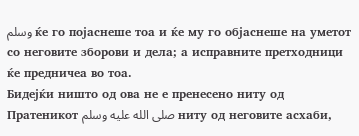وسلم ќе го појаснеше тоа и ќе му го објаснеше на уметот со неговите зборови и дела; а исправните претходници ќе предничеа во тоа.
Бидејќи ништо од ова не е пренесено ниту од Пратеникот صلى الله عليه وسلم ниту од неговите асхаби,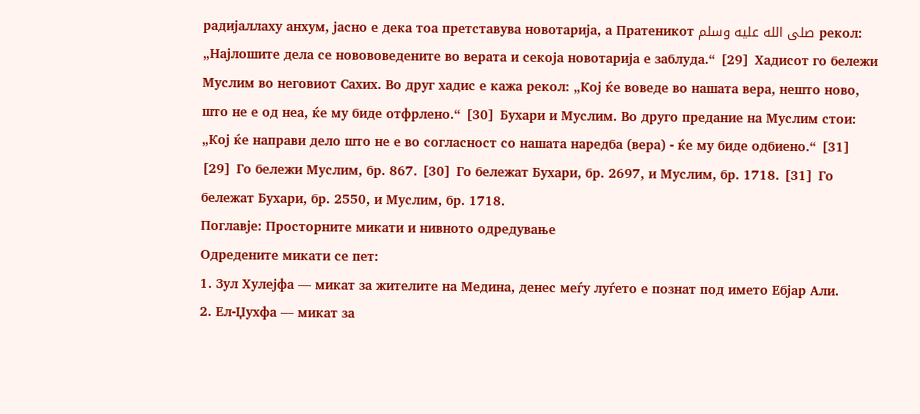радијаллаху анхум, јасно е дека тоа претставува новотарија, а Пратеникот صلى الله عليه وسلم рекол: „Најлошите дела се новововедените во верата и секоја новотарија е заблуда.“ [29] Хадисот го бележи Муслим во неговиот Сахих. Во друг хадис е кажа рекол: „Кој ќе воведе во нашата вера, нешто ново, што не е од неа, ќе му биде отфрлено.“ [30] Бухари и Муслим. Во друго предание на Муслим стои: „Кој ќе направи дело што не е во согласност со нашата наредба (вера) - ќе му биде одбиено.“ [31] [29] Го бележи Муслим, бр. 867. [30] Го бележат Бухари, бр. 2697, и Муслим, бр. 1718. [31] Го бележат Бухари, бр. 2550, и Муслим, бр. 1718.
Поглавје: Просторните микати и нивното одредување
Одредените микати се пет:
1. Зул Хулејфа — микат за жителите на Медина, денес меѓу луѓето е познат под името Ебјар Али.
2. Ел-Џухфа — микат за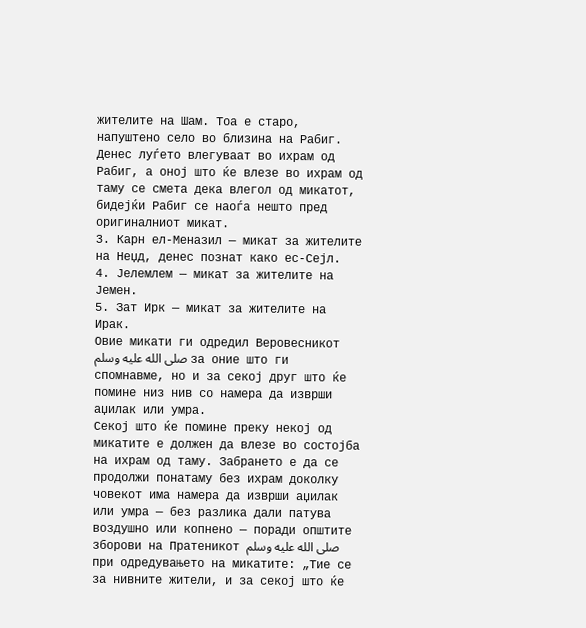жителите на Шам. Тоа е старо, напуштено село во близина на Рабиг. Денес луѓето влегуваат во ихрам од Рабиг, а оној што ќе влезе во ихрам од таму се смета дека влегол од микатот, бидејќи Рабиг се наоѓа нешто пред оригиналниот микат.
3. Карн ел-Меназил — микат за жителите на Неџд, денес познат како ес-Сејл.
4. Јелемлем — микат за жителите на Јемен.
5. Зат Ирк — микат за жителите на Ирак.
Овие микати ги одредил Веровесникот صلى الله عليه وسلم за оние што ги спомнавме, но и за секој друг што ќе помине низ нив со намера да изврши аџилак или умра.
Секој што ќе помине преку некој од микатите е должен да влезе во состојба на ихрам од таму. Забрането е да се продолжи понатаму без ихрам доколку човекот има намера да изврши аџилак или умра — без разлика дали патува воздушно или копнено — поради општите зборови на Пратеникот صلى الله عليه وسلم при одредувањето на микатите: „Тие се за нивните жители, и за секој што ќе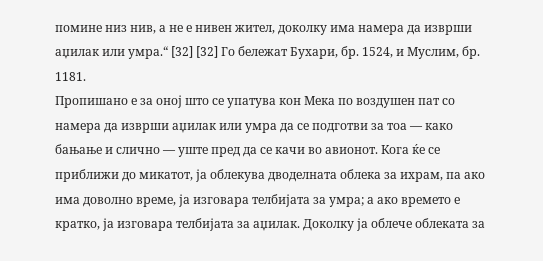помине низ нив, а не е нивен жител, доколку има намера да изврши аџилак или умра.“ [32] [32] Го бележат Бухари, бр. 1524, и Муслим, бр. 1181.
Пропишано е за оној што се упатува кон Мека по воздушен пат со намера да изврши аџилак или умра да се подготви за тоа — како бањање и слично — уште пред да се качи во авионот. Кога ќе се приближи до микатот, ја облекува дводелната облека за ихрам, па ако има доволно време, ја изговара телбијата за умра; а ако времето е кратко, ја изговара телбијата за аџилак. Доколку ја облече облеката за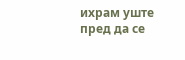ихрам уште пред да се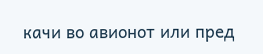качи во авионот или пред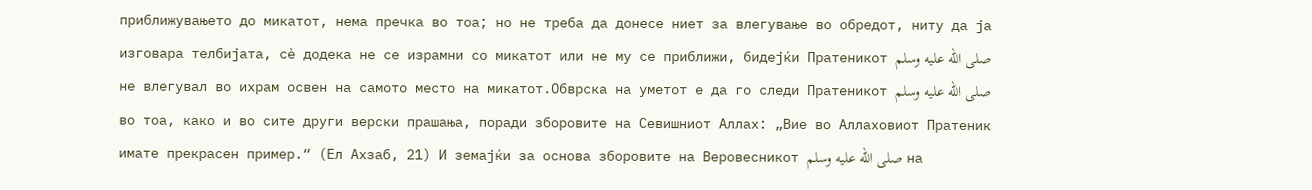приближувањето до микатот, нема пречка во тоа; но не треба да донесе ниет за влегување во обредот, ниту да ја изговара телбијата, сè додека не се израмни со микатот или не му се приближи, бидејќи Пратеникот صلى الله عليه وسلم не влегувал во ихрам освен на самото место на микатот.Обврска на уметот е да го следи Пратеникот صلى الله عليه وسلم во тоа, како и во сите други верски прашања, поради зборовите на Севишниот Аллах: „Вие во Аллаховиот Пратеник имате прекрасен пример.“ (Ел Ахзаб, 21) И земајќи за основа зборовите на Веровесникот صلى الله عليه وسلم на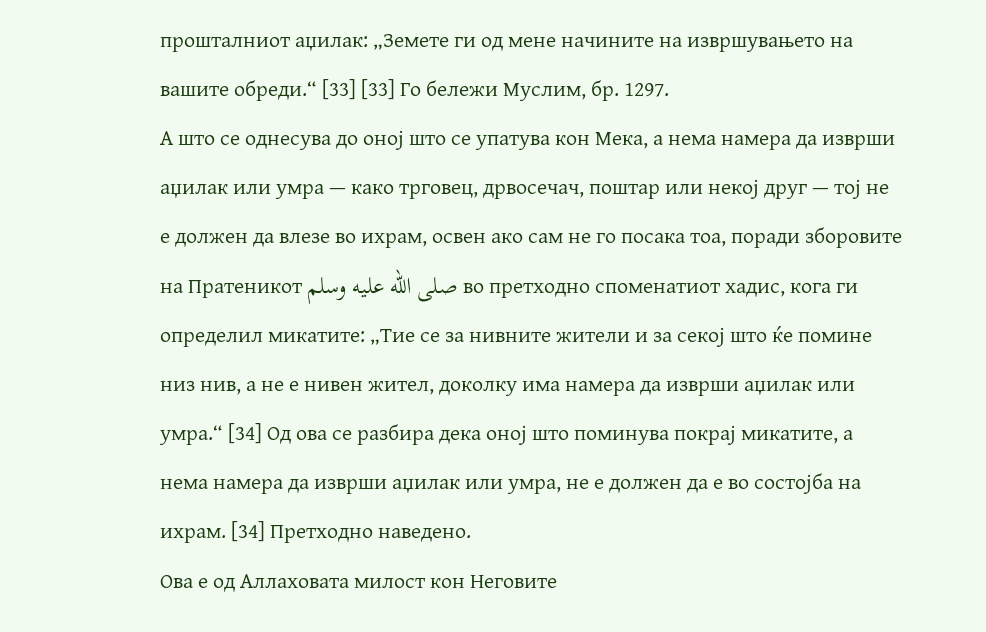прошталниот аџилак: „Земете ги од мене начините на извршувањето на вашите обреди.“ [33] [33] Го бележи Муслим, бр. 1297.
А што се однесува до оној што се упатува кон Мека, а нема намера да изврши аџилак или умра — како трговец, дрвосечач, поштар или некој друг — тој не е должен да влезе во ихрам, освен ако сам не го посака тоа, поради зборовите на Пратеникот صلى الله عليه وسلم во претходно споменатиот хадис, кога ги определил микатите: „Тие се за нивните жители и за секој што ќе помине низ нив, а не е нивен жител, доколку има намера да изврши аџилак или умра.“ [34] Од ова се разбира дека оној што поминува покрај микатите, а нема намера да изврши аџилак или умра, не е должен да е во состојба на ихрам. [34] Претходно наведено.
Ова е од Аллаховата милост кон Неговите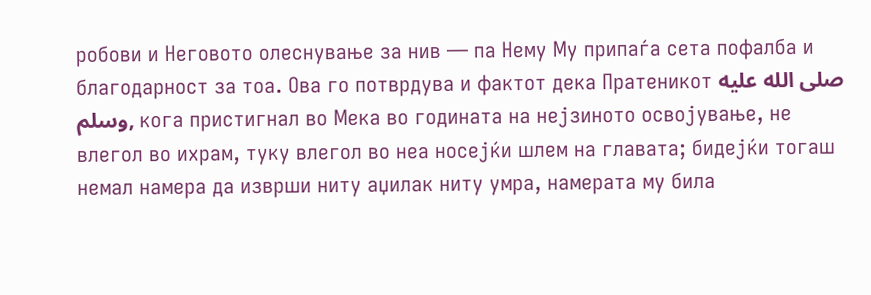робови и Неговото олеснување за нив — па Нему Му припаѓа сета пофалба и благодарност за тоа. Ова го потврдува и фактот дека Пратеникот صلى الله عليه وسلم, кога пристигнал во Мека во годината на нејзиното освојување, не влегол во ихрам, туку влегол во неа носејќи шлем на главата; бидејќи тогаш немал намера да изврши ниту аџилак ниту умра, намерата му била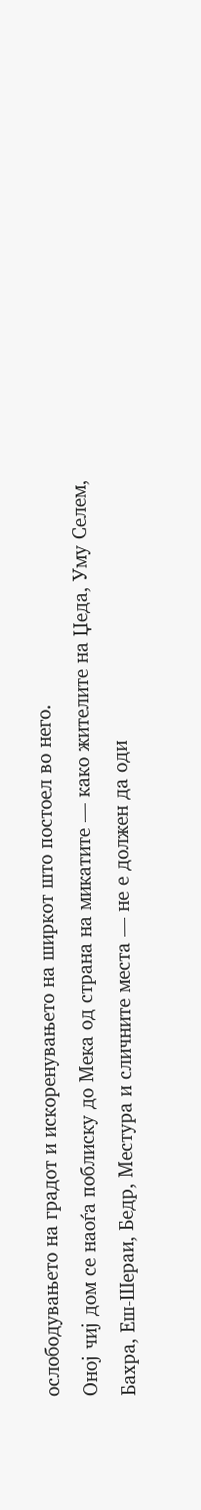ослободувањето на градот и искоренувањето на ширкот што постоел во него.
Оној чиј дом се наоѓа поблиску до Мека од страна на микатите — како жителите на Џеда, Уму Селем, Бахра, Еш-Шераи, Бедр, Местура и сличните места — не е должен да оди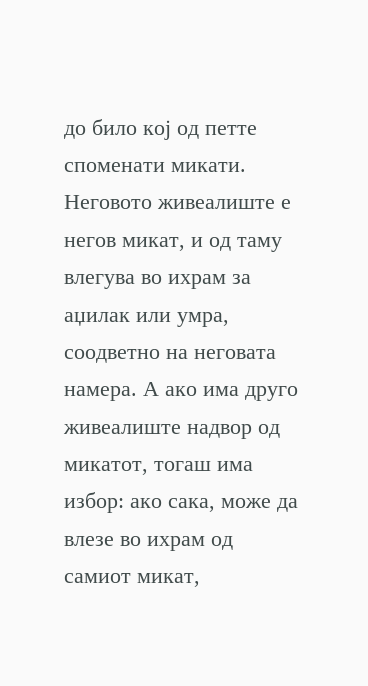до било кој од петте споменати микати. Неговото живеалиште е негов микат, и од таму влегува во ихрам за аџилак или умра, соодветно на неговата намера. А ако има друго живеалиште надвор од микатот, тогаш има избор: ако сака, може да влезе во ихрам од самиот микат,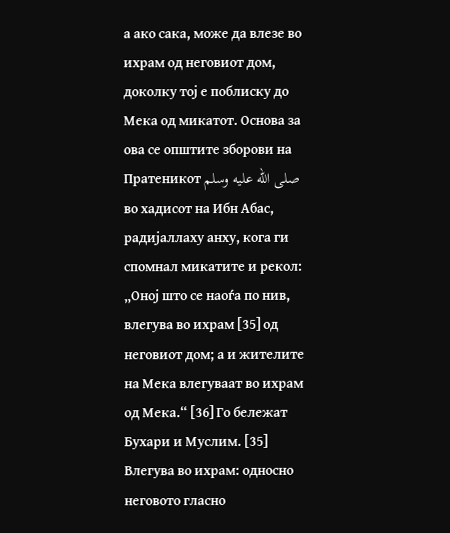а ако сака, може да влезе во ихрам од неговиот дом, доколку тој е поблиску до Мека од микатот. Основа за ова се општите зборови на Пратеникот صلى الله عليه وسلم во хадисот на Ибн Абас, радијаллаху анху, кога ги спомнал микатите и рекол: „Оној што се наоѓа по нив, влегува во ихрам [35] од неговиот дом; а и жителите на Мека влегуваат во ихрам од Мека.“ [36] Го бележат Бухари и Муслим. [35] Влегува во ихрам: односно неговото гласно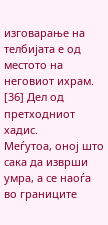изговарање на телбијата е од местото на неговиот ихрам. [36] Дел од претходниот хадис.
Меѓутоа, оној што сака да изврши умра, а се наоѓа во границите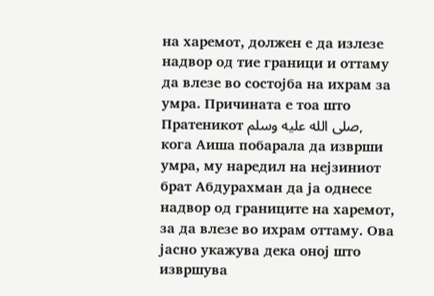на харемот, должен е да излезе надвор од тие граници и оттаму да влезе во состојба на ихрам за умра. Причината е тоа што Пратеникот صلى الله عليه وسلم, кога Аиша побарала да изврши умра, му наредил на нејзиниот брат Абдурахман да ја однесе надвор од границите на харемот, за да влезе во ихрам оттаму. Ова јасно укажува дека оној што извршува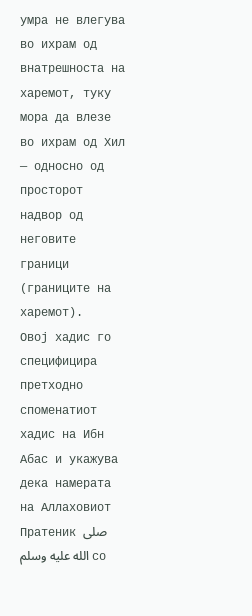умра не влегува во ихрам од внатрешноста на харемот, туку мора да влезе во ихрам од Хил — односно од просторот надвор од неговите граници (границите на харемот).
Овој хадис го специфицира претходно споменатиот хадис на Ибн Абас и укажува дека намерата на Аллаховиот Пратеник صلى الله عليه وسلم со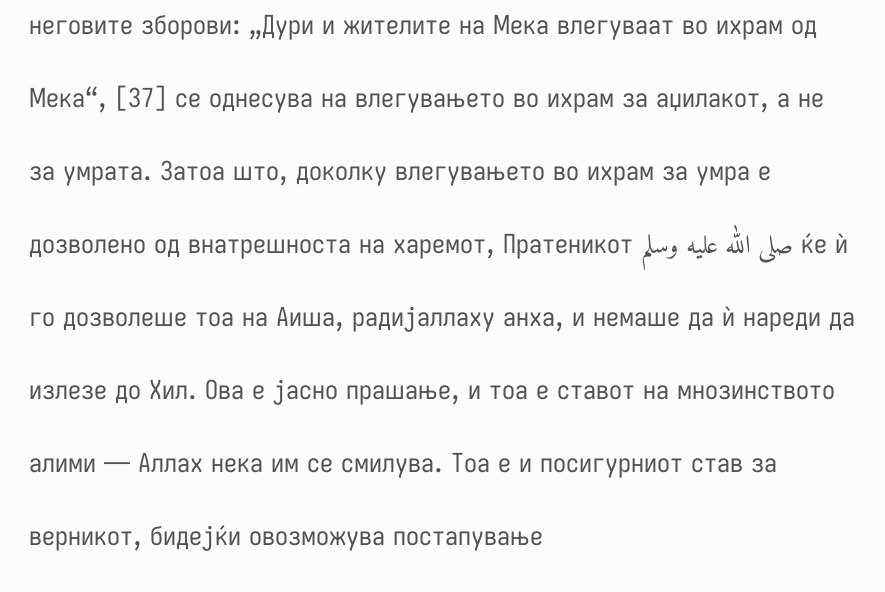неговите зборови: „Дури и жителите на Мека влегуваат во ихрам од Мека“, [37] се однесува на влегувањето во ихрам за аџилакот, а не за умрата. Затоа што, доколку влегувањето во ихрам за умра е дозволено од внатрешноста на харемот, Пратеникот صلى الله عليه وسلم ќе ѝ го дозволеше тоа на Аиша, радијаллаху анха, и немаше да ѝ нареди да излезе до Хил. Ова е јасно прашање, и тоа е ставот на мнозинството алими — Аллах нека им се смилува. Тоа е и посигурниот став за верникот, бидејќи овозможува постапување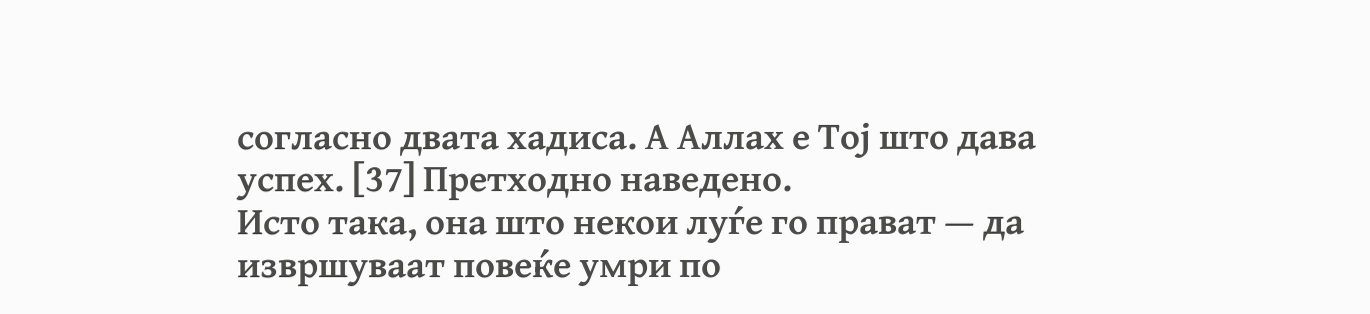согласно двата хадиса. А Аллах е Тој што дава успех. [37] Претходно наведено.
Исто така, она што некои луѓе го прават — да извршуваат повеќе умри по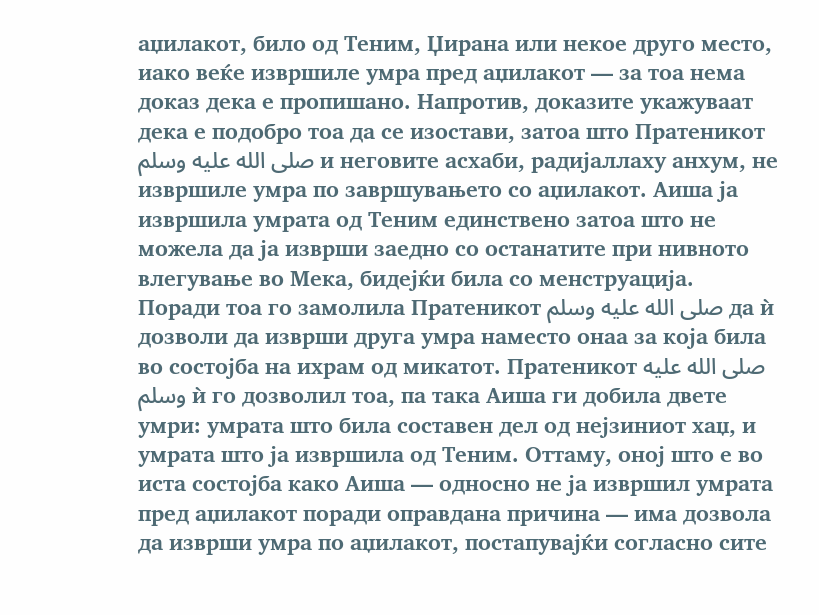аџилакот, било од Теним, Џирана или некое друго место, иако веќе извршиле умра пред аџилакот — за тоа нема доказ дека е пропишано. Напротив, доказите укажуваат дека е подобро тоа да се изостави, затоа што Пратеникот صلى الله عليه وسلم и неговите асхаби, радијаллаху анхум, не извршиле умра по завршувањето со аџилакот. Аиша ја извршила умрата од Теним единствено затоа што не можела да ја изврши заедно со останатите при нивното влегување во Мека, бидејќи била со менструација. Поради тоа го замолила Пратеникот صلى الله عليه وسلم да ѝ дозволи да изврши друга умра наместо онаа за која била во состојба на ихрам од микатот. Пратеникот صلى الله عليه وسلم ѝ го дозволил тоа, па така Аиша ги добила двете умри: умрата што била составен дел од нејзиниот хаџ, и умрата што ја извршила од Теним. Оттаму, оној што е во иста состојба како Аиша — односно не ја извршил умрата пред аџилакот поради оправдана причина — има дозвола да изврши умра по аџилакот, постапувајќи согласно сите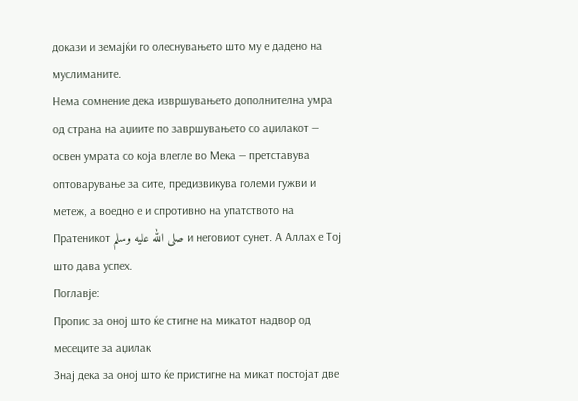докази и земајќи го олеснувањето што му е дадено на муслиманите.
Нема сомнение дека извршувањето дополнителна умра од страна на аџиите по завршувањето со аџилакот — освен умрата со која влегле во Мека — претставува оптоварување за сите, предизвикува големи гужви и метеж, а воедно е и спротивно на упатството на Пратеникот صلى الله عليه وسلم и неговиот сунет. А Аллах е Тој што дава успех.
Поглавје:
Пропис за оној што ќе стигне на микатот надвор од месеците за аџилак
Знај дека за оној што ќе пристигне на микат постојат две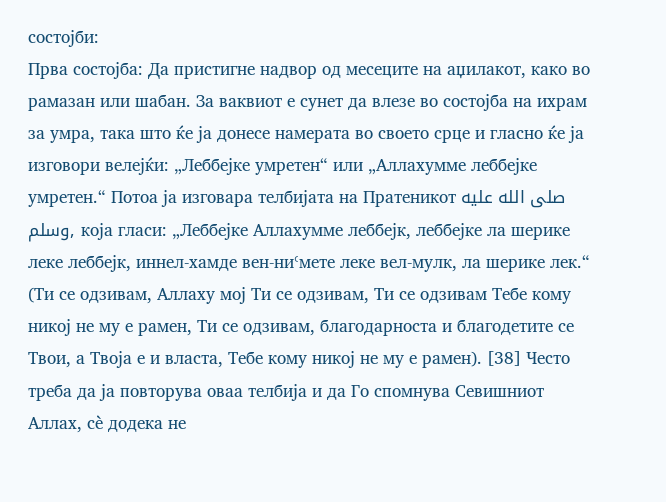состојби:
Прва состојба: Да пристигне надвор од месеците на аџилакот, како во рамазан или шабан. За ваквиот е сунет да влезе во состојба на ихрам за умра, така што ќе ја донесе намерата во своето срце и гласно ќе ја изговори велејќи: „Леббејке умретен“ или „Аллахумме леббејке умретен.“ Потоа ја изговара телбијата на Пратеникот صلى الله عليه وسلم, која гласи: „Леббејке Аллахумме леббејк, леббејке ла шерике леке леббејк, иннел-хамде вен-ниʿмете леке вел-мулк, ла шерике лек.“ (Ти се одзивам, Аллаху мој Ти се одзивам, Ти се одзивам Тебе кому никој не му е рамен, Ти се одзивам, благодарноста и благодетите се Твои, а Твоја е и власта, Тебе кому никој не му е рамен). [38] Често треба да ја повторува оваа телбија и да Го спомнува Севишниот Аллах, сè додека не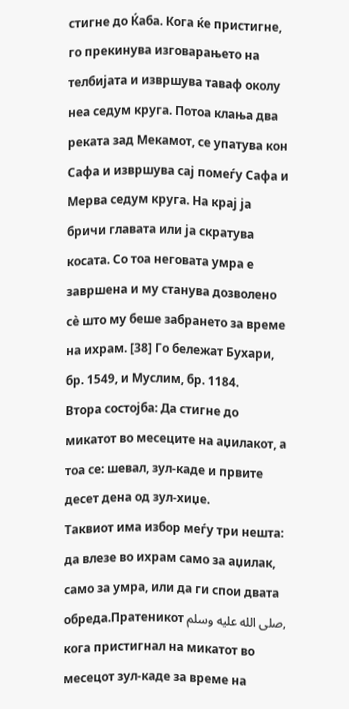стигне до Ќаба. Кога ќе пристигне, го прекинува изговарањето на телбијата и извршува таваф околу неа седум круга. Потоа клања два реката зад Мекамот, се упатува кон Сафа и извршува сај помеѓу Сафа и Мерва седум круга. На крај ја бричи главата или ја скратува косата. Со тоа неговата умра е завршена и му станува дозволено сè што му беше забрането за време на ихрам. [38] Го бележат Бухари, бр. 1549, и Муслим, бр. 1184.
Втора состојба: Да стигне до микатот во месеците на аџилакот, а тоа се: шевал, зул-каде и првите десет дена од зул-хиџе.
Таквиот има избор меѓу три нешта: да влезе во ихрам само за аџилак, само за умра, или да ги спои двата обреда.Пратеникот صلى الله عليه وسلم, кога пристигнал на микатот во месецот зул-каде за време на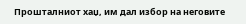Прошталниот хаџ, им дал избор на неговите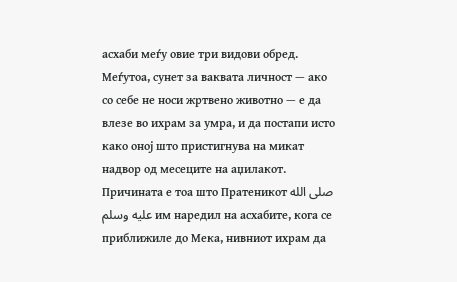асхаби меѓу овие три видови обред. Меѓутоа, сунет за ваквата личност — ако со себе не носи жртвено животно — е да влезе во ихрам за умра, и да постапи исто како оној што пристигнува на микат надвор од месеците на аџилакот. Причината е тоа што Пратеникот صلى الله عليه وسلم им наредил на асхабите, кога се приближиле до Мека, нивниот ихрам да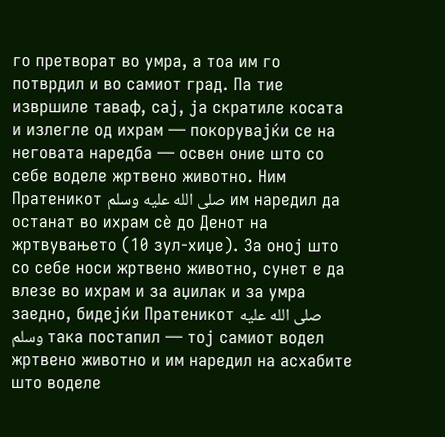го претворат во умра, а тоа им го потврдил и во самиот град. Па тие извршиле таваф, сај, ја скратиле косата и излегле од ихрам — покорувајќи се на неговата наредба — освен оние што со себе воделе жртвено животно. Ним Пратеникот صلى الله عليه وسلم им наредил да останат во ихрам сè до Денот на жртвувањето (10 зул-хиџе). За оној што со себе носи жртвено животно, сунет е да влезе во ихрам и за аџилак и за умра заедно, бидејќи Пратеникот صلى الله عليه وسلم така постапил — тој самиот водел жртвено животно и им наредил на асхабите што воделе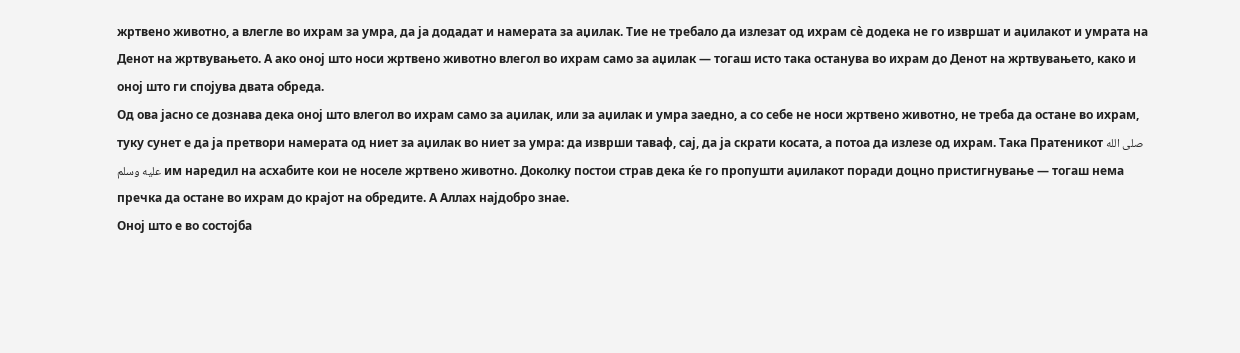жртвено животно, а влегле во ихрам за умра, да ја додадат и намерата за аџилак. Тие не требало да излезат од ихрам сè додека не го извршат и аџилакот и умрата на Денот на жртвувањето. А ако оној што носи жртвено животно влегол во ихрам само за аџилак — тогаш исто така останува во ихрам до Денот на жртвувањето, како и оној што ги спојува двата обреда.
Од ова јасно се дознава дека оној што влегол во ихрам само за аџилак, или за аџилак и умра заедно, а со себе не носи жртвено животно, не треба да остане во ихрам, туку сунет е да ја претвори намерата од ниет за аџилак во ниет за умра: да изврши таваф, сај, да ја скрати косата, а потоа да излезе од ихрам. Така Пратеникот صلى الله عليه وسلم им наредил на асхабите кои не носеле жртвено животно. Доколку постои страв дека ќе го пропушти аџилакот поради доцно пристигнување — тогаш нема пречка да остане во ихрам до крајот на обредите. А Аллах најдобро знае.
Оној што е во состојба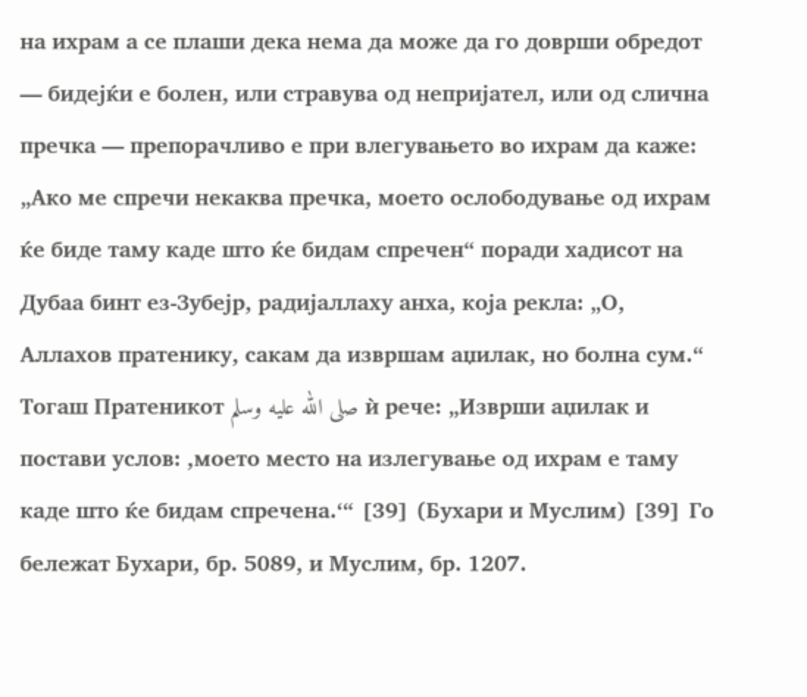на ихрам а се плаши дека нема да може да го доврши обредот — бидејќи е болен, или стравува од непријател, или од слична пречка — препорачливо е при влегувањето во ихрам да каже: „Ако ме спречи некаква пречка, моето ослободување од ихрам ќе биде таму каде што ќе бидам спречен“ поради хадисот на Дубаа бинт ез-Зубејр, радијаллаху анха, која рекла: „О, Аллахов пратенику, сакам да извршам аџилак, но болна сум.“ Тогаш Пратеникот صلى الله عليه وسلم ѝ рече: „Изврши аџилак и постави услов: ,моето место на излегување од ихрам е таму каде што ќе бидам спречена.‘“ [39] (Бухари и Муслим) [39] Го бележат Бухари, бр. 5089, и Муслим, бр. 1207.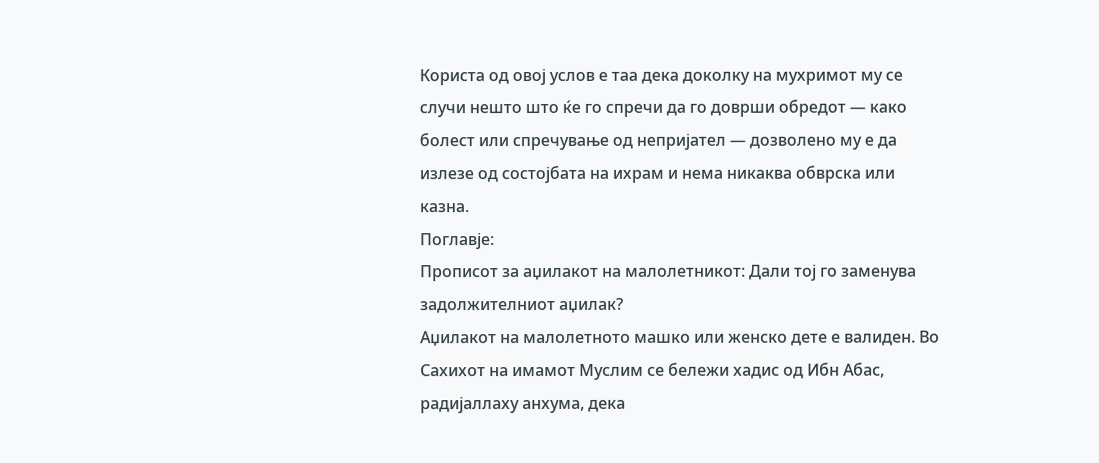Користа од овој услов е таа дека доколку на мухримот му се случи нешто што ќе го спречи да го доврши обредот — како болест или спречување од непријател — дозволено му е да излезе од состојбата на ихрам и нема никаква обврска или казна.
Поглавје:
Прописот за аџилакот на малолетникот: Дали тој го заменува задолжителниот аџилак?
Аџилакот на малолетното машко или женско дете е валиден. Во Сахихот на имамот Муслим се бележи хадис од Ибн Абас, радијаллаху анхума, дека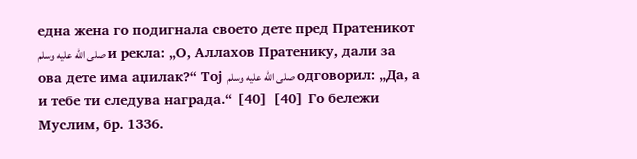една жена го подигнала своето дете пред Пратеникот صلى الله عليه وسلم и рекла: „О, Аллахов Пратенику, дали за ова дете има аџилак?“ Тој صلى الله عليه وسلم одговорил: „Да, а и тебе ти следува награда.“ [40] [40] Го бележи Муслим, бр. 1336.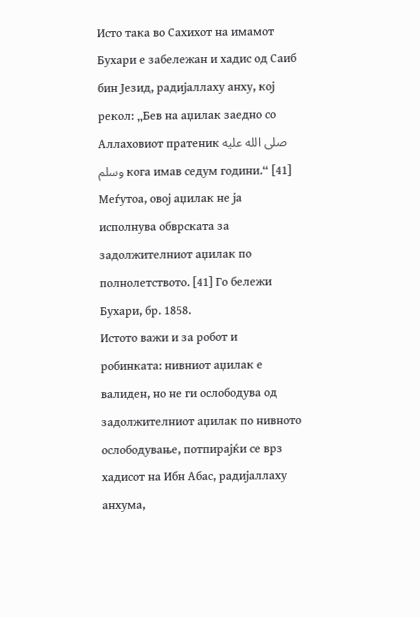Исто така во Сахихот на имамот Бухари е забележан и хадис од Саиб бин Језид, радијаллаху анху, кој рекол: „Бев на аџилак заедно со Аллаховиот пратеник صلى الله عليه وسلم кога имав седум години.“ [41] Меѓутоа, овој аџилак не ја исполнува обврската за задолжителниот аџилак по полнолетството. [41] Го бележи Бухари, бр. 1858.
Истото важи и за робот и робинката: нивниот аџилак е валиден, но не ги ослободува од задолжителниот аџилак по нивното ослободување, потпирајќи се врз хадисот на Ибн Абас, радијаллаху анхума,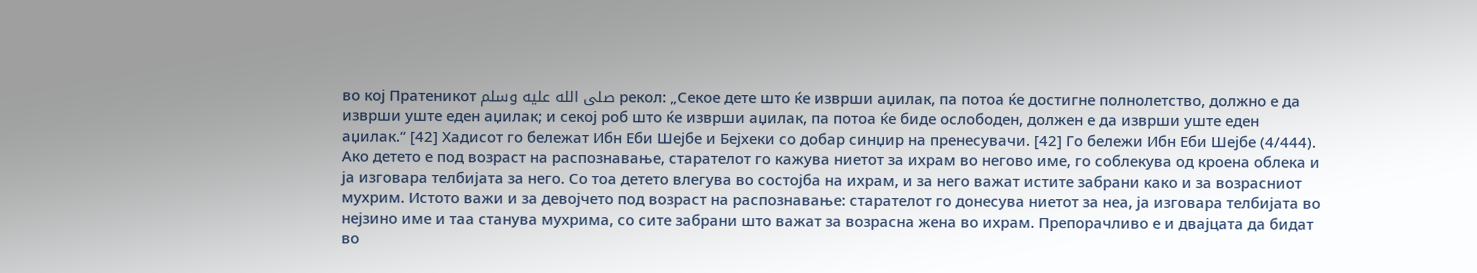во кој Пратеникот صلى الله عليه وسلم рекол: „Секое дете што ќе изврши аџилак, па потоа ќе достигне полнолетство, должно е да изврши уште еден аџилак; и секој роб што ќе изврши аџилак, па потоа ќе биде ослободен, должен е да изврши уште еден аџилак.“ [42] Хадисот го бележат Ибн Еби Шејбе и Бејхеки со добар синџир на пренесувачи. [42] Го бележи Ибн Еби Шејбе (4/444).
Ако детето е под возраст на распознавање, старателот го кажува ниетот за ихрам во негово име, го соблекува од кроена облека и ја изговара телбијата за него. Со тоа детето влегува во состојба на ихрам, и за него важат истите забрани како и за возрасниот мухрим. Истото важи и за девојчето под возраст на распознавање: старателот го донесува ниетот за неа, ја изговара телбијата во нејзино име и таа станува мухрима, со сите забрани што важат за возрасна жена во ихрам. Препорачливо е и двајцата да бидат во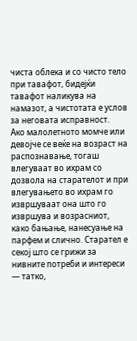чиста облека и со чисто тело при тавафот, бидејќи тавафот наликува на намазот, а чистотата е услов за неговата исправност.
Ако малолетното момче или девојче се веќе на возраст на распознавање, тогаш влегуваат во ихрам со дозвола на старателот и при влегувањето во ихрам го извршуваат она што го извршува и возрасниот, како бањање, нанесуање на парфем и слично. Старател е секој што се грижи за нивните потреби и интереси — татко,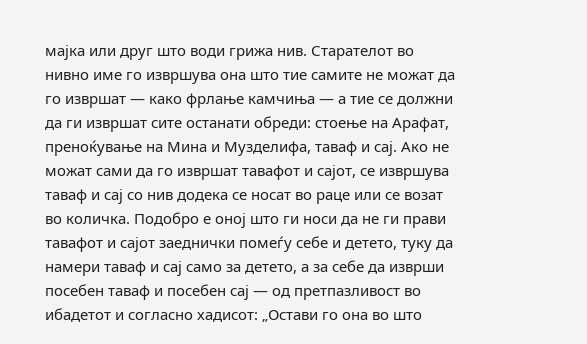мајка или друг што води грижа нив. Старателот во нивно име го извршува она што тие самите не можат да го извршат — како фрлање камчиња — а тие се должни да ги извршат сите останати обреди: стоење на Арафат, преноќување на Мина и Музделифа, таваф и сај. Ако не можат сами да го извршат тавафот и сајот, се извршува таваф и сај со нив додека се носат во раце или се возат во количка. Подобро е оној што ги носи да не ги прави тавафот и сајот заеднички помеѓу себе и детето, туку да намери таваф и сај само за детето, а за себе да изврши посебен таваф и посебен сај — од претпазливост во ибадетот и согласно хадисот: „Остави го она во што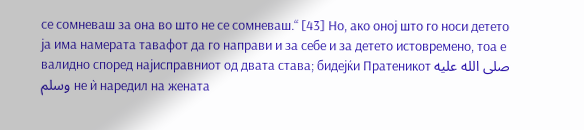се сомневаш за она во што не се сомневаш.“ [43] Но, ако оној што го носи детето ја има намерaта тавафот да го направи и за себе и за детето истовремено, тоа е валидно според најисправниот од двата става; бидејќи Пратеникот صلى الله عليه وسلم не ѝ наредил на жената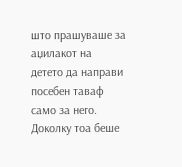што прашуваше за аџилакот на детето да направи посебен таваф само за него. Доколку тоа беше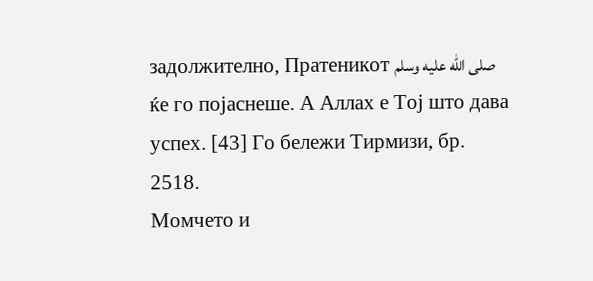задолжително, Пратеникот صلى الله عليه وسلم ќе го појаснеше. А Аллах е Тој што дава успех. [43] Го бележи Тирмизи, бр. 2518.
Момчето и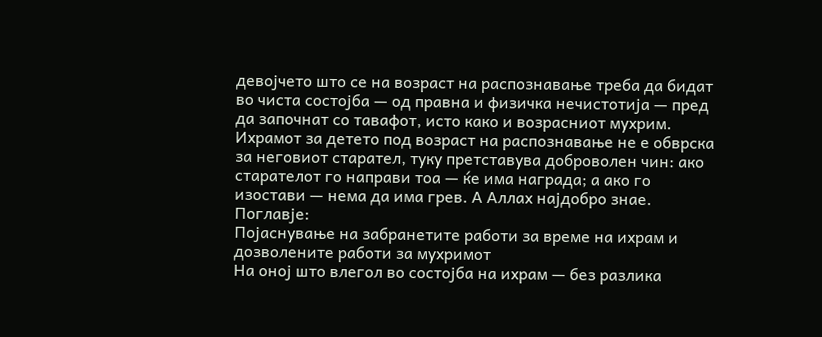девојчето што се на возраст на распознавање треба да бидат во чиста состојба — од правна и физичка нечистотија — пред да започнат со тавафот, исто како и возрасниот мухрим. Ихрамот за детето под возраст на распознавање не е обврска за неговиот старател, туку претставува доброволен чин: ако старателот го направи тоа — ќе има награда; а ако го изостави — нема да има грев. А Аллах најдобро знае.
Поглавје:
Појаснување на забранетите работи за време на ихрам и дозволените работи за мухримот
На оној што влегол во состојба на ихрам — без разлика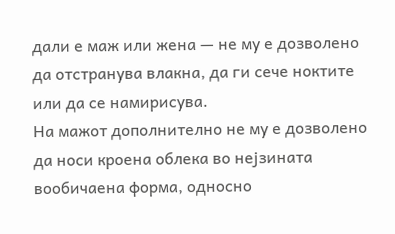дали е маж или жена — не му е дозволено да отстранува влакна, да ги сече ноктите или да се намирисува.
На мажот дополнително не му е дозволено да носи кроена облека во нејзината вообичаена форма, односно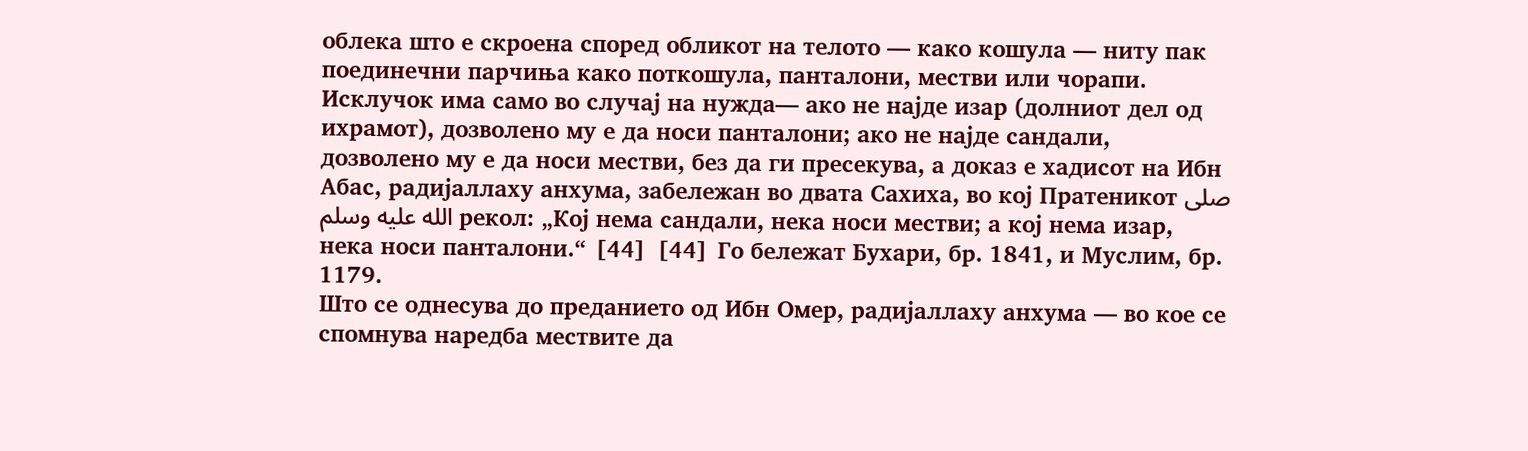облека што е скроена според обликот на телото — како кошула — ниту пак поединечни парчиња како поткошула, панталони, местви или чорапи. Исклучок има само во случај на нужда— ако не најде изар (долниот дел од ихрамот), дозволено му е да носи панталони; ако не најде сандали, дозволено му е да носи местви, без да ги пресекува, а доказ е хадисот на Ибн Абас, радијаллаху анхума, забележан во двата Сахиха, во кој Пратеникот صلى الله عليه وسلم рекол: „Кој нема сандали, нека носи местви; а кој нема изар, нека носи панталони.“ [44] [44] Го бележат Бухари, бр. 1841, и Муслим, бр. 1179.
Што се однесува до преданието од Ибн Омер, радијаллаху анхума — во кое се спомнува наредба мествите да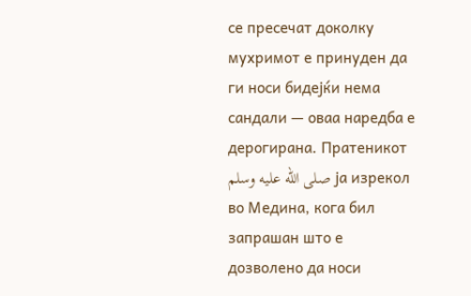се пресечат доколку мухримот е принуден да ги носи бидејќи нема сандали — оваа наредба е дерогирана. Пратеникот صلى الله عليه وسلم ја изрекол во Медина, кога бил запрашан што е дозволено да носи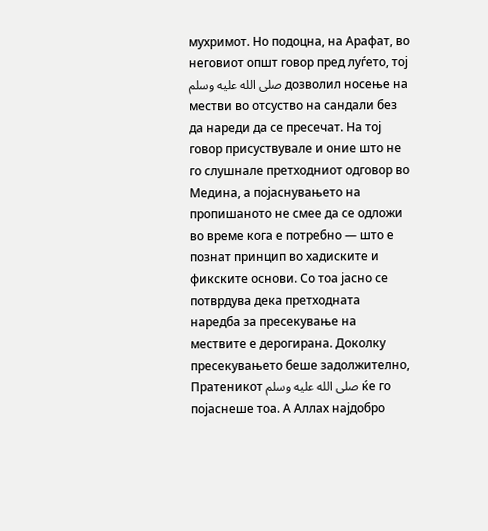мухримот. Но подоцна, на Арафат, во неговиот општ говор пред луѓето, тој صلى الله عليه وسلم дозволил носење на местви во отсуство на сандали без да нареди да се пресечат. На тој говор присуствувале и оние што не го слушнале претходниот одговор во Медина, а појаснувањето на пропишаното не смее да се одложи во време кога е потребно — што е познат принцип во хадиските и фикските основи. Со тоа јасно се потврдува дека претходната наредба за пресекување на мествите е дерогирана. Доколку пресекувањето беше задолжително, Пратеникот صلى الله عليه وسلم ќе го појаснеше тоа. А Аллах најдобро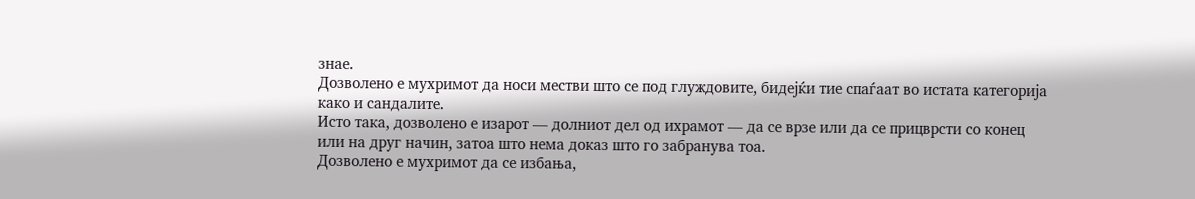знае.
Дозволено е мухримот да носи местви што се под глуждовите, бидејќи тие спаѓаат во истата категорија како и сандалите.
Исто така, дозволено е изарот — долниот дел од ихрамот — да се врзе или да се прицврсти со конец или на друг начин, затоа што нема доказ што го забранува тоа.
Дозволено е мухримот да се избања,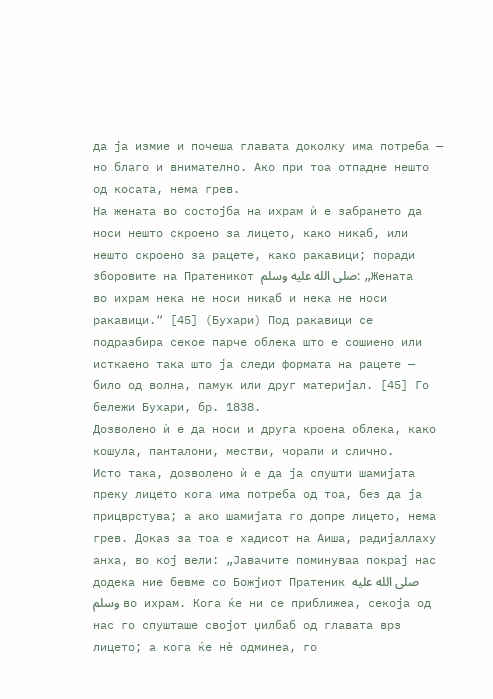да ја измие и почеша главата доколку има потреба — но благо и внимателно. Ако при тоа отпадне нешто од косата, нема грев.
На жената во состојба на ихрам ѝ е забрането да носи нешто скроено за лицето, како никаб, или нешто скроено за рацете, како ракавици; поради зборовите на Пратеникот صلى الله عليه وسلم: „Жената во ихрам нека не носи никаб и нека не носи ракавици.“ [45] (Бухари) Под ракавици се подразбира секое парче облека што е сошиено или исткаено така што ја следи формата на рацете — било од волна, памук или друг материјал. [45] Го бележи Бухари, бр. 1838.
Дозволено ѝ е да носи и друга кроена облека, како кошула, панталони, местви, чорапи и слично.
Исто така, дозволено ѝ е да ја спушти шамијата преку лицето кога има потреба од тоа, без да ја прицврстува; а ако шамијата го допре лицето, нема грев. Доказ за тоа е хадисот на Аиша, радијаллаху анха, во кој вели: „Јавачите поминуваа покрај нас додека ние бевме со Божјиот Пратеник صلى الله عليه وسلم во ихрам. Кога ќе ни се приближеа, секоја од нас го спушташе својот џилбаб од главата врз лицето; а кога ќе нè одминеа, го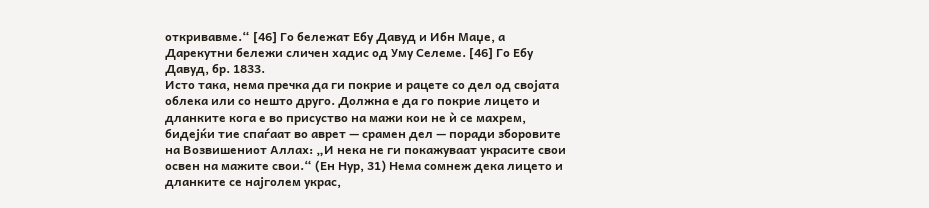откривавме.“ [46] Го бележат Ебу Давуд и Ибн Маџе, а Дарекутни бележи сличен хадис од Уму Селеме. [46] Го Ебу Давуд, бр. 1833.
Исто така, нема пречка да ги покрие и рацете со дел од својата облека или со нешто друго. Должна е да го покрие лицето и дланките кога е во присуство на мажи кои не ѝ се махрем, бидејќи тие спаѓаат во аврет — срамен дел — поради зборовите на Возвишениот Аллах: „И нека не ги покажуваат украсите свои освен на мажите свои.“ (Ен Нур, 31) Нема сомнеж дека лицето и дланките се најголем украс,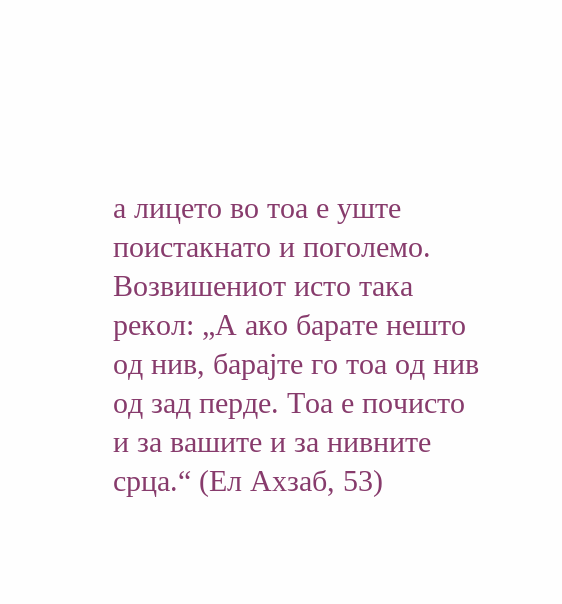а лицето во тоа е уште поистакнато и поголемо. Возвишениот исто така рекол: „А ако барате нешто од нив, барајте го тоа од нив од зад перде. Тоа е почисто и за вашите и за нивните срца.“ (Ел Ахзаб, 53)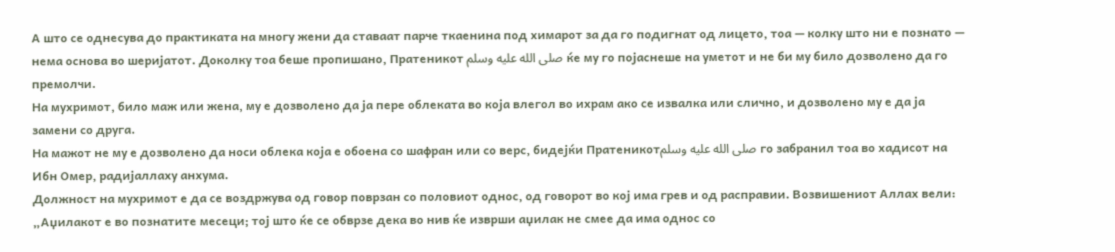А што се однесува до практиката на многу жени да ставаат парче ткаенина под химарот за да го подигнат од лицето, тоа — колку што ни е познато — нема основа во шеријатот. Доколку тоа беше пропишано, Пратеникот صلى الله عليه وسلم ќе му го појаснеше на уметот и не би му било дозволено да го премолчи.
На мухримот, било маж или жена, му е дозволено да ја пере облеката во која влегол во ихрам ако се извалка или слично, и дозволено му е да ја замени со друга.
На мажот не му е дозволено да носи облека која е обоена со шафран или со верс, бидејќи Пратеникотصلى الله عليه وسلم го забранил тоа во хадисот на Ибн Омер, радијаллаху анхума.
Должност на мухримот е да се воздржува од говор поврзан со половиот однос, од говорот во кој има грев и од расправии. Возвишениот Аллах вели: „Аџилакот е во познатите месеци; тој што ќе се обврзе дека во нив ќе изврши аџилак не смее да има однос со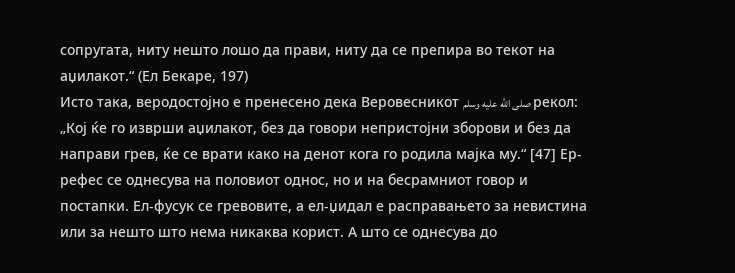сопругата, ниту нешто лошо да прави, ниту да се препира во текот на аџилакот.“ (Ел Бекаре, 197)
Исто така, веродостојно е пренесено дека Веровесникот صلى الله عليه وسلم рекол: „Кој ќе го изврши аџилакот, без да говори непристојни зборови и без да направи грев, ќе се врати како на денот кога го родила мајка му.“ [47] Ер-рефес се однесува на половиот однос, но и на бесрамниот говор и постапки. Ел-фусук се гревовите, а ел-џидал е расправањето за невистина или за нешто што нема никаква корист. А што се однесува до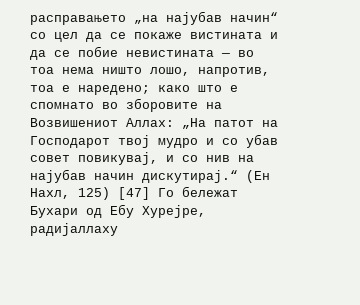расправањето „на најубав начин“ со цел да се покаже вистината и да се побие невистината — во тоа нема ништо лошо, напротив, тоа е наредено; како што е спомнато во зборовите на Возвишениот Аллах: „На патот на Господарот твој мудро и со убав совет повикувај, и со нив на најубав начин дискутирај.“ (Ен Нахл, 125) [47] Го бележат Бухари од Ебу Хурејре, радијаллаху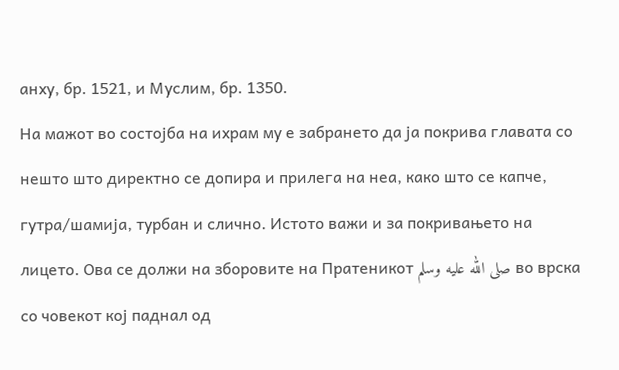анху, бр. 1521, и Муслим, бр. 1350.
На мажот во состојба на ихрам му е забрането да ја покрива главата со нешто што директно се допира и прилега на неа, како што се капче, гутра/шамија, турбан и слично. Истото важи и за покривањето на лицето. Ова се должи на зборовите на Пратеникот صلى الله عليه وسلم во врска со човекот кој паднал од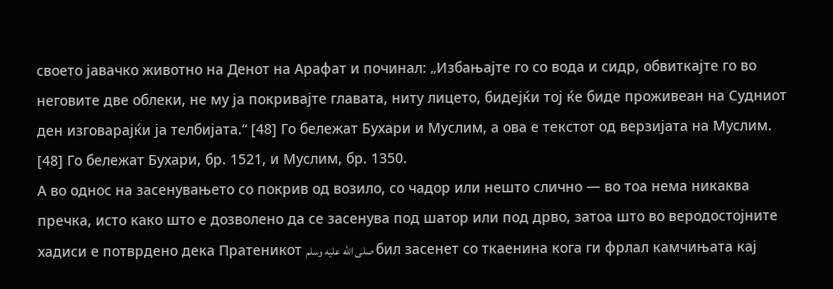своето јавачко животно на Денот на Арафат и починал: „Избањајте го со вода и сидр, обвиткајте го во неговите две облеки, не му ја покривајте главата, ниту лицето, бидејќи тој ќе биде проживеан на Судниот ден изговарајќи ја телбијата.“ [48] Го бележат Бухари и Муслим, а ова е текстот од верзијата на Муслим. [48] Го бележат Бухари, бр. 1521, и Муслим, бр. 1350.
А во однос на засенувањето со покрив од возило, со чадор или нешто слично — во тоа нема никаква пречка, исто како што е дозволено да се засенува под шатор или под дрво, затоа што во веродостојните хадиси е потврдено дека Пратеникот صلى الله عليه وسلم бил засенет со ткаенина кога ги фрлал камчињата кај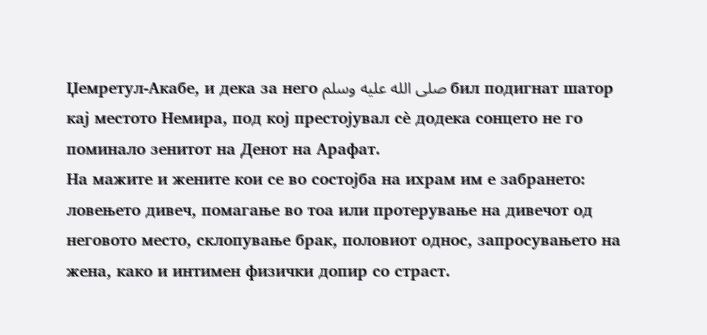Џемретул-Акабе, и дека за него صلى الله عليه وسلم бил подигнат шатор кај местото Немира, под кој престојувал сè додека сонцето не го поминало зенитот на Денот на Арафат.
На мажите и жените кои се во состојба на ихрам им е забрането: ловењето дивеч, помагање во тоа или протерување на дивечот од неговото место, склопување брак, половиот однос, запросувањето на жена, како и интимен физички допир со страст.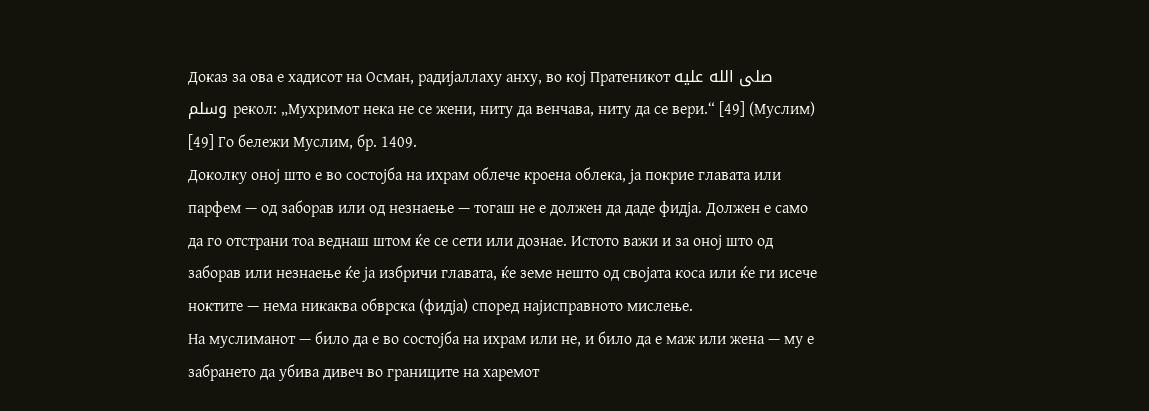Доказ за ова е хадисот на Осман, радијаллаху анху, во кој Пратеникот صلى الله عليه وسلم рекол: „Мухримот нека не се жени, ниту да венчава, ниту да се вери.“ [49] (Муслим) [49] Го бележи Муслим, бр. 1409.
Доколку оној што е во состојба на ихрам облече кроена облека, ја покрие главата или парфем — од заборав или од незнаење — тогаш не е должен да даде фидја. Должен е само да го отстрани тоа веднаш штом ќе се сети или дознае. Истото важи и за оној што од заборав или незнаење ќе ја избричи главата, ќе земе нешто од својата коса или ќе ги исече ноктите — нема никаква обврска (фидја) според најисправното мислење.
На муслиманот — било да е во состојба на ихрам или не, и било да е маж или жена — му е забрането да убива дивеч во границите на харемот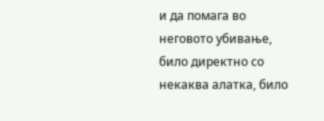и да помага во неговото убивање, било директно со некаква алатка, било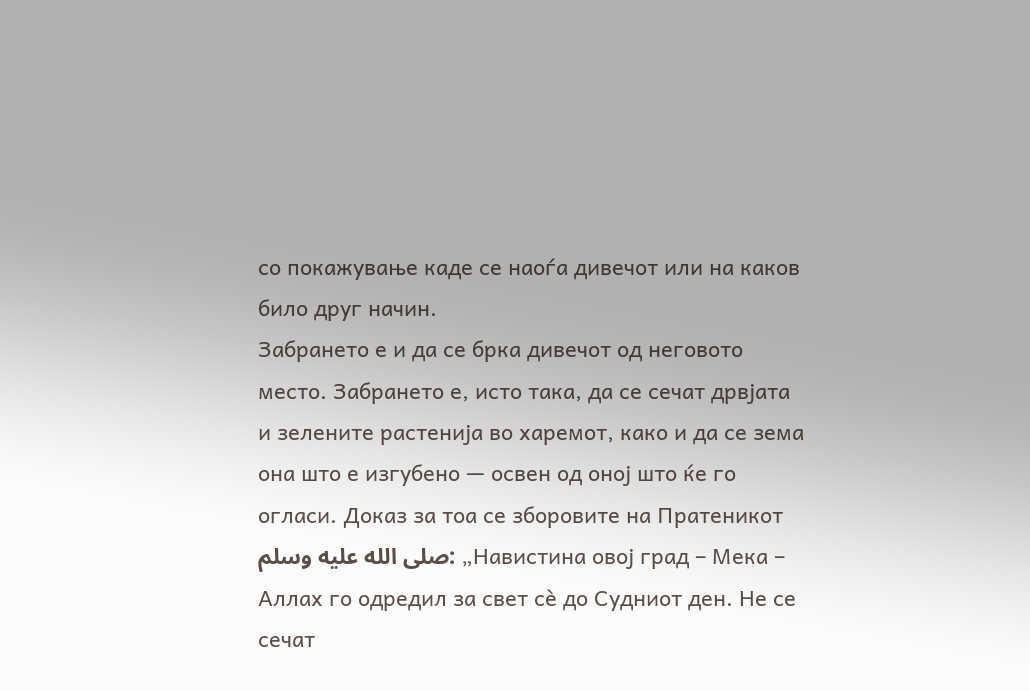со покажување каде се наоѓа дивечот или на каков било друг начин.
Забрането е и да се брка дивечот од неговото место. Забрането е, исто така, да се сечат дрвјата и зелените растенија во харемот, како и да се зема она што е изгубено — освен од оној што ќе го огласи. Доказ за тоа се зборовите на Пратеникот صلى الله عليه وسلم: „Навистина овој град – Мека – Аллах го одредил за свет сè до Судниот ден. Не се сечат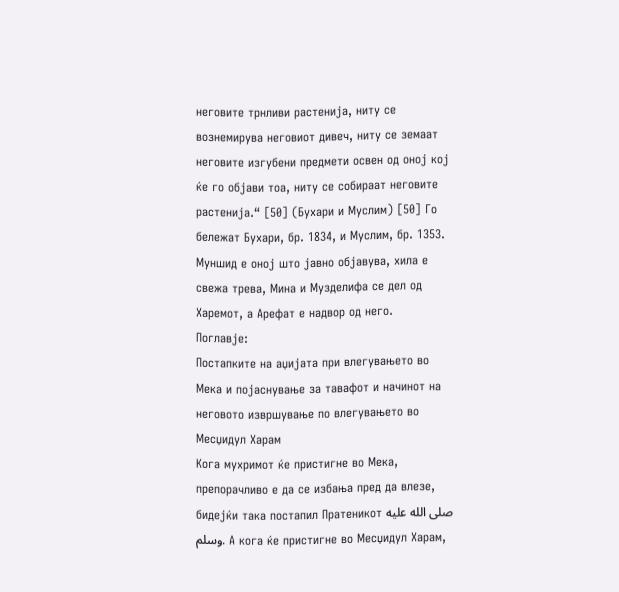неговите трнливи растенија, ниту се вознемирува неговиот дивеч, ниту се земаат неговите изгубени предмети освен од оној кој ќе го објави тоа, ниту се собираат неговите растенија.“ [50] (Бухари и Муслим) [50] Го бележат Бухари, бр. 1834, и Муслим, бр. 1353.
Муншид е оној што јавно објавува, хила е свежа трева, Мина и Музделифа се дел од Харемот, а Арефат е надвор од него.
Поглавје:
Постапките на аџијата при влегувањето во Мека и појаснување за тавафот и начинот на неговото извршување по влегувањето во Месџидул Харам
Кога мухримот ќе пристигне во Мека, препорачливо е да се избања пред да влезе, бидејќи така постапил Пратеникот صلى الله عليه وسلم. А кога ќе пристигне во Месџидул Харам,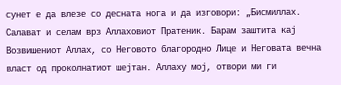сунет е да влезе со десната нога и да изговори: „Бисмиллах. Салават и селам врз Аллаховиот Пратеник. Барам заштита кај Возвишениот Аллах, со Неговото благородно Лице и Неговата вечна власт од проколнатиот шејтан. Аллаху мој, отвори ми ги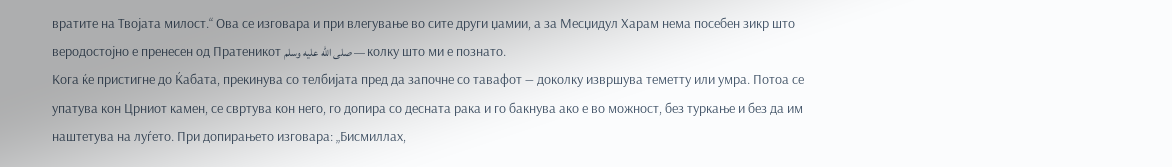вратите на Твојата милост.“ Ова се изговара и при влегување во сите други џамии, а за Месџидул Харам нема посебен зикр што веродостојно е пренесен од Пратеникот صلى الله عليه وسلم — колку што ми е познато.
Кога ќе пристигне до Ќабата, прекинува со телбијата пред да започне со тавафот — доколку извршува теметту или умра. Потоа се упатува кон Црниот камен, се свртува кон него, го допира со десната рака и го бакнува ако е во можност, без туркање и без да им наштетува на луѓето. При допирањето изговара: „Бисмиллах,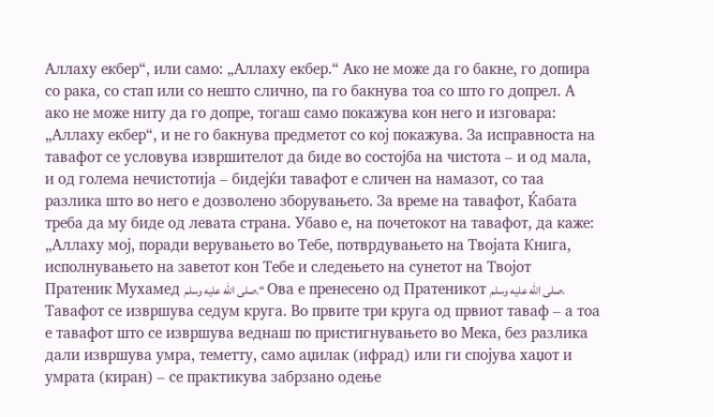Аллаху екбер“, или само: „Аллаху екбер.“ Ако не може да го бакне, го допира со рака, со стап или со нешто слично, па го бакнува тоа со што го допрел. А ако не може ниту да го допре, тогаш само покажува кон него и изговара: „Аллаху екбер“, и не го бакнува предметот со кој покажува. За исправноста на тавафот се условува извршителот да биде во состојба на чистота – и од мала, и од голема нечистотија – бидејќи тавафот е сличен на намазот, со таа разлика што во него е дозволено зборувањето. За време на тавафот, Ќабата треба да му биде од левата страна. Убаво е, на почетокот на тавафот, да каже: „Аллаху мој, поради верувањето во Тебе, потврдувањето на Твојата Книга, исполнувањето на заветот кон Тебе и следењето на сунетот на Твојот Пратеник Мухамед صلى الله عليه وسلم.“ Ова е пренесено од Пратеникот صلى الله عليه وسلم. Тавафот се извршува седум круга. Во првите три круга од првиот таваф – а тоа е тавафот што се извршува веднаш по пристигнувањето во Мека, без разлика дали извршува умра, теметту, само аџилак (ифрад) или ги спојува хаџот и умрата (киран) – се практикува забрзано одење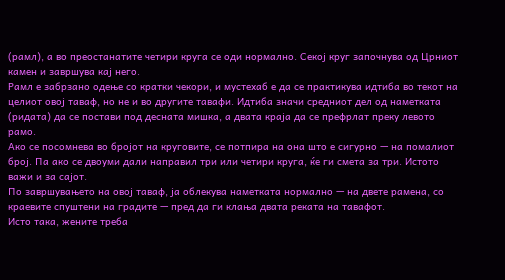(рамл), а во преостанатите четири круга се оди нормално. Секој круг започнува од Црниот камен и завршува кај него.
Рамл е забрзано одење со кратки чекори, и мустехаб е да се практикува идтиба во текот на целиот овој таваф, но не и во другите тавафи. Идтиба значи средниот дел од наметката (ридата) да се постави под десната мишка, а двата краја да се префрлат преку левото рамо.
Ако се посомнева во бројот на круговите, се потпира на она што е сигурно — на помалиот број. Па ако се двоуми дали направил три или четири круга, ќе ги смета за три. Истото важи и за сајот.
По завршувањето на овој таваф, ја облекува наметката нормално — на двете рамена, со краевите спуштени на градите — пред да ги клања двата реката на тавафот.
Исто така, жените треба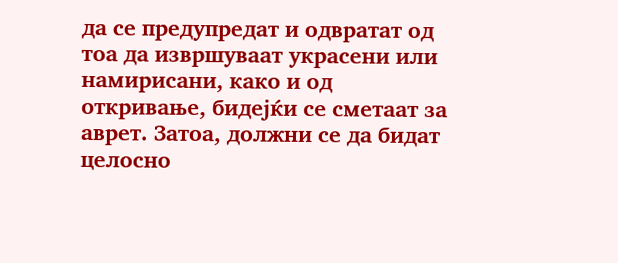да се предупредат и одвратат од тоа да извршуваат украсени или намирисани, како и од откривање, бидејќи се сметаат за аврет. Затоа, должни се да бидат целосно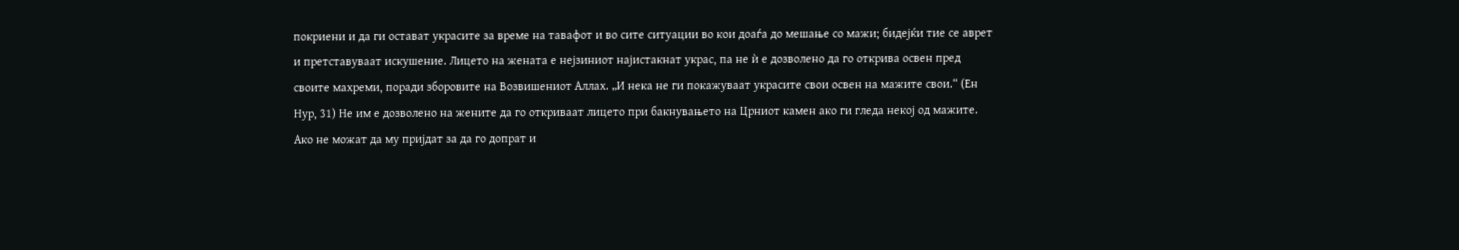покриени и да ги остават украсите за време на тавафот и во сите ситуации во кои доаѓа до мешање со мажи; бидејќи тие се аврет и претставуваат искушение. Лицето на жената е нејзиниот најистакнат украс, па не ѝ е дозволено да го открива освен пред своите махреми, поради зборовите на Возвишениот Аллах. „И нека не ги покажуваат украсите свои освен на мажите свои.“ (Ен Нур, 31) Не им е дозволено на жените да го откриваат лицето при бакнувањето на Црниот камен ако ги гледа некој од мажите. Ако не можат да му пријдат за да го допрат и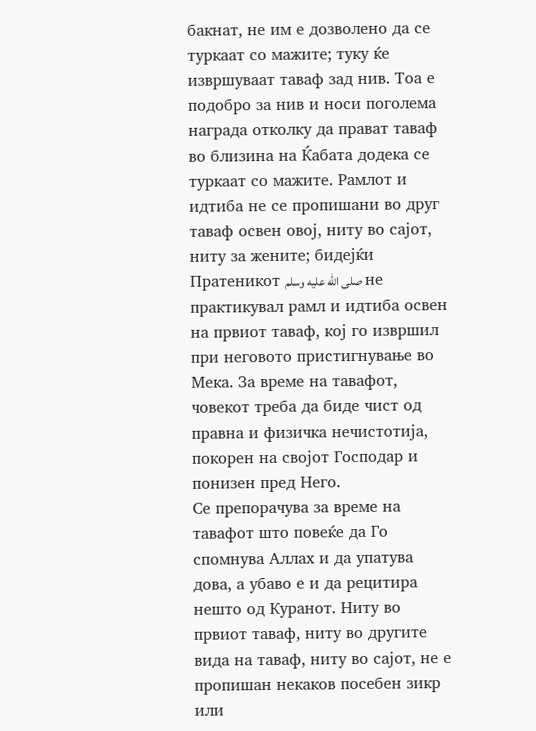бакнат, не им е дозволено да се туркаат со мажите; туку ќе извршуваат таваф зад нив. Тоа е подобро за нив и носи поголема награда отколку да прават таваф во близина на Ќабата додека се туркаат со мажите. Рамлот и идтиба не се пропишани во друг таваф освен овој, ниту во сајот, ниту за жените; бидејќи Пратеникот صلى الله عليه وسلم не практикувал рамл и идтиба освен на првиот таваф, кој го извршил при неговото пристигнување во Мека. За време на тавафот, човекот треба да биде чист од правна и физичка нечистотија, покорен на својот Господар и понизен пред Него.
Се препорачува за време на тавафот што повеќе да Го спомнува Аллах и да упатува дова, а убаво е и да рецитира нешто од Куранот. Ниту во првиот таваф, ниту во другите вида на таваф, ниту во сајот, не е пропишан некаков посебен зикр или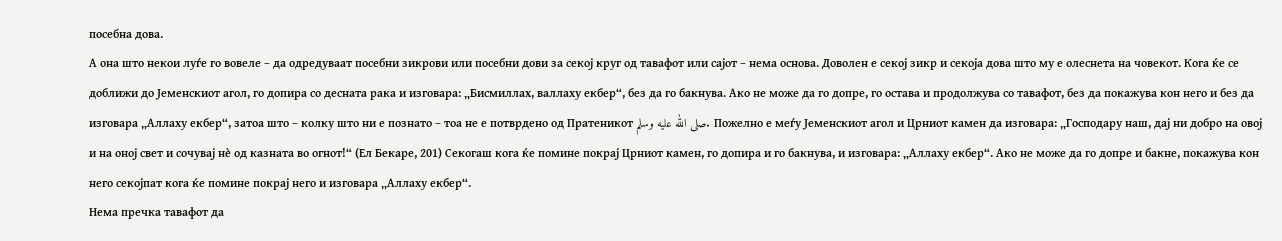посебна дова.
А она што некои луѓе го вовеле – да одредуваат посебни зикрови или посебни дови за секој круг од тавафот или сајот – нема основа. Доволен е секој зикр и секоја дова што му е олеснета на човекот. Кога ќе се доближи до Јеменскиот агол, го допира со десната рака и изговара: „Бисмиллах, валлаху екбер“, без да го бакнува. Ако не може да го допре, го остава и продолжува со тавафот, без да покажува кон него и без да изговара „Аллаху екбер“, затоа што – колку што ни е познато – тоа не е потврдено од Пратеникот صلى الله عليه وسلم. Пожелно е меѓу Јеменскиот агол и Црниот камен да изговара: „Господару наш, дај ни добро на овој и на оној свет и сочувај нè од казната во огнот!“ (Ел Бекаре, 201) Секогаш кога ќе помине покрај Црниот камен, го допира и го бакнува, и изговара: „Аллаху екбер“. Ако не може да го допре и бакне, покажува кон него секојпат кога ќе помине покрај него и изговара „Аллаху екбер“.
Нема пречка тавафот да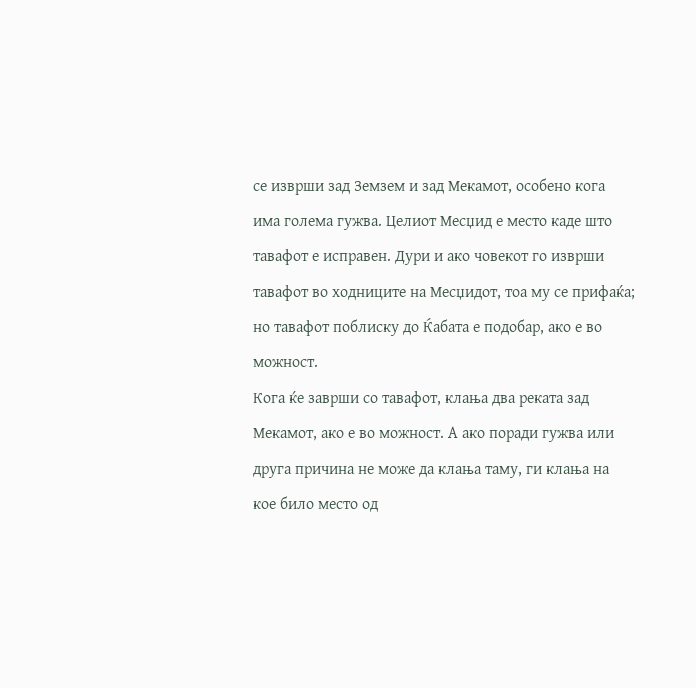се изврши зад Земзем и зад Мекамот, особено кога има голема гужва. Целиот Месџид е место каде што тавафот е исправен. Дури и ако човекот го изврши тавафот во ходниците на Месџидот, тоа му се прифаќа; но тавафот поблиску до Ќабата е подобар, ако е во можност.
Кога ќе заврши со тавафот, клања два реката зад Мекамот, ако е во можност. А ако поради гужва или друга причина не може да клања таму, ги клања на кое било место од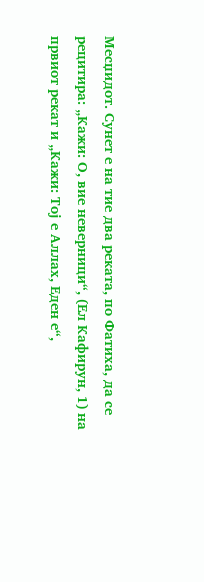Месџидот. Сунет е на тие два реката, по Фатиха, да се рецитира: „Кажи: О, вие неверници“, (Ел Кафирун, 1) на првиот рекат и „Кажи: Тој е Аллах, Еден е“,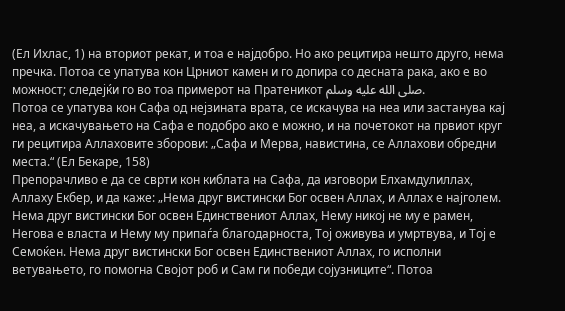(Ел Ихлас, 1) на вториот рекат, и тоа е најдобро. Но ако рецитира нешто друго, нема пречка. Потоа се упатува кон Црниот камен и го допира со десната рака, ако е во можност; следејќи го во тоа примерот на Пратеникот صلى الله عليه وسلم.
Потоа се упатува кон Сафа од нејзината врата, се искачува на неа или застанува кај неа, а искачувањето на Сафа е подобро ако е можно, и на почетокот на првиот круг ги рецитира Аллаховите зборови: „Сафа и Мерва, навистина, се Аллахови обредни места.“ (Ел Бекаре, 158)
Препорачливо е да се сврти кон киблата на Сафа, да изговори Елхамдулиллах, Аллаху Екбер, и да каже: „Нема друг вистински Бог освен Аллах, и Аллах е најголем. Нема друг вистински Бог освен Единствениот Аллах, Нему никој не му е рамен, Негова е власта и Нему му припаѓа благодарноста, Тој оживува и умртвува, и Тој е Семоќен. Нема друг вистински Бог освен Единствениот Аллах, го исполни ветувањето, го помогна Својот роб и Сам ги победи сојузниците“. Потоа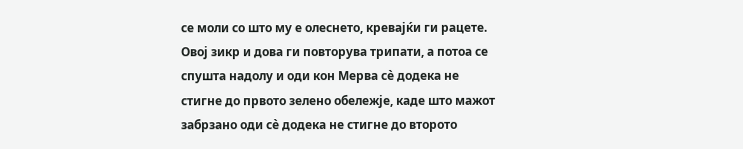се моли со што му е олеснето, кревајќи ги рацете. Овој зикр и дова ги повторува трипати, а потоа се спушта надолу и оди кон Мерва сè додека не стигне до првото зелено обележје, каде што мажот забрзано оди сè додека не стигне до второто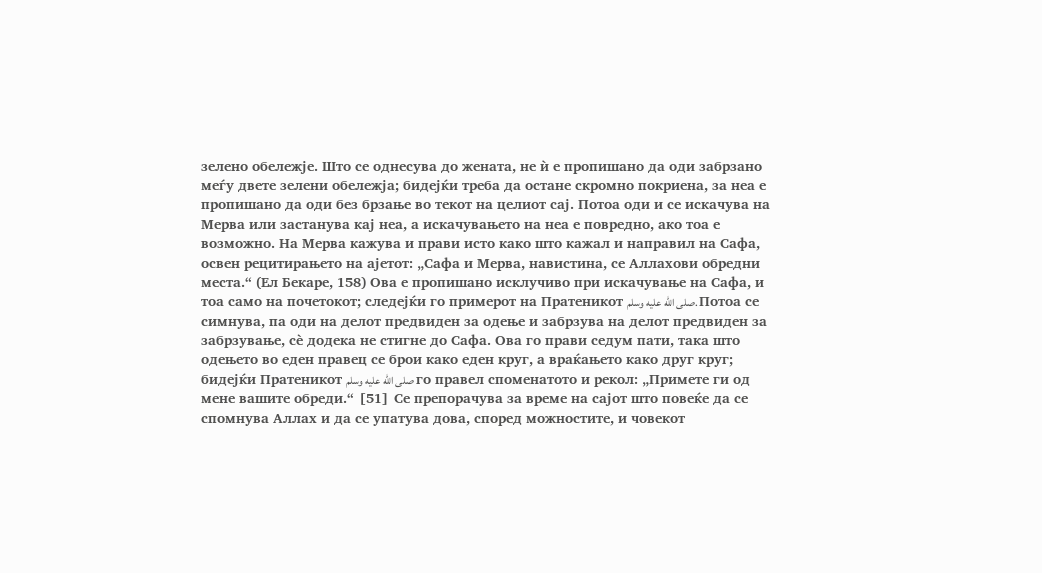зелено обележје. Што се однесува до жената, не ѝ е пропишано да оди забрзано меѓу двете зелени обележја; бидејќи треба да остане скромно покриена, за неа е пропишано да оди без брзање во текот на целиот сај. Потоа оди и се искачува на Мерва или застанува кај неа, а искачувањето на неа е повредно, ако тоа е возможно. На Мерва кажува и прави исто како што кажал и направил на Сафа, освен рецитирањето на ајетот: „Сафа и Мерва, навистина, се Аллахови обредни места.“ (Ел Бекаре, 158) Ова е пропишано исклучиво при искачување на Сафа, и тоа само на почетокот; следејќи го примерот на Пратеникот صلى الله عليه وسلم. Потоа се симнува, па оди на делот предвиден за одење и забрзува на делот предвиден за забрзување, сè додека не стигне до Сафа. Ова го прави седум пати, така што одењето во еден правец се брои како еден круг, а враќањето како друг круг; бидејќи Пратеникот صلى الله عليه وسلم го правел споменатото и рекол: „Примете ги од мене вашите обреди.“ [51] Се препорачува за време на сајот што повеќе да се спомнува Аллах и да се упатува дова, според можностите, и човекот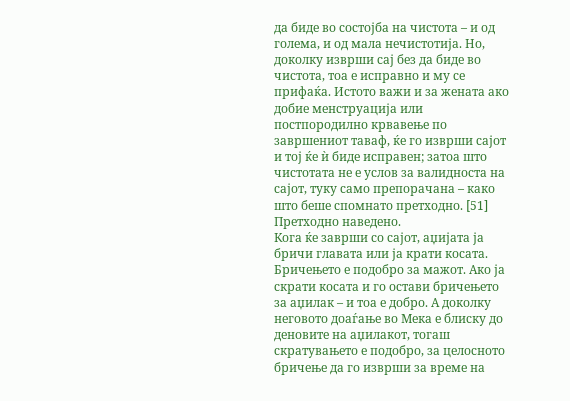да биде во состојба на чистота – и од голема, и од мала нечистотија. Но, доколку изврши сај без да биде во чистота, тоа е исправно и му се прифаќа. Истото важи и за жената ако добие менструација или постпородилно крвавење по завршениот таваф, ќе го изврши сајот и тој ќе ѝ биде исправен; затоа што чистотата не е услов за валидноста на сајот, туку само препорачана – како што беше спомнато претходно. [51] Претходно наведено.
Кога ќе заврши со сајот, аџијата ја бричи главата или ја крати косата. Бричењето е подобро за мажот. Ако ја скрати косата и го остави бричењето за аџилак – и тоа е добро. А доколку неговото доаѓање во Мека е блиску до деновите на аџилакот, тогаш скратувањето е подобро, за целосното бричење да го изврши за време на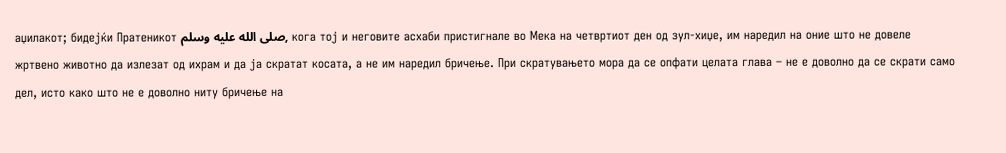аџилакот; бидејќи Пратеникот صلى الله عليه وسلم, кога тој и неговите асхаби пристигнале во Мека на четвртиот ден од зул-хиџе, им наредил на оние што не довеле жртвено животно да излезат од ихрам и да ја скратат косата, а не им наредил бричење. При скратувањето мора да се опфати целата глава – не е доволно да се скрати само дел, исто како што не е доволно ниту бричење на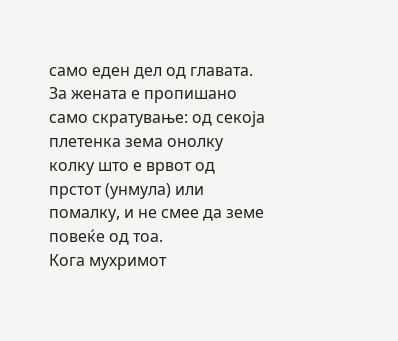само еден дел од главата. За жената е пропишано само скратување: од секоја плетенка зема онолку колку што е врвот од прстот (унмула) или помалку, и не смее да земе повеќе од тоа.
Кога мухримот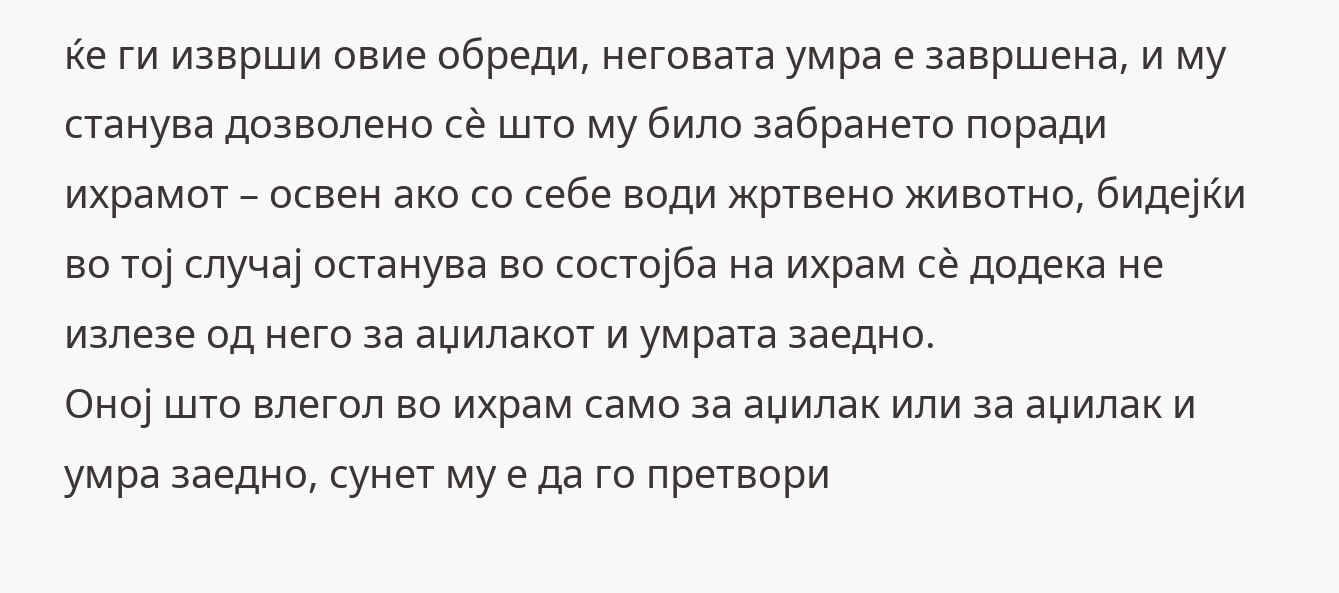ќе ги изврши овие обреди, неговата умра е завршена, и му станува дозволено сè што му било забрането поради ихрамот – освен ако со себе води жртвено животно, бидејќи во тој случај останува во состојба на ихрам сè додека не излезе од него за аџилакот и умрата заедно.
Оној што влегол во ихрам само за аџилак или за аџилак и умра заедно, сунет му е да го претвори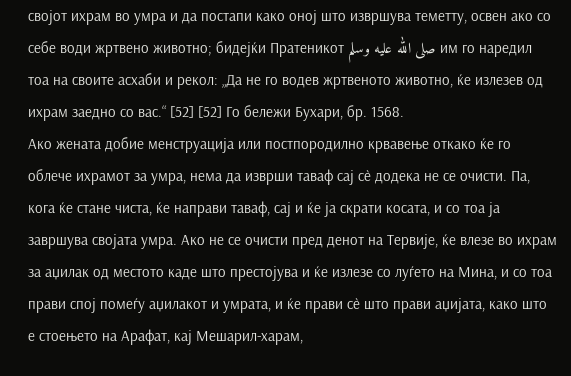својот ихрам во умра и да постапи како оној што извршува теметту, освен ако со себе води жртвено животно; бидејќи Пратеникот صلى الله عليه وسلم им го наредил тоа на своите асхаби и рекол: „Да не го водев жртвеното животно, ќе излезев од ихрам заедно со вас.“ [52] [52] Го бележи Бухари, бр. 1568.
Ако жената добие менструација или постпородилно крвавење откако ќе го облече ихрамот за умра, нема да изврши таваф сај сѐ додека не се очисти. Па, кога ќе стане чиста, ќе направи таваф, сај и ќе ја скрати косата, и со тоа ја завршува својата умра. Ако не се очисти пред денот на Тeрвије, ќе влезе во ихрам за аџилак од местото каде што престојува и ќе излезе со луѓето на Мина, и со тоа прави спој помеѓу аџилакот и умрата, и ќе прави сѐ што прави аџијата, како што е стоењето на Арафат, кај Мешарил-харам,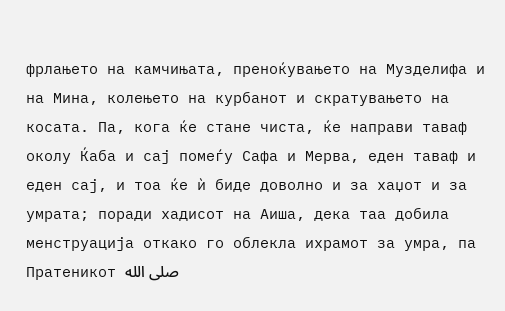фрлањето на камчињата, преноќувањето на Музделифа и на Мина, колењето на курбанот и скратувањето на косата. Па, кога ќе стане чиста, ќе направи таваф околу Ќаба и сај помеѓу Сафа и Мерва, еден таваф и еден сај, и тоа ќе ѝ биде доволно и за хаџот и за умрата; поради хадисот на Аиша, дека таа добила менструација откако го облекла ихрамот за умра, па Пратеникот صلى الله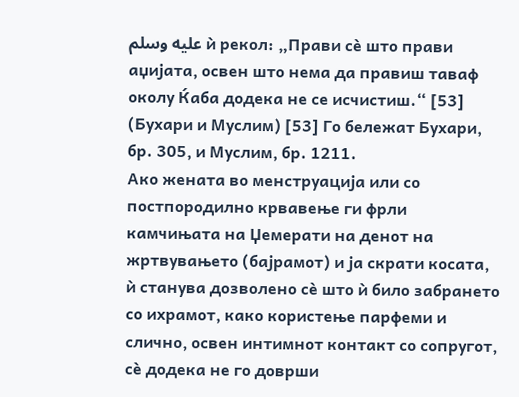عليه وسلم ѝ рекол: „Прави сè што прави аџијата, освен што нема да правиш таваф околу Ќаба додека не се исчистиш.“ [53] (Бухари и Муслим) [53] Го бележат Бухари, бр. 305, и Муслим, бр. 1211.
Ако жената во менструација или со постпородилно крвавење ги фрли камчињата на Џемерати на денот на жртвувањето (бајрамот) и ја скрати косата, ѝ станува дозволено сè што ѝ било забрането со ихрамот, како користење парфеми и слично, освен интимнот контакт со сопругот, сѐ додека не го доврши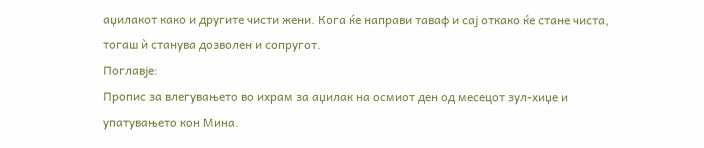аџилакот како и другите чисти жени. Кога ќе направи таваф и сај откако ќе стане чиста, тогаш ѝ станува дозволен и сопругот.
Поглавје:
Пропис за влегувањето во ихрам за аџилак на осмиот ден од месецот зул-хиџе и упатувањето кон Мина.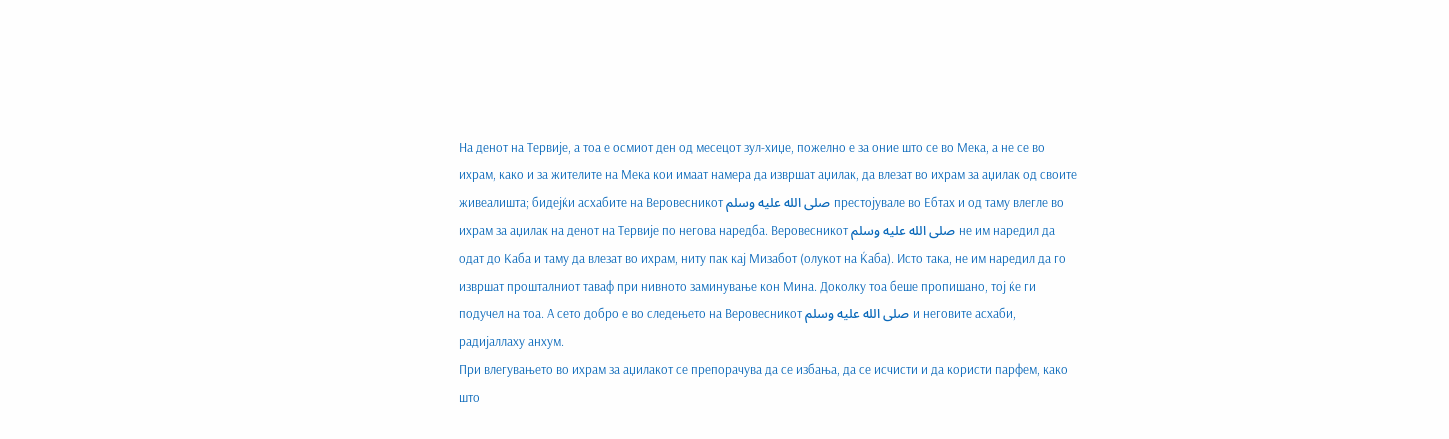На денот на Тервије, а тоа е осмиот ден од месецот зул-хиџе, пожелно е за оние што се во Мека, а не се во ихрам, како и за жителите на Мека кои имаат намера да извршат аџилак, да влезат во ихрам за аџилак од своите живеалишта; бидејќи асхабите на Веровесникот صلى الله عليه وسلم престојувале во Ебтах и од таму влегле во ихрам за аџилак на денот на Тервије по негова наредба. Веровесникот صلى الله عليه وسلم не им наредил да одат до Каба и таму да влезат во ихрам, ниту пак кај Мизабот (олукот на Ќаба). Исто така, не им наредил да го извршат прошталниот таваф при нивното заминување кон Мина. Доколку тоа беше пропишано, тој ќе ги подучел на тоа. А сето добро е во следењето на Веровесникот صلى الله عليه وسلم и неговите асхаби, радијаллаху анхум.
При влегувањето во ихрам за аџилакот се препорачува да се избања, да се исчисти и да користи парфем, како што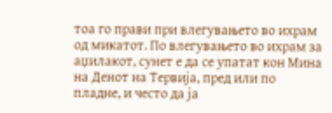тоа го прави при влегувањето во ихрам од микатот. По влегувањето во ихрам за аџилакот, сунет е да се упатат кон Мина на Денот на Тервија, пред или по пладне, и често да ја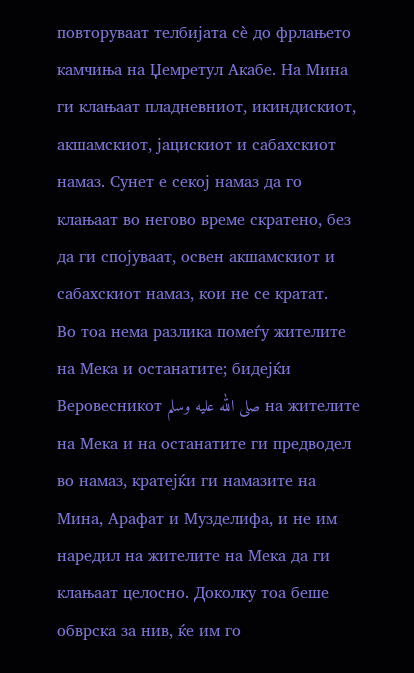повторуваат телбијата сè до фрлањето камчиња на Џемретул Акабе. На Мина ги клањаат пладневниот, икиндискиот, акшамскиот, јацискиот и сабахскиот намаз. Сунет е секој намаз да го клањаат во негово време скратено, без да ги спојуваат, освен акшамскиот и сабахскиот намаз, кои не се кратат.
Во тоа нема разлика помеѓу жителите на Мека и останатите; бидејќи Веровесникот صلى الله عليه وسلم на жителите на Мека и на останатите ги предводел во намаз, кратејќи ги намазите на Мина, Арафат и Музделифа, и не им наредил на жителите на Мека да ги клањаат целосно. Доколку тоа беше обврска за нив, ќе им го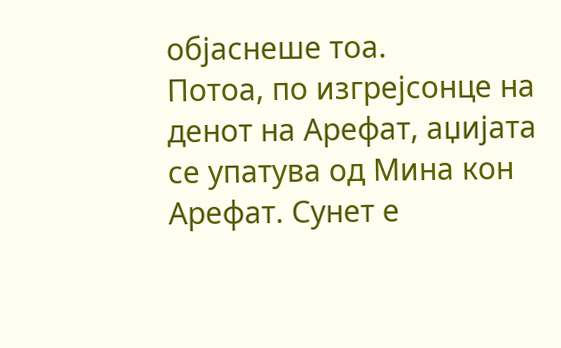објаснеше тоа.
Потоа, по изгрејсонце на денот на Арефат, аџијата се упатува од Мина кон Арефат. Сунет е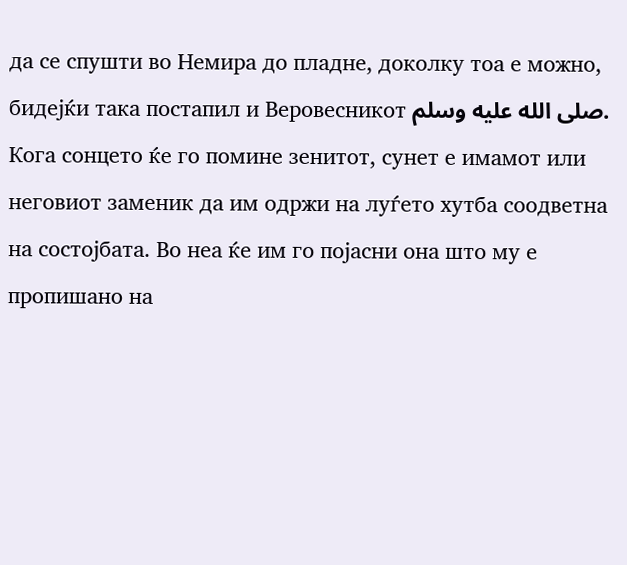да се спушти во Немира до пладне, доколку тоа е можно, бидејќи така постапил и Веровесникот صلى الله عليه وسلم.
Кога сонцето ќе го помине зенитот, сунет е имамот или неговиот заменик да им одржи на луѓето хутба соодветна на состојбата. Во неа ќе им го појасни она што му е пропишано на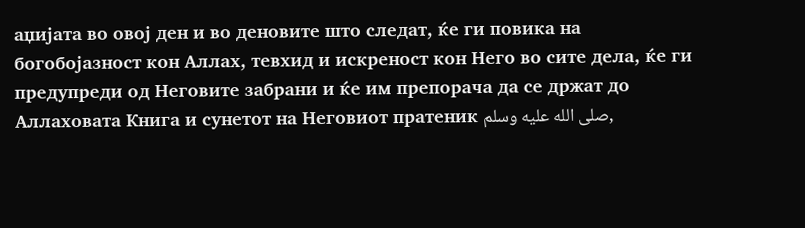аџијата во овој ден и во деновите што следат, ќе ги повика на богобојазност кон Аллах, тевхид и искреност кон Него во сите дела, ќе ги предупреди од Неговите забрани и ќе им препорача да се држат до Аллаховата Книга и сунетот на Неговиот пратеник صلى الله عليه وسلم,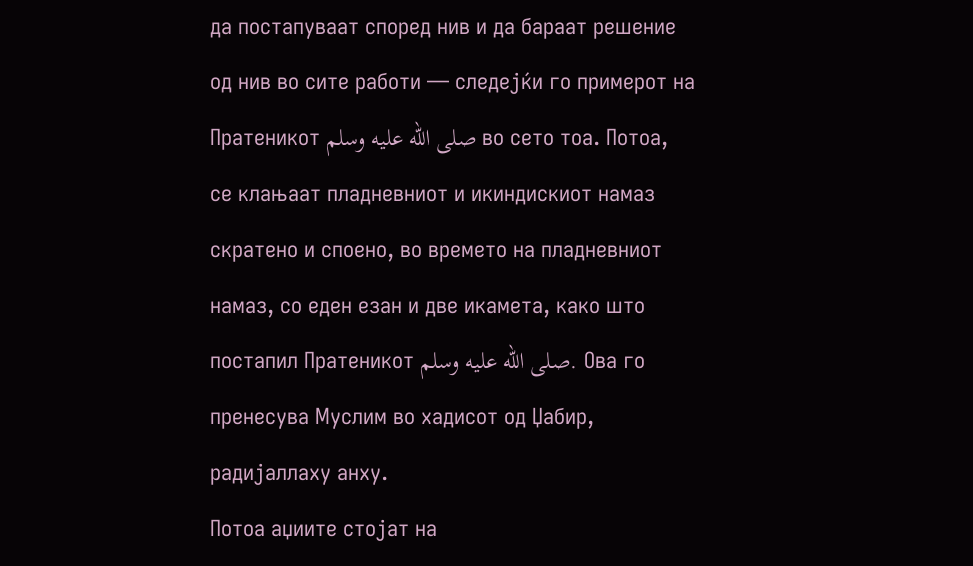да постапуваат според нив и да бараат решение од нив во сите работи — следејќи го примерот на Пратеникот صلى الله عليه وسلم во сето тоа. Потоа, се клањаат пладневниот и икиндискиот намаз скратено и споено, во времето на пладневниот намаз, со еден езан и две икамета, како што постапил Пратеникот صلى الله عليه وسلم. Ова го пренесува Муслим во хадисот од Џабир, радијаллаху анху.
Потоа аџиите стојат на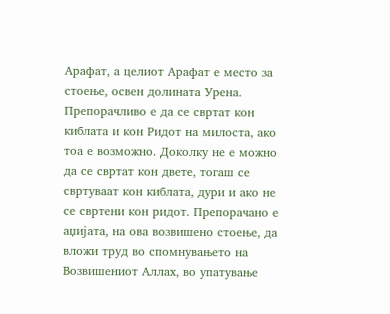Арафат, а целиот Арафат е место за стоење, освен долината Урена. Препорачливо е да се свртат кон киблата и кон Ридот на милоста, ако тоа е возможно. Доколку не е можно да се свртат кон двете, тогаш се свртуваат кон киблата, дури и ако не се свртени кон ридот. Препорачано е аџијата, на ова возвишено стоење, да вложи труд во спомнувањето на Возвишениот Аллах, во упатување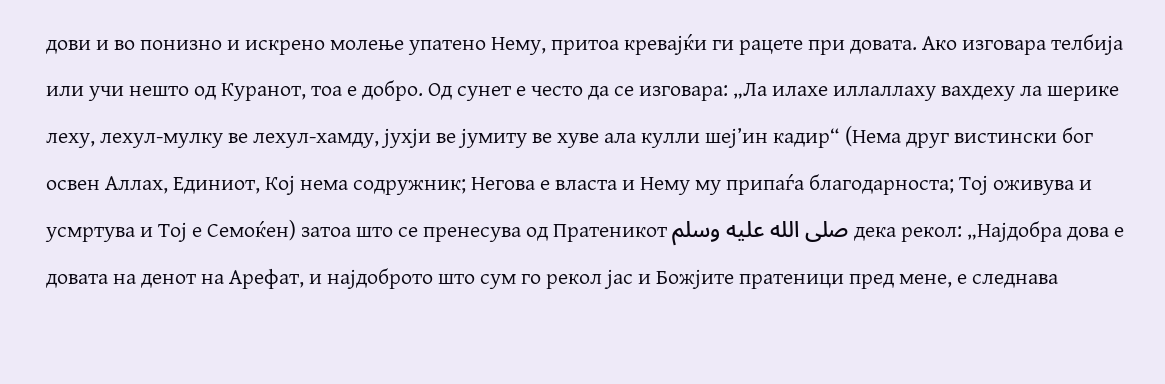дови и во понизно и искрено молење упатено Нему, притоа кревајќи ги рацете при довата. Ако изговара телбија или учи нешто од Куранот, тоа е добро. Од сунет е често да се изговара: „Ла илахе иллаллаху вахдеху ла шерике леху, лехул-мулку ве лехул-хамду, јухји ве јумиту ве хуве ала кулли шеј’ин кадир“ (Нема друг вистински бог освен Аллах, Единиот, Кој нема содружник; Негова е власта и Нему му припаѓа благодарноста; Тој оживува и усмртува и Тој е Семоќен) затоа што се пренесува од Пратеникот صلى الله عليه وسلم дека рекол: „Најдобра дова е довата на денот на Арефат, и најдоброто што сум го рекол јас и Божјите пратеници пред мене, е следнава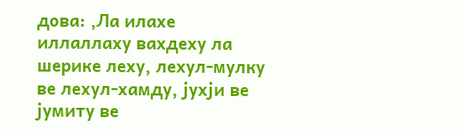дова: ,Ла илахе иллаллаху вахдеху ла шерике леху, лехул-мулку ве лехул-хамду, јухји ве јумиту ве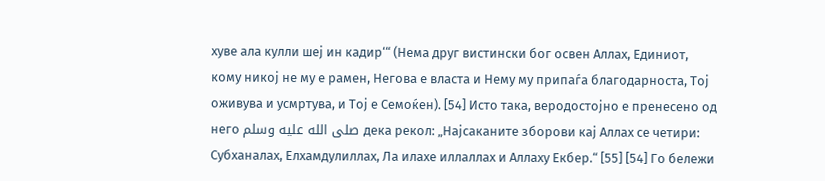хуве ала кулли шеј ин кадир‘“ (Нема друг вистински бог освен Аллах, Единиот, кому никој не му е рамен, Негова е власта и Нему му припаѓа благодарноста, Тој оживува и усмртува, и Тој е Семоќен). [54] Исто така, веродостојно е пренесено од него صلى الله عليه وسلم дека рекол: „Најсаканите зборови кај Аллах се четири: Субханалах, Елхамдулиллах, Ла илахе иллаллах и Аллаху Екбер.“ [55] [54] Го бележи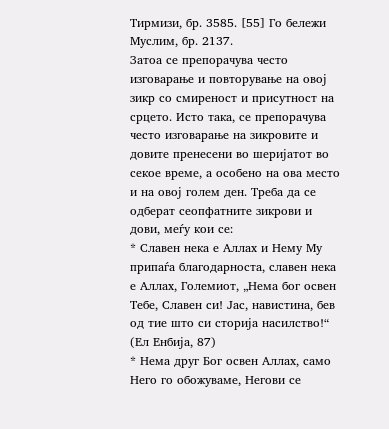Тирмизи, бр. 3585. [55] Го бележи Муслим, бр. 2137.
Затоа се препорачува често изговарање и повторување на овој зикр со смиреност и присутност на срцето. Исто така, се препорачува често изговарање на зикровите и довите пренесени во шеријатот во секое време, а особено на ова место и на овој голем ден. Треба да се одберат сеопфатните зикрови и дови, меѓу кои се:
* Славен нека е Аллах и Нему Му припаѓа благодарноста, славен нека е Аллах, Големиот, „Нема бог освен Тебе, Славен си! Јас, навистина, бев од тие што си сторија насилство!“ (Ел Енбија, 87)
* Нема друг Бог освен Аллах, само Него го обожуваме, Негови се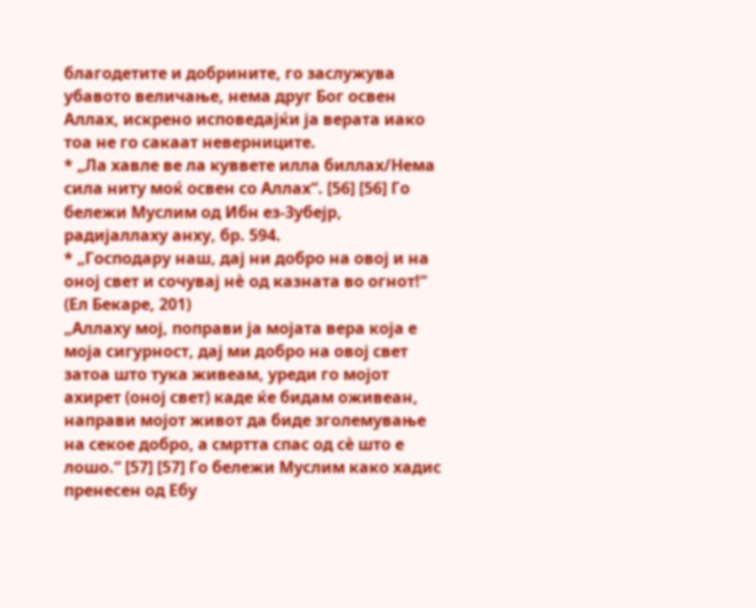благодетите и добрините, го заслужува убавото величање, нема друг Бог освен Аллах, искрено исповедајќи ја верата иако тоа не го сакаат неверниците.
* „Ла хавле ве ла куввете илла биллах/Нема сила ниту моќ освен со Аллах“. [56] [56] Го бележи Муслим од Ибн ез-Зубејр, радијаллаху анху, бр. 594.
* „Господару наш, дај ни добро на овој и на оној свет и сочувај нè од казната во огнот!“ (Ел Бекаре, 201)
„Аллаху мој, поправи ја мојата вера која е моја сигурност, дај ми добро на овој свет затоа што тука живеам, уреди го мојот ахирет (оној свет) каде ќе бидам оживеан, направи мојот живот да биде зголемување на секое добро, а смртта спас од сѐ што е лошо.“ [57] [57] Го бележи Муслим како хадис пренесен од Ебу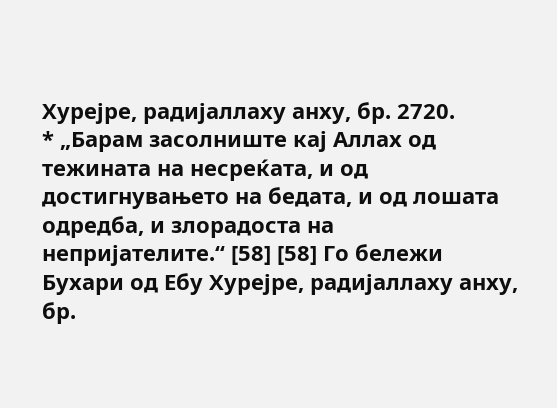Хурејре, радијаллаху анху, бр. 2720.
* „Барам засолниште кај Аллах од тежината на несреќата, и од достигнувањето на бедата, и од лошата одредба, и злорадоста на непријателите.“ [58] [58] Го бележи Бухари од Ебу Хурејре, радијаллаху анху, бр.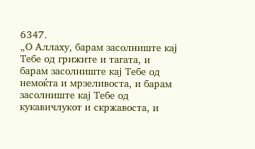6347.
„О Аллаху, барам засолниште кај Тебе од грижите и тагата, и барам засолниште кај Тебе од немоќта и мрзеливоста, и барам засолниште кај Тебе од кукавичлукот и скржавоста, и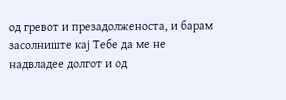од гревот и презадолженоста, и барам засолниште кај Тебе да ме не надвладее долгот и од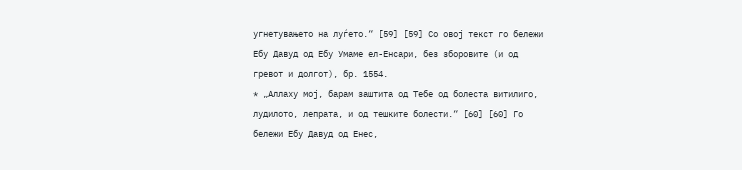угнетувањето на луѓето.“ [59] [59] Со овој текст го бележи Ебу Давуд од Ебу Умаме ел-Енсари, без зборовите (и од гревот и долгот), бр. 1554.
* „Аллаху мој, барам заштита од Тебе од болеста витилиго, лудилото, лепрата, и од тешките болести.“ [60] [60] Го бележи Ебу Давуд од Енес,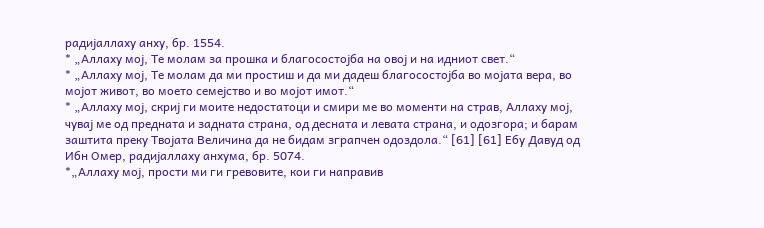радијаллаху анху, бр. 1554.
* „Аллаху мој, Те молам за прошка и благосостојба на овој и на идниот свет.“
* „Аллаху мој, Те молам да ми простиш и да ми дадеш благосостојба во мојата вера, во мојот живот, во моето семејство и во мојот имот.“
* „Аллаху мој, скриј ги моите недостатоци и смири ме во моменти на страв, Аллаху мој, чувај ме од предната и задната страна, од десната и левата страна, и одозгора; и барам заштита преку Твојата Величина да не бидам зграпчен одоздола.“ [61] [61] Ебу Давуд од Ибн Омер, радијаллаху анхума, бр. 5074.
*„Аллаху мој, прости ми ги гревовите, кои ги направив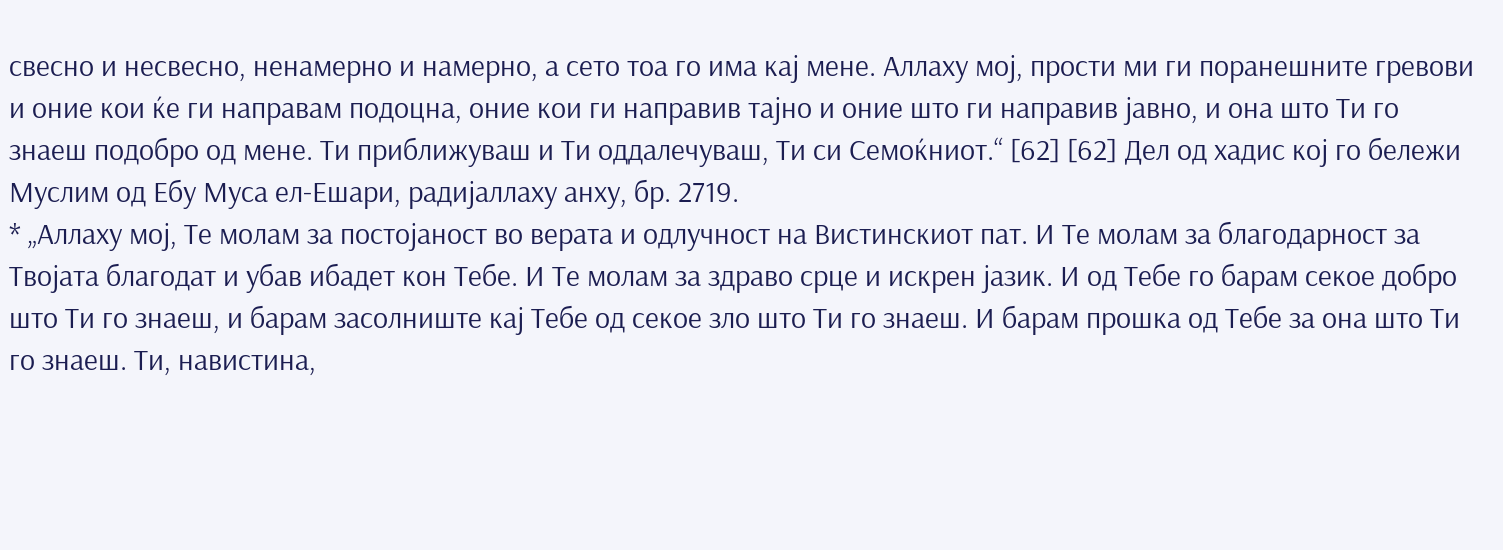свесно и несвесно, ненамерно и намерно, а сето тоа го има кај мене. Аллаху мој, прости ми ги поранешните гревови и оние кои ќе ги направам подоцна, оние кои ги направив тајно и оние што ги направив јавно, и она што Ти го знаеш подобро од мене. Ти приближуваш и Ти оддалечуваш, Ти си Семоќниот.“ [62] [62] Дел од хадис кој го бележи Муслим од Ебу Муса ел-Ешари, радијаллаху анху, бр. 2719.
* „Аллаху мој, Те молам за постојаност во верата и одлучност на Вистинскиот пат. И Те молам за благодарност за Твојата благодат и убав ибадет кон Тебе. И Те молам за здраво срце и искрен јазик. И од Тебе го барам секое добро што Ти го знаеш, и барам засолниште кај Тебе од секое зло што Ти го знаеш. И барам прошка од Тебе за она што Ти го знаеш. Ти, навистина,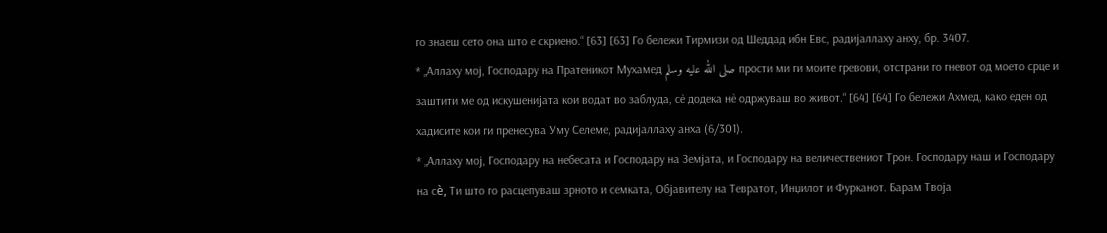го знаеш сето она што е скриено.“ [63] [63] Го бележи Тирмизи од Шеддад ибн Евс, радијаллаху анху, бр. 3407.
* „Аллаху мој, Господару на Пратеникот Мухамед صلى الله عليه وسلم прости ми ги моите гревови, отстрани го гневот од моето срце и заштити ме од искушенијата кои водат во заблуда, сѐ додека нѐ одржуваш во живот.“ [64] [64] Го бележи Ахмед, како еден од хадисите кои ги пренесува Уму Селеме, радијаллаху анха (6/301).
* „Аллаху мој, Господару на небесата и Господару на Земјата, и Господару на величествениот Трон. Господару наш и Господару на сè, Ти што го расцепуваш зрното и семката, Објавителу на Тевратот, Инџилот и Фурканот. Барам Твоја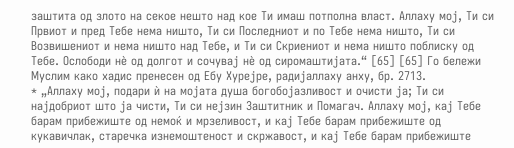заштита од злото на секое нешто над кое Ти имаш потполна власт. Аллаху мој, Ти си Првиот и пред Тебе нема ништо, Ти си Последниот и по Тебе нема ништо, Ти си Возвишениот и нема ништо над Тебе, и Ти си Скриениот и нема ништо поблиску од Тебе. Ослободи нè од долгот и сочувај нè од сиромаштијата.“ [65] [65] Го бележи Муслим како хадис пренесен од Ебу Хурејре, радијаллаху анху, бр. 2713.
* „Аллаху мој, подари ѝ на мојата душа богобојазливост и очисти ја; Ти си најдобриот што ја чисти, Ти си нејзин Заштитник и Помагач. Аллаху мој, кај Тебе барам прибежиште од немоќ и мрзеливост, и кај Тебе барам прибежиште од кукавичлак, старечка изнемоштеност и скржавост, и кај Тебе барам прибежиште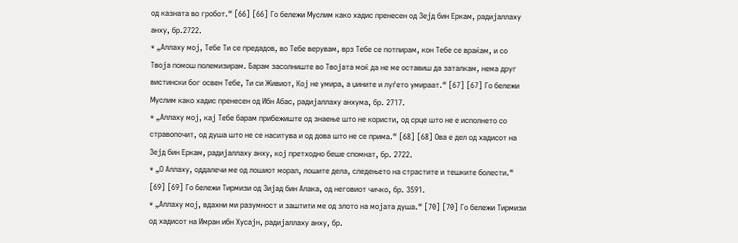од казната во гробот.“ [66] [66] Го бележи Муслим како хадис пренесен од Зејд бин Еркам, радијаллаху анху, бр.2722.
* „Аллаху мој, Тебе Ти се предадов, во Тебе верувам, врз Тебе се потпирам, кон Тебе се враќам, и со Твоја помош полемизирам. Барам засолниште во Твојата моќ да не ме оставиш да заталкам, нема друг вистински бог освен Тебе, Ти си Живиот, Кој не умира, а џините и луѓето умираат.“ [67] [67] Го бележи Муслим како хадис пренесен од Ибн Абас, радијаллаху анхума, бр. 2717.
* „Аллаху мој, кај Тебе барам прибежиште од знаење што не користи, од срце што не е исполнето со стравопочит, од душа што не се наситува и од дова што не се прима.“ [68] [68] Ова е дел од хадисот на Зејд бин Еркам, радијаллаху анху, кој претходно беше спомнат, бр. 2722.
* „О Аллаху, оддалечи ме од лошиот морал, лошите дела, следењето на страстите и тешките болести.“ [69] [69] Го бележи Тирмизи од Зијад бин Алака, од неговиот чичко, бр. 3591.
* „Аллаху мој, вдахни ми разумност и заштити ме од злото на мојата душа.“ [70] [70] Го бележи Тирмизи од хадисот на Имран ибн Хусајн, радијаллаху анху, бр.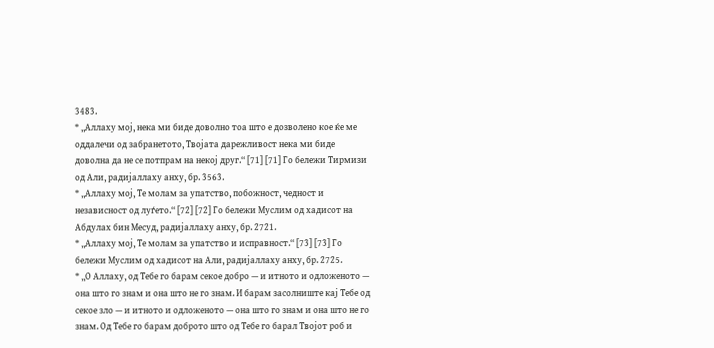3483.
* „Аллаху мој, нека ми биде доволно тоа што е дозволено кое ќе ме оддалечи од забранетото, Твојата дарежливост нека ми биде доволна да не се потпрам на некој друг.“ [71] [71] Го бележи Тирмизи од Али, радијаллаху анху, бр. 3563.
* „Аллаху мој, Те молам за упатство, побожност, чедност и независност од луѓето.“ [72] [72] Го бележи Муслим од хадисот на Абдулах бин Месуд, радијаллаху анху, бр. 2721.
* „Аллаху мој, Те молам за упатство и исправност.“ [73] [73] Го бележи Муслим од хадисот на Али, радијаллаху анху, бр. 2725.
* „О Аллаху, од Тебе го барам секое добро — и итното и одложеното — она што го знам и она што не го знам. И барам засолниште кај Тебе од секое зло — и итното и одложеното — она што го знам и она што не го знам. Од Тебе го барам доброто што од Тебе го барал Твојот роб и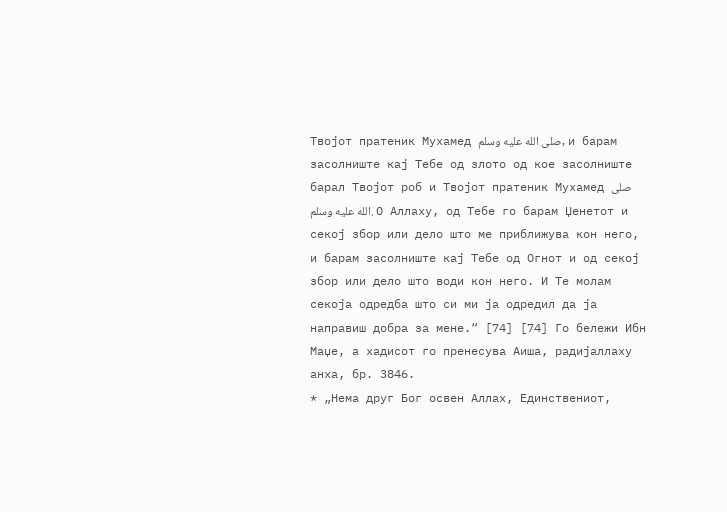Твојот пратеник Мухамед صلى الله عليه وسلم, и барам засолниште кај Тебе од злото од кое засолниште барал Твојот роб и Твојот пратеник Мухамед صلى الله عليه وسلم. О Аллаху, од Тебе го барам Џенетот и секој збор или дело што ме приближува кон него, и барам засолниште кај Тебе од Огнот и од секој збор или дело што води кон него. И Те молам секоја одредба што си ми ја одредил да ја направиш добра за мене.“ [74] [74] Го бележи Ибн Маџе, а хадисот го пренесува Аиша, радијаллаху анха, бр. 3846.
* „Нема друг Бог освен Аллах, Единствениот,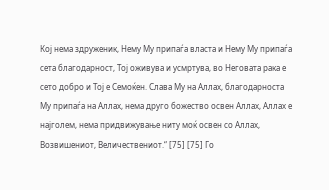Кој нема здруженик, Нему Му припаѓа власта и Нему Му припаѓа сета благодарност, Тој оживува и усмртува, во Неговата рака е сето добро и Тој е Семоќен. Слава Му на Аллах, благодарноста Му припаѓа на Аллах, нема друго божество освен Аллах, Аллах е најголем, нема придвижување ниту моќ освен со Аллах, Возвишениот, Величествениот.“ [75] [75] Го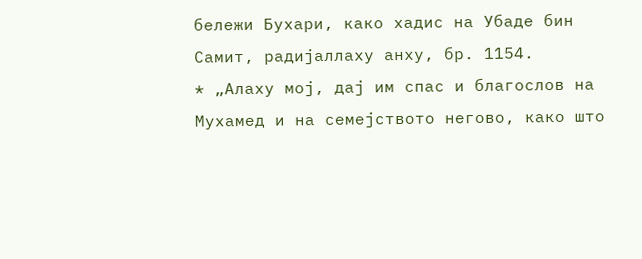бележи Бухари, како хадис на Убаде бин Самит, радијаллаху анху, бр. 1154.
* „Алаху мој, дај им спас и благослов на Мухамед и на семејството негово, како што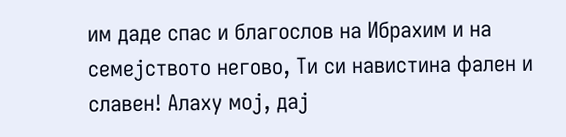им даде спас и благослов на Ибрахим и на семејството негово, Ти си навистина фален и славен! Алаху мој, дај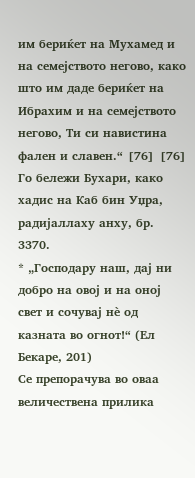им бериќет на Мухамед и на семејството негово, како што им даде бериќет на Ибрахим и на семејството негово, Ти си навистина фален и славен.“ [76] [76] Го бележи Бухари, како хадис на Каб бин Уџра, радијаллаху анху, бр. 3370.
* „Господару наш, дај ни добро на овој и на оној свет и сочувај нè од казната во огнот!“ (Ел Бекаре, 201)
Се препорачува во оваа величествена прилика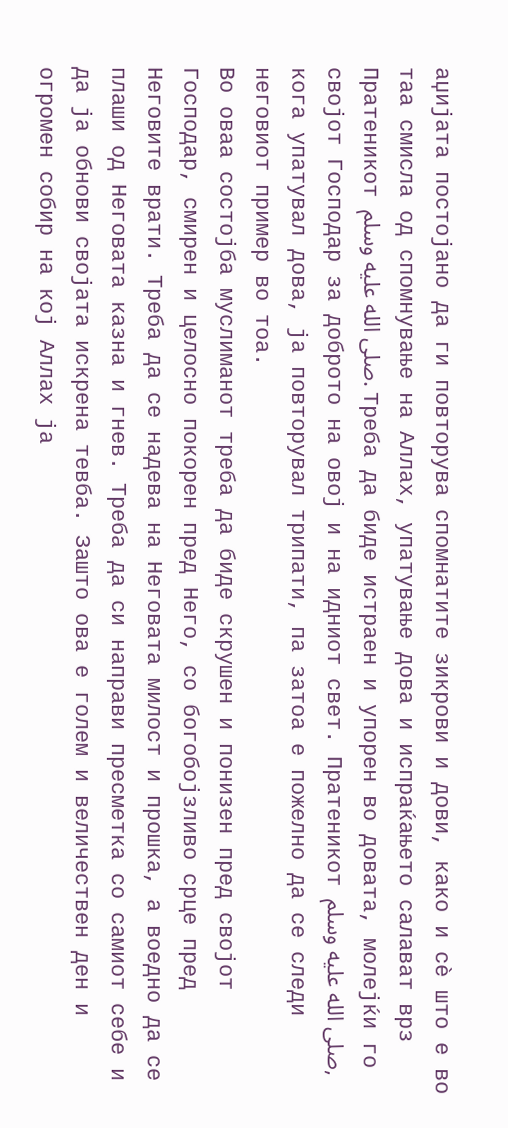аџијата постојано да ги повторува спомнатите зикрови и дови, како и сè што е во таа смисла од спомнување на Аллах, упатување дова и испраќањето салават врз Пратеникот صلى الله عليه وسلم. Треба да биде истраен и упорен во довата, молејќи го својот Господар за доброто на овој и на идниот свет. Пратеникот صلى الله عليه وسلم, кога упатувал дова, ја повторувал трипати, па затоа е пожелно да се следи неговиот пример во тоа.
Во оваа состојба муслиманот треба да биде скрушен и понизен пред својот Господар, смирен и целосно покорен пред Него, со богобојзливо срце пред Неговите врати. Треба да се надева на Неговата милост и прошка, а воедно да се плаши од Неговата казна и гнев. Треба да си направи пресметка со самиот себе и да ја обнови својата искрена тевба. Зашто ова е голем и величествен ден и огромен собир на кој Аллах ја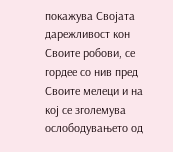покажува Својата дарежливост кон Своите робови, се гордее со нив пред Своите мелеци и на кој се зголемува ослободувањето од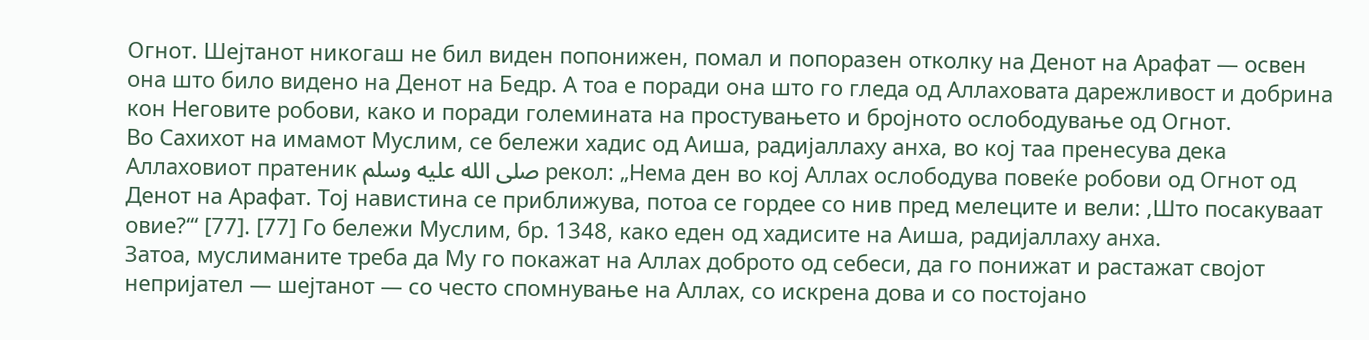Огнот. Шејтанот никогаш не бил виден попонижен, помал и попоразен отколку на Денот на Арафат — освен она што било видено на Денот на Бедр. А тоа е поради она што го гледа од Аллаховата дарежливост и добрина кон Неговите робови, како и поради големината на простувањето и бројното ослободување од Огнот.
Во Сахихот на имамот Муслим, се бележи хадис од Аиша, радијаллаху анха, во кој таа пренесува дека Аллаховиот пратеник صلى الله عليه وسلم рекол: „Нема ден во кој Аллах ослободува повеќе робови од Огнот од Денот на Арафат. Тој навистина се приближува, потоа се гордее со нив пред мелеците и вели: ,Што посакуваат овие?‘“ [77]. [77] Го бележи Муслим, бр. 1348, како еден од хадисите на Аиша, радијаллаху анха.
Затоа, муслиманите треба да Му го покажат на Аллах доброто од себеси, да го понижат и растажат својот непријател — шејтанот — со често спомнување на Аллах, со искрена дова и со постојано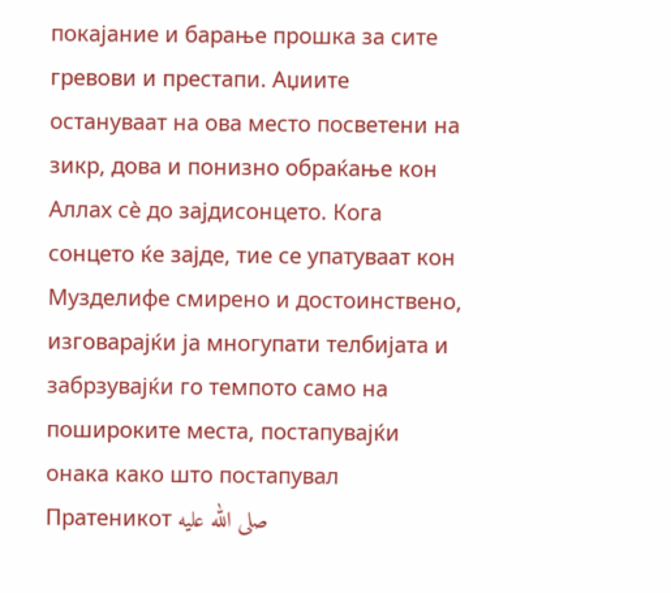покајание и барање прошка за сите гревови и престапи. Аџиите остануваат на ова место посветени на зикр, дова и понизно обраќање кон Аллах сè до зајдисонцето. Кога сонцето ќе зајде, тие се упатуваат кон Музделифе смирено и достоинствено, изговарајќи ја многупати телбијата и забрзувајќи го темпото само на пошироките места, постапувајќи онака како што постапувал Пратеникот صلى الله عليه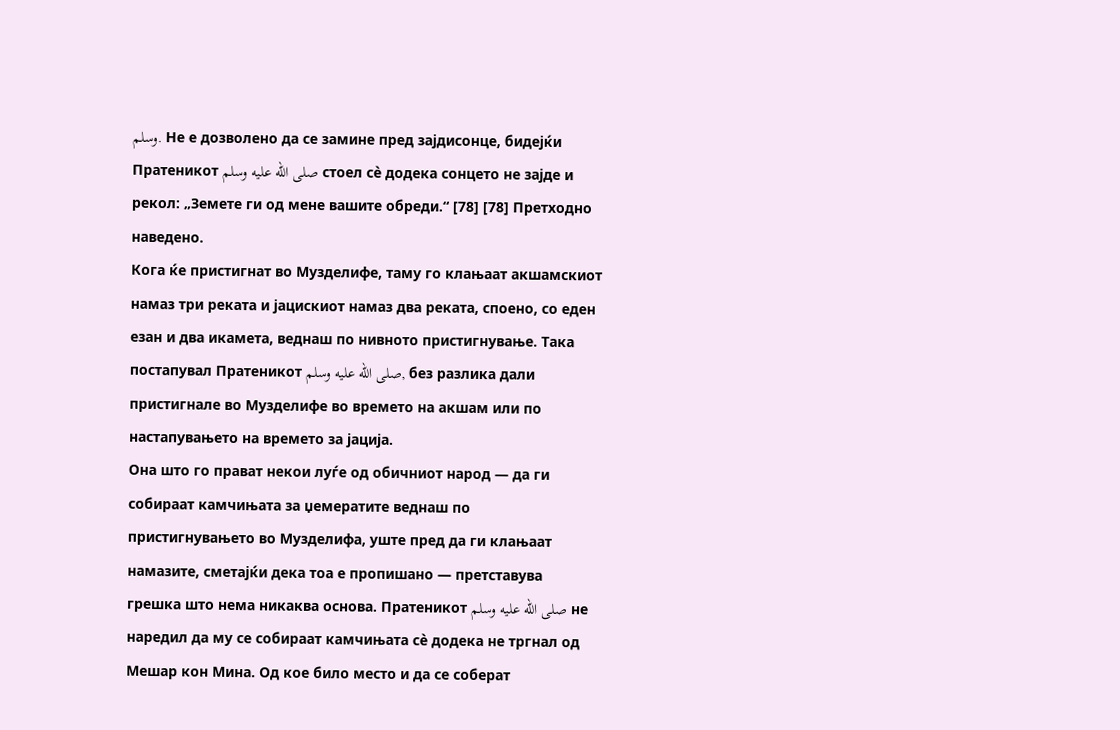وسلم. Не е дозволено да се замине пред зајдисонце, бидејќи Пратеникот صلى الله عليه وسلم стоел сè додека сонцето не зајде и рекол: „Земете ги од мене вашите обреди.“ [78] [78] Претходно наведено.
Кога ќе пристигнат во Музделифе, таму го клањаат акшамскиот намаз три реката и јацискиот намаз два реката, споено, со еден езан и два икамета, веднаш по нивното пристигнување. Така постапувал Пратеникот صلى الله عليه وسلم, без разлика дали пристигнале во Музделифе во времето на акшам или по настапувањето на времето за јација.
Она што го прават некои луѓе од обичниот народ — да ги собираат камчињата за џемератите веднаш по пристигнувањето во Музделифа, уште пред да ги клањаат намазите, сметајќи дека тоа е пропишано — претставува грешка што нема никаква основа. Пратеникот صلى الله عليه وسلم не наредил да му се собираат камчињата сè додека не тргнал од Мешар кон Мина. Од кое било место и да се соберат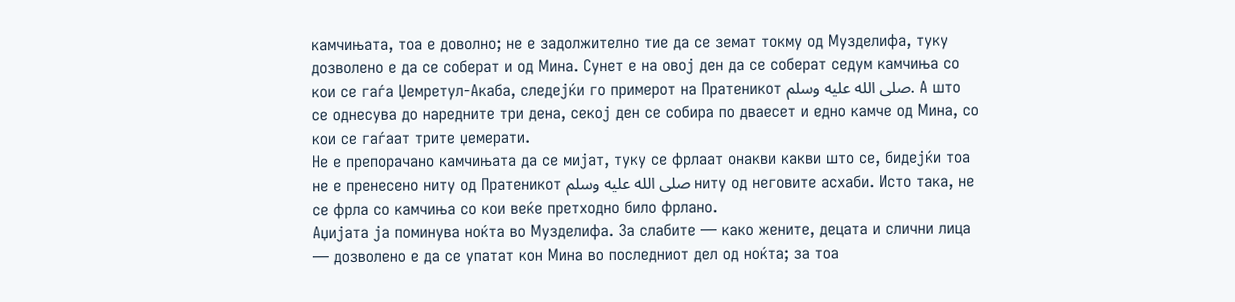камчињата, тоа е доволно; не е задолжително тие да се земат токму од Музделифа, туку дозволено е да се соберат и од Мина. Сунет е на овој ден да се соберат седум камчиња со кои се гаѓа Џемретул-Акаба, следејќи го примерот на Пратеникот صلى الله عليه وسلم. А што се однесува до наредните три дена, секој ден се собира по дваесет и едно камче од Мина, со кои се гаѓаат трите џемерати.
Не е препорачано камчињата да се мијат, туку се фрлаат онакви какви што се, бидејќи тоа не е пренесено ниту од Пратеникот صلى الله عليه وسلم ниту од неговите асхаби. Исто така, не се фрла со камчиња со кои веќе претходно било фрлано.
Аџијата ја поминува ноќта во Музделифа. За слабите — како жените, децата и слични лица — дозволено е да се упатат кон Мина во последниот дел од ноќта; за тоа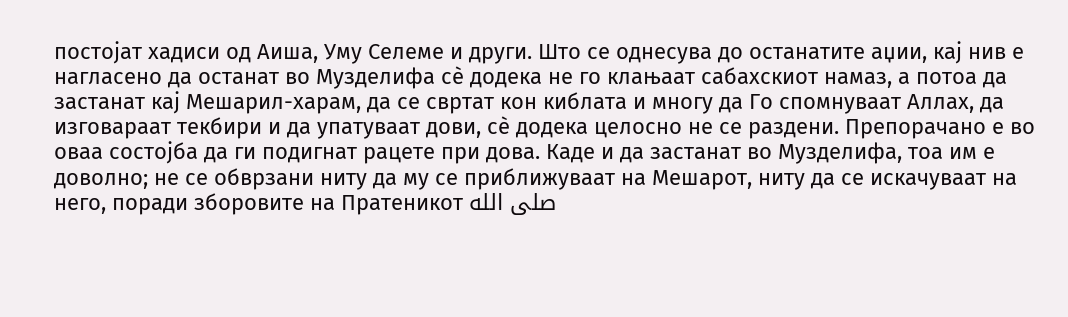постојат хадиси од Аиша, Уму Селеме и други. Што се однесува до останатите аџии, кај нив е нагласено да останат во Музделифа сè додека не го клањаат сабахскиот намаз, а потоа да застанат кај Мешарил-харам, да се свртат кон киблата и многу да Го спомнуваат Аллах, да изговараат текбири и да упатуваат дови, сè додека целосно не се раздени. Препорачано е во оваа состојба да ги подигнат рацете при дова. Каде и да застанат во Музделифа, тоа им е доволно; не се обврзани ниту да му се приближуваат на Мешарот, ниту да се искачуваат на него, поради зборовите на Пратеникот صلى الله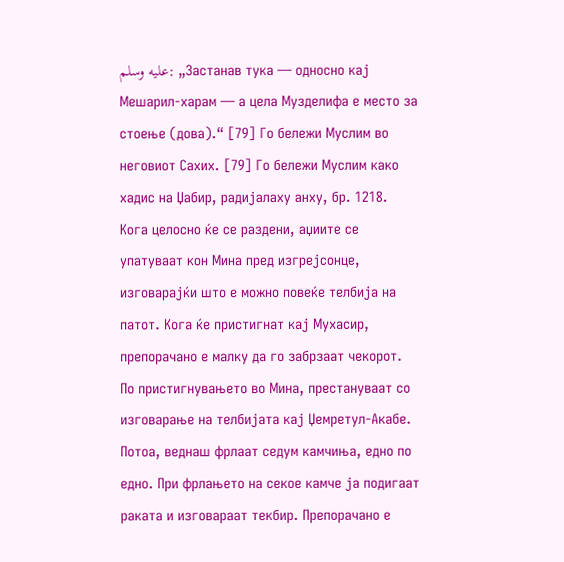عليه وسلم: „Застанав тука — односно кај Мешарил-харам — а цела Музделифа е место за стоење (дова).“ [79] Го бележи Муслим во неговиот Сахих. [79] Го бележи Муслим како хадис на Џабир, радијалаху анху, бр. 1218.
Кога целосно ќе се раздени, аџиите се упатуваат кон Мина пред изгрејсонце, изговарајќи што е можно повеќе телбија на патот. Кога ќе пристигнат кај Мухасир, препорачано е малку да го забрзаат чекорот.
По пристигнувањето во Мина, престануваат со изговарање на телбијата кај Џемретул-Акабе. Потоа, веднаш фрлаат седум камчиња, едно по едно. При фрлањето на секое камче ја подигаат раката и изговараат текбир. Препорачано е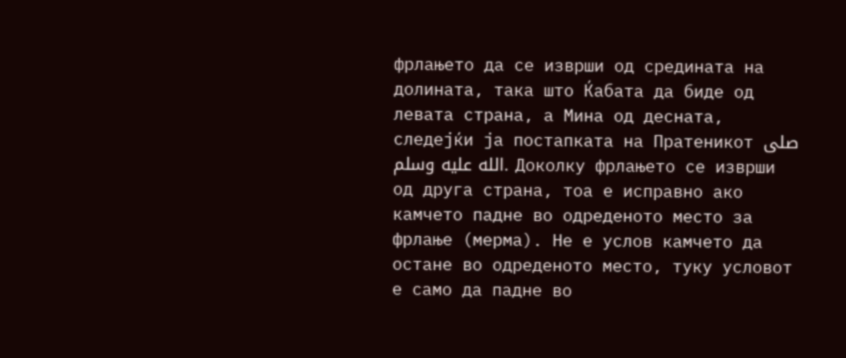фрлањето да се изврши од средината на долината, така што Ќабата да биде од левата страна, а Мина од десната, следејќи ја постапката на Пратеникот صلى الله عليه وسلم. Доколку фрлањето се изврши од друга страна, тоа е исправно ако камчето падне во одреденото место за фрлање (мерма). Не е услов камчето да остане во одреденото место, туку условот е само да падне во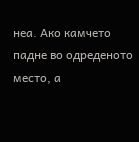неа. Ако камчето падне во одреденото место, а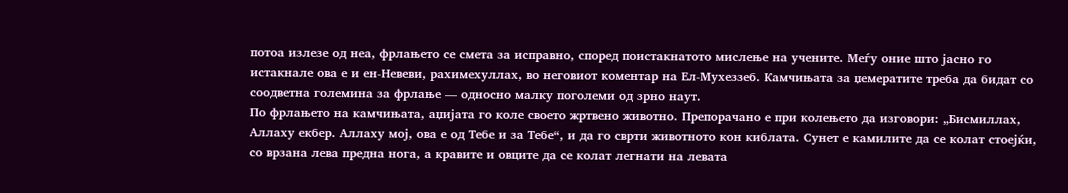потоа излезе од неа, фрлањето се смета за исправно, според поистакнатото мислење на учените. Меѓу оние што јасно го истакнале ова е и ен-Невеви, рахимехуллах, во неговиот коментар на Ел-Мухеззеб. Камчињата за џемератите треба да бидат со соодветна големина за фрлање — односно малку поголеми од зрно наут.
По фрлањето на камчињата, аџијата го коле своето жртвено животно. Препорачано е при колењето да изговори: „Бисмиллах, Аллаху екбер. Аллаху мој, ова е од Тебе и за Тебе“, и да го сврти животното кон киблата. Сунет е камилите да се колат стоејќи, со врзана лева предна нога, а кравите и овците да се колат легнати на левата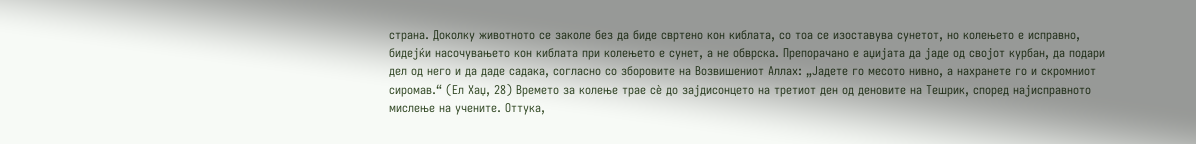страна. Доколку животното се заколе без да биде свртено кон киблата, со тоа се изоставува сунетот, но колењето е исправно, бидејќи насочувањето кон киблата при колењето е сунет, а не обврска. Препорачано е аџијата да јаде од својот курбан, да подари дел од него и да даде садака, согласно со зборовите на Возвишениот Аллах: „Јадете го месото нивно, а нахранете го и скромниот сиромав.“ (Ел Хаџ, 28) Времето за колење трае сè до зајдисонцето на третиот ден од деновите на Тешрик, според најисправното мислење на учените. Оттука,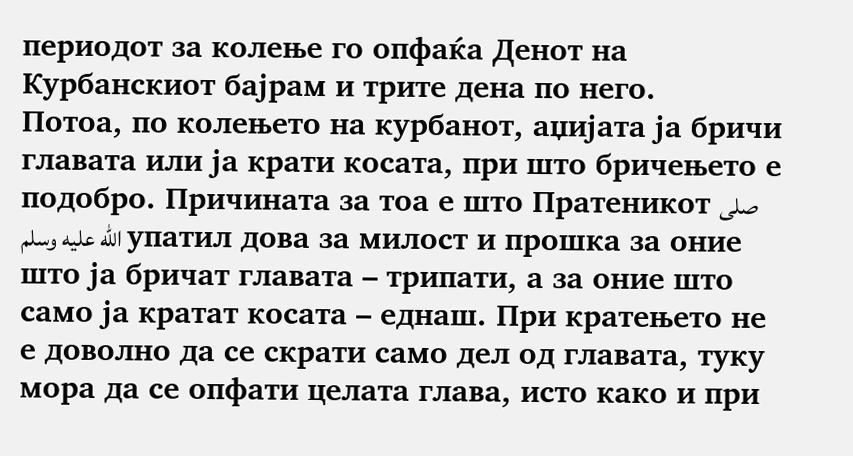периодот за колење го опфаќа Денот на Курбанскиот бајрам и трите дена по него.
Потоа, по колењето на курбанот, аџијата ја бричи главата или ја крати косата, при што бричењето е подобро. Причината за тоа е што Пратеникот صلى الله عليه وسلم упатил дова за милост и прошка за оние што ја бричат главата – трипати, а за оние што само ја кратат косата – еднаш. При кратењето не е доволно да се скрати само дел од главата, туку мора да се опфати целата глава, исто како и при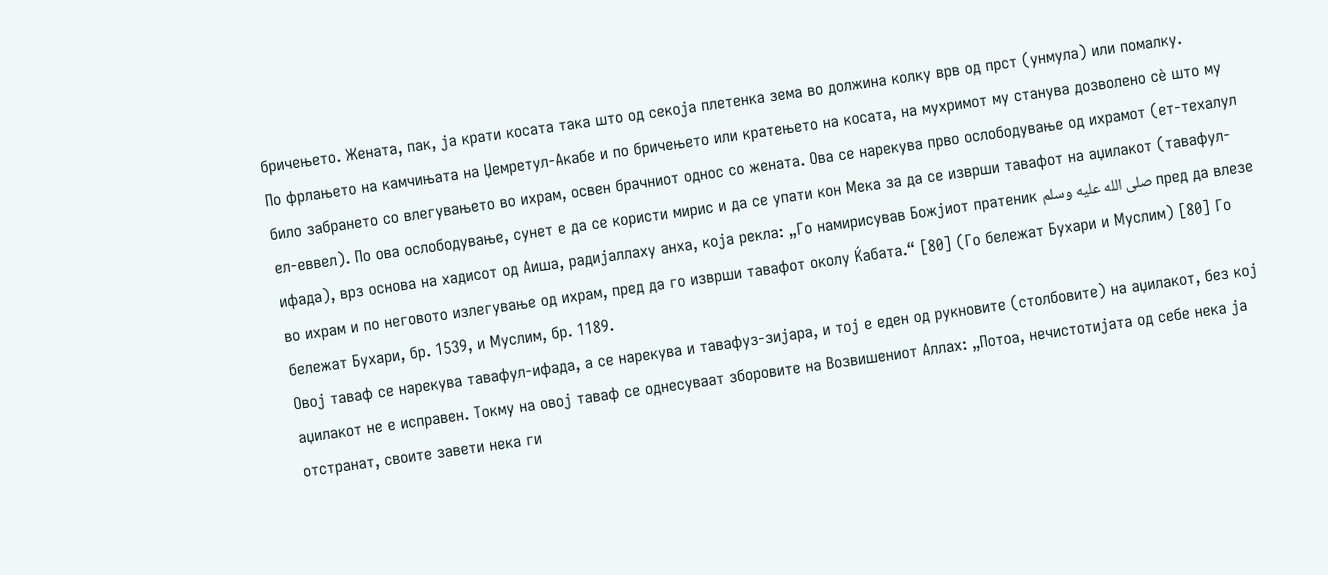бричењето. Жената, пак, ја крати косата така што од секоја плетенка зема во должина колку врв од прст (унмула) или помалку.
По фрлањето на камчињата на Џемретул-Акабе и по бричењето или кратењето на косата, на мухримот му станува дозволено сè што му било забрането со влегувањето во ихрам, освен брачниот однос со жената. Ова се нарекува прво ослободување од ихрамот (ет-техалул ел-еввел). По ова ослободување, сунет е да се користи мирис и да се упати кон Мека за да се изврши тавафот на аџилакот (тавафул-ифада), врз основа на хадисот од Аиша, радијаллаху анха, која рекла: „Го намирисував Божјиот пратеник صلى الله عليه وسلم пред да влезе во ихрам и по неговото излегување од ихрам, пред да го изврши тавафот околу Ќабата.“ [80] (Го бележат Бухари и Муслим) [80] Го бележат Бухари, бр. 1539, и Муслим, бр. 1189.
Овој таваф се нарекува тавафул-ифада, а се нарекува и тавафуз-зијара, и тој е еден од рукновите (столбовите) на аџилакот, без кој аџилакот не е исправен. Токму на овој таваф се однесуваат зборовите на Возвишениот Аллах: „Потоа, нечистотијата од себе нека ја отстранат, своите завети нека ги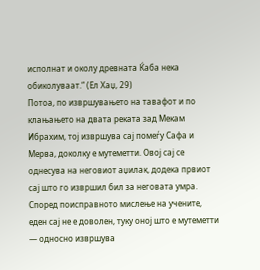исполнат и околу древната Ќаба нека обиколуваат.“ (Ел Хаџ, 29)
Потоа, по извршувањето на тавафот и по клањањето на двата реката зад Мекам Ибрахим, тој извршува сај помеѓу Сафа и Мерва, доколку е мутеметти. Овој сај се однесува на неговиот аџилак, додека првиот сај што го извршил бил за неговата умра.
Според поисправното мислење на учените, еден сај не е доволен, туку оној што е мутеметти — односно извршува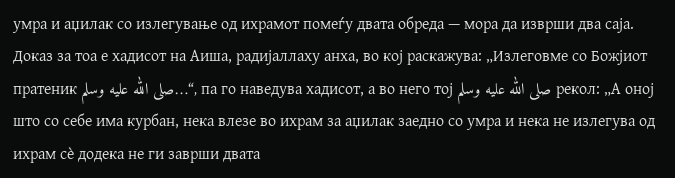умра и аџилак со излегување од ихрамот помеѓу двата обреда — мора да изврши два саја. Доказ за тоа е хадисот на Аиша, радијаллаху анха, во кој раскажува: „Излеговме со Божјиот пратеник صلى الله عليه وسلم…“, па го наведува хадисот, а во него тој صلى الله عليه وسلم рекол: „А оној што со себе има курбан, нека влезе во ихрам за аџилак заедно со умра и нека не излегува од ихрам сè додека не ги заврши двата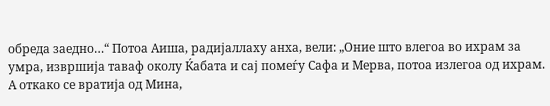обреда заедно…“ Потоа Аиша, радијаллаху анха, вели: „Оние што влегоа во ихрам за умра, извршија таваф околу Ќабата и сај помеѓу Сафа и Мерва, потоа излегоа од ихрам. А откако се вратија од Мина,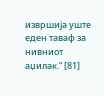извршија уште еден таваф за нивниот аџилак.“ [81]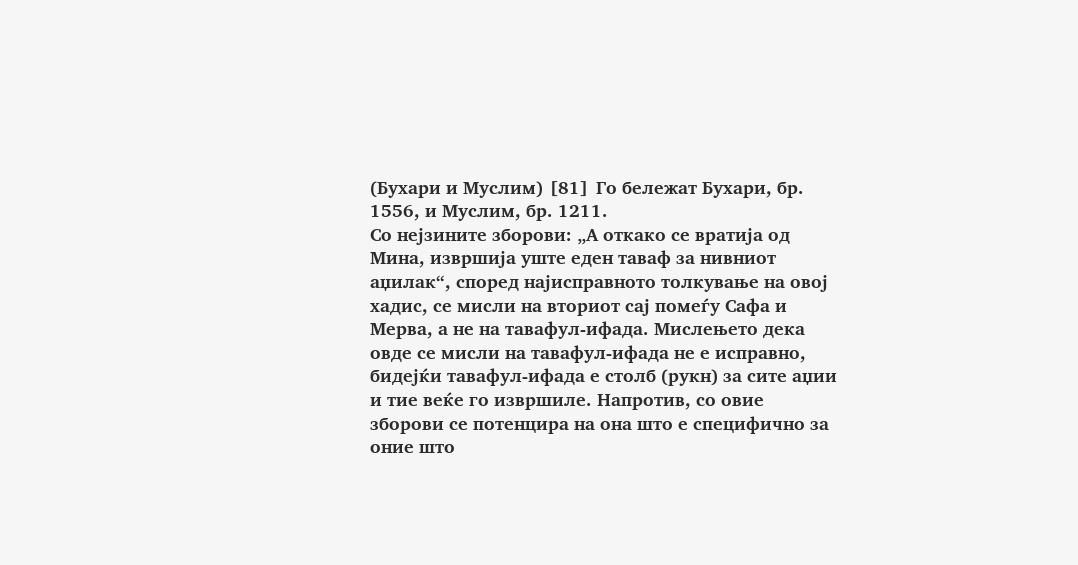(Бухари и Муслим) [81] Го бележат Бухари, бр. 1556, и Муслим, бр. 1211.
Со нејзините зборови: „А откако се вратија од Мина, извршија уште еден таваф за нивниот аџилак“, според најисправното толкување на овој хадис, се мисли на вториот сај помеѓу Сафа и Мерва, а не на тавафул-ифада. Мислењето дека овде се мисли на тавафул-ифада не е исправно, бидејќи тавафул-ифада е столб (рукн) за сите аџии и тие веќе го извршиле. Напротив, со овие зборови се потенцира на она што е специфично за оние што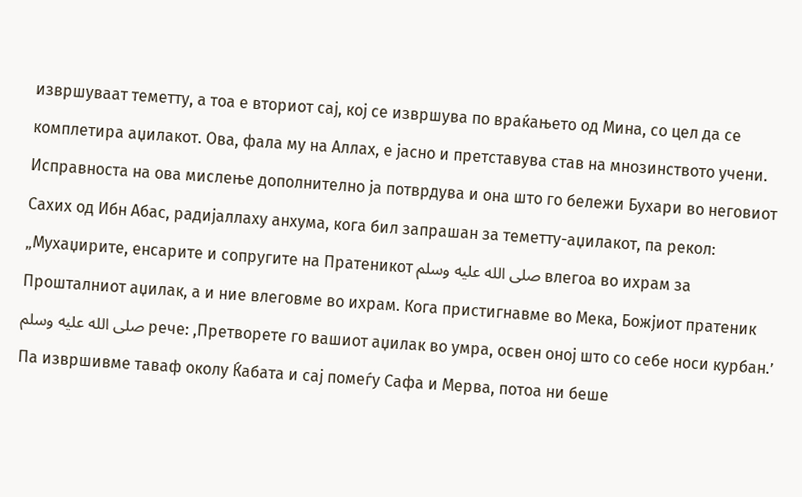извршуваат теметту, а тоа е вториот сај, кој се извршува по враќањето од Мина, со цел да се комплетира аџилакот. Ова, фала му на Аллах, е јасно и претставува став на мнозинството учени.
Исправноста на ова мислење дополнително ја потврдува и она што го бележи Бухари во неговиот Сахих од Ибн Абас, радијаллаху анхума, кога бил запрашан за теметту-аџилакот, па рекол: „Мухаџирите, енсарите и сопругите на Пратеникот صلى الله عليه وسلم влегоа во ихрам за Прошталниот аџилак, а и ние влеговме во ихрам. Кога пристигнавме во Мека, Божјиот пратеник صلى الله عليه وسلم рече: ,Претворете го вашиот аџилак во умра, освен оној што со себе носи курбан.’ Па извршивме таваф околу Ќабата и сај помеѓу Сафа и Мерва, потоа ни беше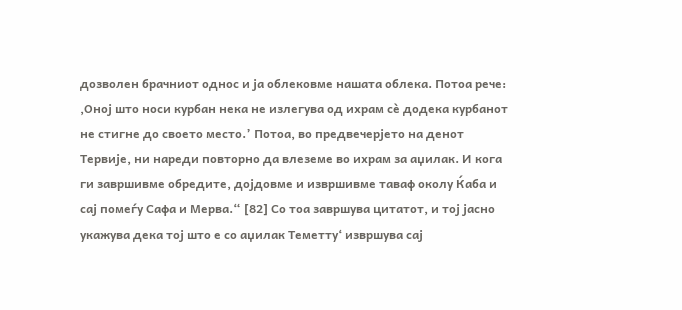дозволен брачниот однос и ја облековме нашата облека. Потоа рече: ,Оној што носи курбан нека не излегува од ихрам сè додека курбанот не стигне до своето место.’ Потоа, во предвечерјето на денот Тервије, ни нареди повторно да влеземе во ихрам за аџилак. И кога ги завршивме обредите, дојдовме и извршивме таваф околу Ќаба и сај помеѓу Сафа и Мерва.“ [82] Со тоа завршува цитатот, и тој јасно укажува дека тој што е со аџилак Теметту‘ извршува сај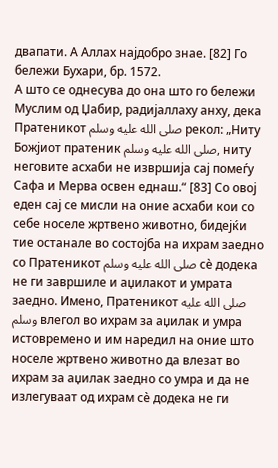двапати. А Аллах најдобро знае. [82] Го бележи Бухари, бр. 1572.
А што се однесува до она што го бележи Муслим од Џабир, радијаллаху анху, дека Пратеникот صلى الله عليه وسلم рекол: „Ниту Божјиот пратеник صلى الله عليه وسلم, ниту неговите асхаби не извршија сај помеѓу Сафа и Мерва освен еднаш.“ [83] Со овој еден сај се мисли на оние асхаби кои со себе носеле жртвено животно, бидејќи тие останале во состојба на ихрам заедно со Пратеникот صلى الله عليه وسلم сè додека не ги завршиле и аџилакот и умрата заедно. Имено, Пратеникот صلى الله عليه وسلم влегол во ихрам за аџилак и умра истовремено и им наредил на оние што носеле жртвено животно да влезат во ихрам за аџилак заедно со умра и да не излегуваат од ихрам сè додека не ги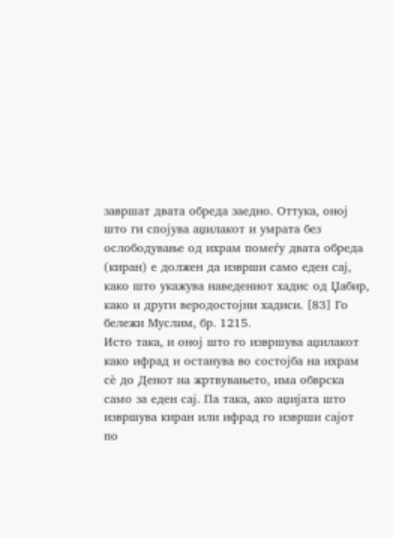завршат двата обреда заедно. Оттука, оној што ги спојува аџилакот и умрата без ослободување од ихрам помеѓу двата обреда (киран) е должен да изврши само еден сај, како што укажува наведениот хадис од Џабир, како и други веродостојни хадиси. [83] Го бележи Муслим, бр. 1215.
Исто така, и оној што го извршува аџилакот како ифрад и останува во состојба на ихрам сè до Денот на жртвувањето, има обврска само за еден сај. Па така, ако аџијата што извршува киран или ифрад го изврши сајот по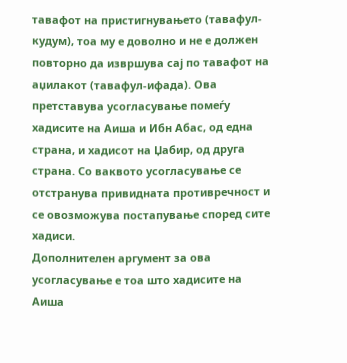тавафот на пристигнувањето (тавафул-кудум), тоа му е доволно и не е должен повторно да извршува сај по тавафот на аџилакот (тавафул-ифада). Ова претставува усогласување помеѓу хадисите на Аиша и Ибн Абас, од една страна, и хадисот на Џабир, од друга страна. Со ваквото усогласување се отстранува привидната противречност и се овозможува постапување според сите хадиси.
Дополнителен аргумент за ова усогласување е тоа што хадисите на Аиша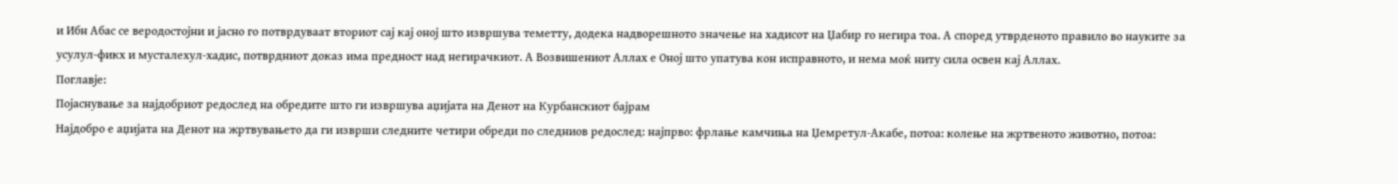и Ибн Абас се веродостојни и јасно го потврдуваат вториот сај кај оној што извршува теметту, додека надворешното значење на хадисот на Џабир го негира тоа. А според утврденото правило во науките за усулул-фикх и мусталехул-хадис, потврдниот доказ има предност над негирачкиот. А Возвишениот Аллах е Оној што упатува кон исправното, и нема моќ ниту сила освен кај Аллах.
Поглавје:
Појаснување за најдобриот редослед на обредите што ги извршува аџијата на Денот на Курбанскиот бајрам
Најдобро е аџијата на Денот на жртвувањето да ги изврши следните четири обреди по следниов редослед: најпрво: фрлање камчиња на Џемретул-Акабе, потоа: колење на жртвеното животно, потоа: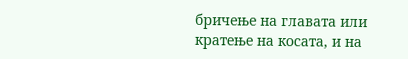бричење на главата или кратење на косата, и на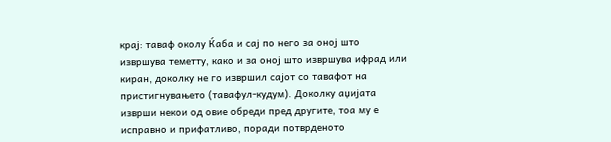крај: таваф околу Ќаба и сај по него за оној што извршува теметту, како и за оној што извршува ифрад или киран, доколку не го извршил сајот со тавафот на пристигнувањето (тавафул-кудум). Доколку аџијата изврши некои од овие обреди пред другите, тоа му е исправно и прифатливо, поради потврденото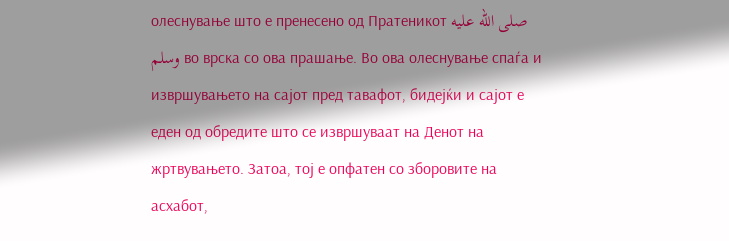олеснување што е пренесено од Пратеникот صلى الله عليه وسلم во врска со ова прашање. Во ова олеснување спаѓа и извршувањето на сајот пред тавафот, бидејќи и сајот е еден од обредите што се извршуваат на Денот на жртвувањето. Затоа, тој е опфатен со зборовите на асхабот,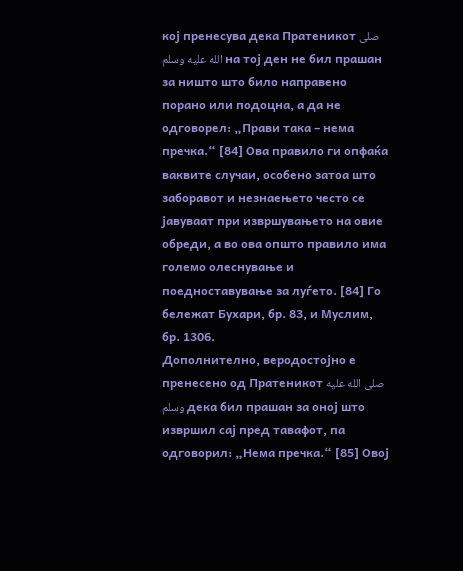кој пренесува дека Пратеникот صلى الله عليه وسلم на тој ден не бил прашан за ништо што било направено порано или подоцна, а да не одговорел: „Прави така – нема пречка.“ [84] Ова правило ги опфаќа ваквите случаи, особено затоа што заборавот и незнаењето често се јавуваат при извршувањето на овие обреди, а во ова општо правило има големо олеснување и поедноставување за луѓето. [84] Го бележат Бухари, бр. 83, и Муслим, бр. 1306.
Дополнително, веродостојно е пренесено од Пратеникот صلى الله عليه وسلم дека бил прашан за оној што извршил сај пред тавафот, па одговорил: „Нема пречка.“ [85] Овој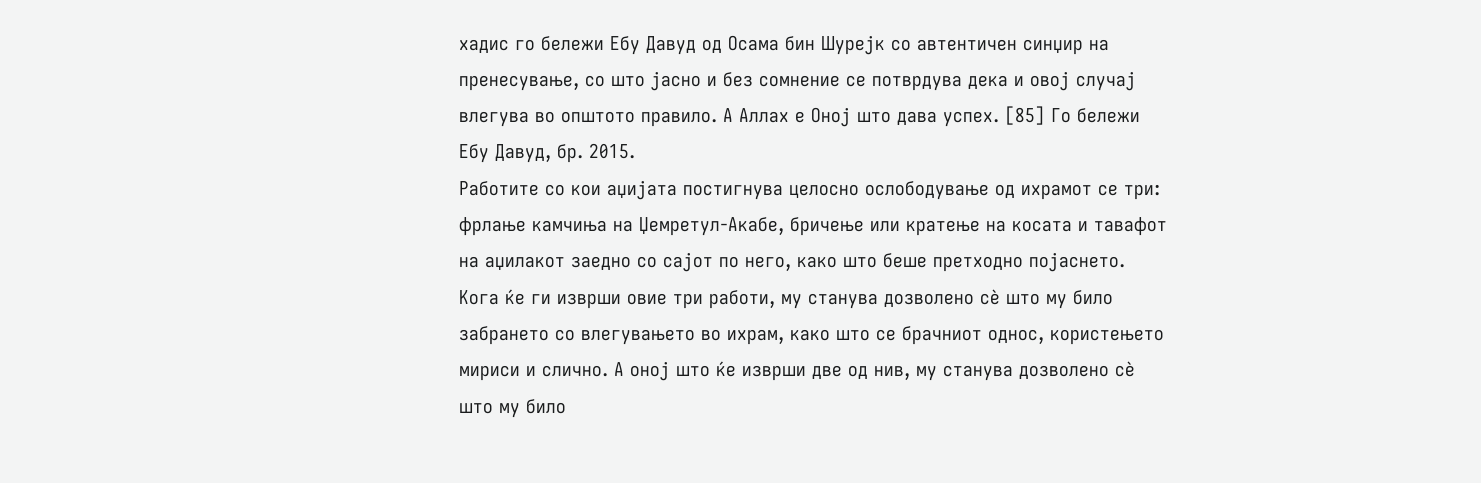хадис го бележи Ебу Давуд од Осама бин Шурејк со автентичен синџир на пренесување, со што јасно и без сомнение се потврдува дека и овој случај влегува во општото правило. А Аллах е Оној што дава успех. [85] Го бележи Ебу Давуд, бр. 2015.
Работите со кои аџијата постигнува целосно ослободување од ихрамот се три: фрлање камчиња на Џемретул-Акабе, бричење или кратење на косата и тавафот на аџилакот заедно со сајот по него, како што беше претходно појаснето. Кога ќе ги изврши овие три работи, му станува дозволено сè што му било забрането со влегувањето во ихрам, како што се брачниот однос, користењето мириси и слично. А оној што ќе изврши две од нив, му станува дозволено сè што му било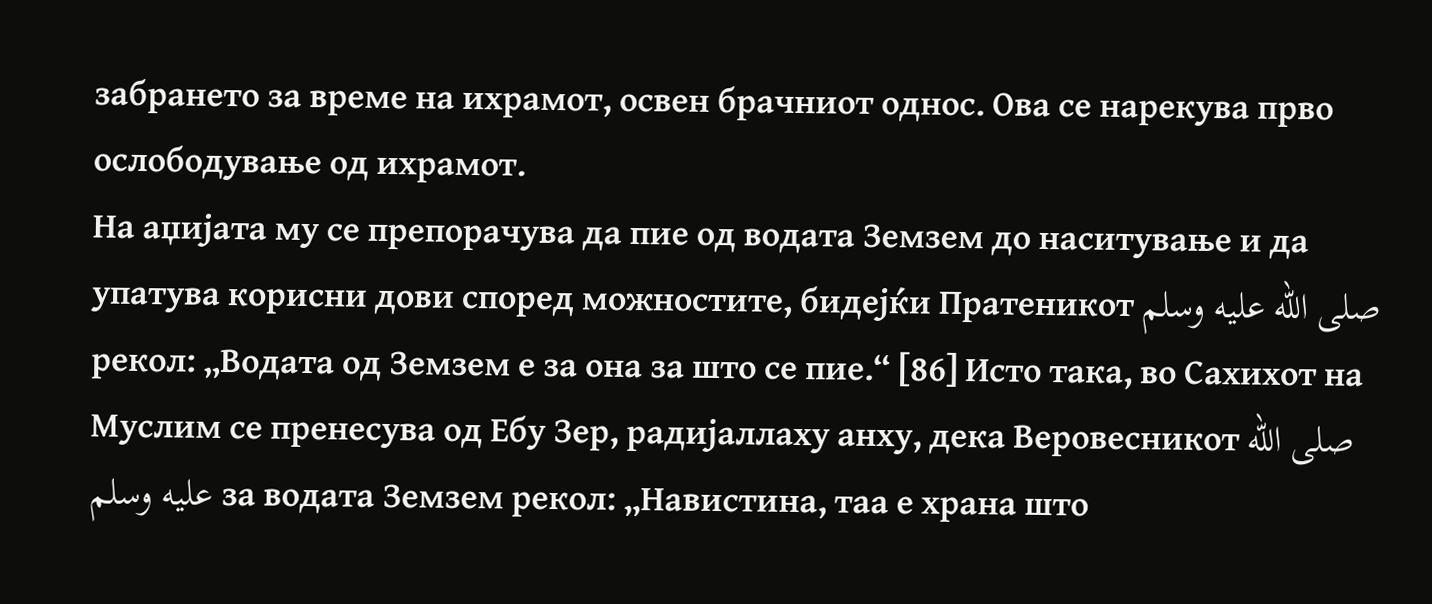забрането за време на ихрамот, освен брачниот однос. Ова се нарекува прво ослободување од ихрамот.
На аџијата му се препорачува да пие од водата Земзем до наситување и да упатува корисни дови според можностите, бидејќи Пратеникот صلى الله عليه وسلم рекол: „Водата од Земзем е за она за што се пие.“ [86] Исто така, во Сахихот на Муслим се пренесува од Ебу Зер, радијаллаху анху, дека Веровесникот صلى الله عليه وسلم за водата Земзем рекол: „Навистина, таа е храна што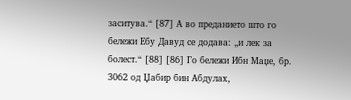заситува.“ [87] А во преданието што го бележи Ебу Давуд се додава: „и лек за болест.“ [88] [86] Го бележи Ибн Маџе, бр. 3062 од Џабир бин Абдулах,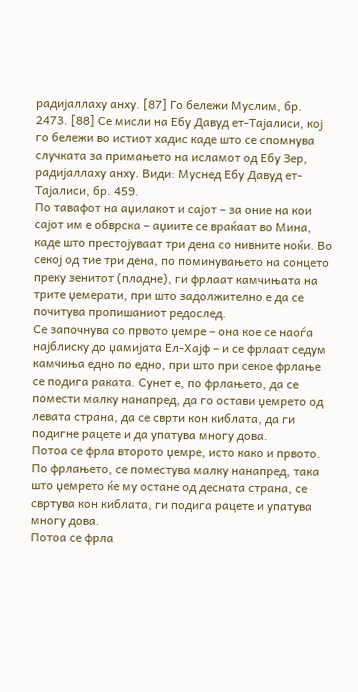радијаллаху анху. [87] Го бележи Муслим, бр. 2473. [88] Се мисли на Ебу Давуд ет-Тајалиси, кој го бележи во истиот хадис каде што се спомнува случката за примањето на исламот од Ебу Зер, радијаллаху анху. Види: Муснед Ебу Давуд ет-Тајалиси, бр. 459.
По тавафот на аџилакот и сајот – за оние на кои сајот им е обврска – аџиите се враќаат во Мина, каде што престојуваат три дена со нивните ноќи. Во секој од тие три дена, по поминувањето на сонцето преку зенитот (пладне), ги фрлаат камчињата на трите џемерати, при што задолжително е да се почитува пропишаниот редослед.
Се започнува со првото џемре – она кое се наоѓа најблиску до џамијата Ел-Хајф – и се фрлаат седум камчиња едно по едно, при што при секое фрлање се подига раката. Сунет е, по фрлањето, да се помести малку нанапред, да го остави џемрето од левата страна, да се сврти кон киблата, да ги подигне рацете и да упатува многу дова.
Потоа се фрла второто џемре, исто како и првото. По фрлањето, се поместува малку нанапред, така што џемрето ќе му остане од десната страна, се свртува кон киблата, ги подига рацете и упатува многу дова.
Потоа се фрла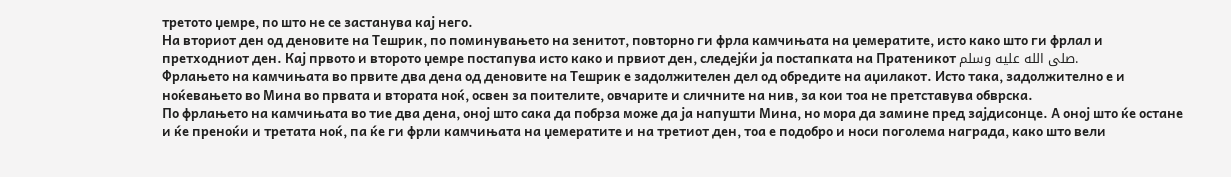третото џемре, по што не се застанува кај него.
На вториот ден од деновите на Тешрик, по поминувањето на зенитот, повторно ги фрла камчињата на џемератите, исто како што ги фрлал и претходниот ден. Кај првото и второто џемре постапува исто како и првиот ден, следејќи ја постапката на Пратеникот صلى الله عليه وسلم.
Фрлањето на камчињата во првите два дена од деновите на Тешрик е задолжителен дел од обредите на аџилакот. Исто така, задолжително е и ноќевањето во Мина во првата и втората ноќ, освен за поителите, овчарите и сличните на нив, за кои тоа не претставува обврска.
По фрлањето на камчињата во тие два дена, оној што сака да побрза може да ја напушти Мина, но мора да замине пред зајдисонце. А оној што ќе остане и ќе преноќи и третата ноќ, па ќе ги фрли камчињата на џемератите и на третиот ден, тоа е подобро и носи поголема награда, како што вели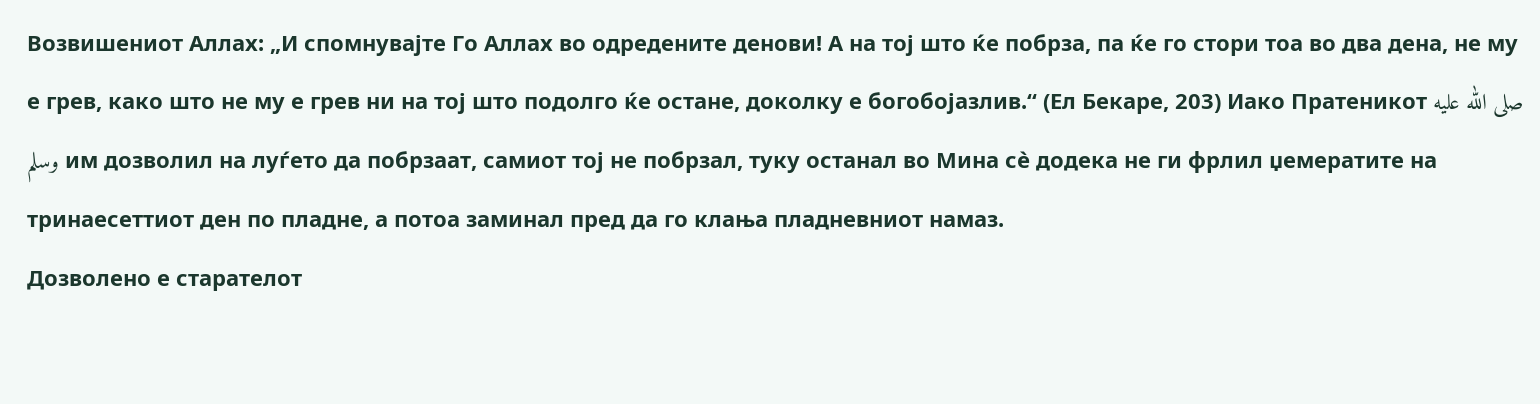Возвишениот Аллах: „И спомнувајте Го Аллах во одредените денови! А на тој што ќе побрза, па ќе го стори тоа во два дена, не му е грев, како што не му е грев ни на тој што подолго ќе остане, доколку е богобојазлив.“ (Ел Бекаре, 203) Иако Пратеникот صلى الله عليه وسلم им дозволил на луѓето да побрзаат, самиот тој не побрзал, туку останал во Мина сè додека не ги фрлил џемератите на тринаесеттиот ден по пладне, а потоа заминал пред да го клања пладневниот намаз.
Дозволено е старателот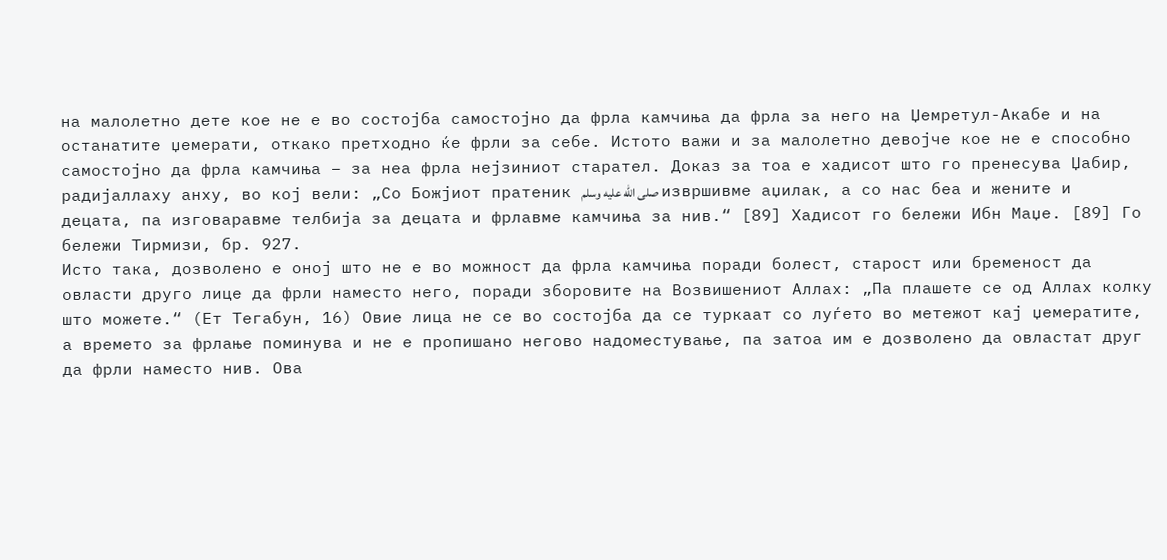на малолетно дете кое не е во состојба самостојно да фрла камчиња да фрла за него на Џемретул-Акабе и на останатите џемерати, откако претходно ќе фрли за себе. Истото важи и за малолетно девојче кое не е способно самостојно да фрла камчиња – за неа фрла нејзиниот старател. Доказ за тоа е хадисот што го пренесува Џабир, радијаллаху анху, во кој вели: „Со Божјиот пратеник صلى الله عليه وسلم извршивме аџилак, а со нас беа и жените и децата, па изговаравме телбија за децата и фрлавме камчиња за нив.“ [89] Хадисот го бележи Ибн Маџе. [89] Го бележи Тирмизи, бр. 927.
Исто така, дозволено е оној што не е во можност да фрла камчиња поради болест, старост или бременост да овласти друго лице да фрли наместо него, поради зборовите на Возвишениот Аллах: „Па плашете се од Аллах колку што можете.“ (Ет Тегабун, 16) Овие лица не се во состојба да се туркаат со луѓето во метежот кај џемератите, а времето за фрлање поминува и не е пропишано негово надоместување, па затоа им е дозволено да овластат друг да фрли наместо нив. Ова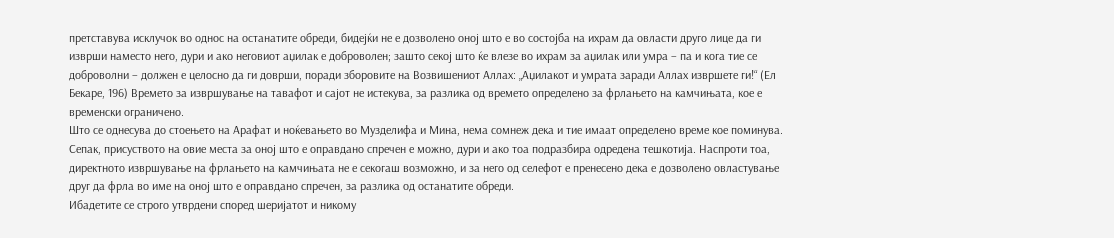претставува исклучок во однос на останатите обреди, бидејќи не е дозволено оној што е во состојба на ихрам да овласти друго лице да ги изврши наместо него, дури и ако неговиот аџилак е доброволен; зашто секој што ќе влезе во ихрам за аџилак или умра – па и кога тие се доброволни – должен е целосно да ги доврши, поради зборовите на Возвишениот Аллах: „Аџилакот и умрата заради Аллах извршете ги!“ (Ел Бекаре, 196) Времето за извршување на тавафот и сајот не истекува, за разлика од времето определено за фрлањето на камчињата, кое е временски ограничено.
Што се однесува до стоењето на Арафат и ноќевањето во Музделифа и Мина, нема сомнеж дека и тие имаат определено време кое поминува. Сепак, присуството на овие места за оној што е оправдано спречен е можно, дури и ако тоа подразбира одредена тешкотија. Наспроти тоа, директното извршување на фрлањето на камчињата не е секогаш возможно, и за него од селефот е пренесено дека е дозволено овластување друг да фрла во име на оној што е оправдано спречен, за разлика од останатите обреди.
Ибадетите се строго утврдени според шеријатот и никому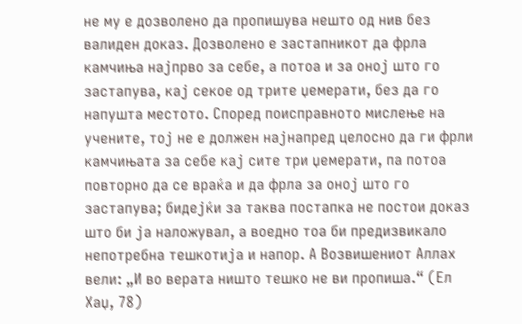не му е дозволено да пропишува нешто од нив без валиден доказ. Дозволено е застапникот да фрла камчиња најпрво за себе, а потоа и за оној што го застапува, кај секое од трите џемерати, без да го напушта местото. Според поисправното мислење на учените, тој не е должен најнапред целосно да ги фрли камчињата за себе кај сите три џемерати, па потоа повторно да се враќа и да фрла за оној што го застапува; бидејќи за таква постапка не постои доказ што би ја наложувал, а воедно тоа би предизвикало непотребна тешкотија и напор. А Возвишениот Аллах вели: „И во верата ништо тешко не ви пропиша.“ (Ел Хаџ, 78)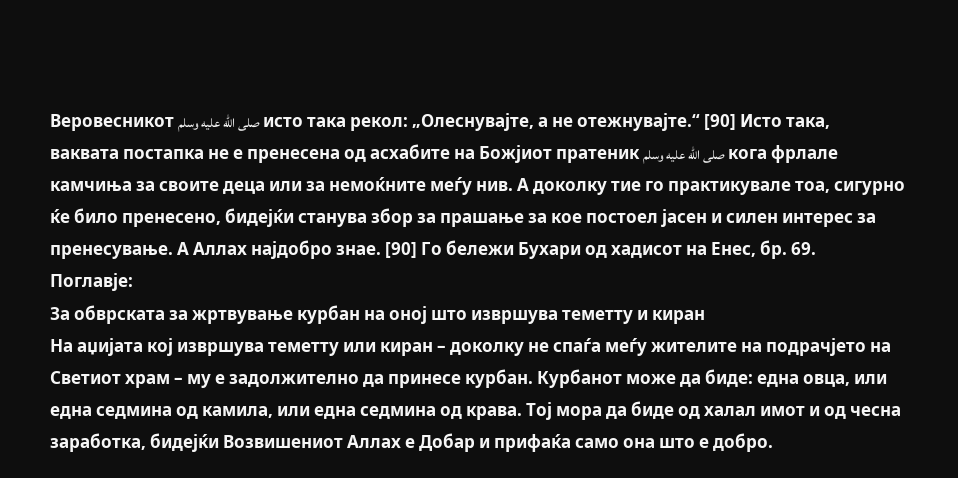Веровесникот صلى الله عليه وسلم исто така рекол: „Олеснувајте, а не отежнувајте.“ [90] Исто така, ваквата постапка не е пренесена од асхабите на Божјиот пратеник صلى الله عليه وسلم кога фрлале камчиња за своите деца или за немоќните меѓу нив. А доколку тие го практикувале тоа, сигурно ќе било пренесено, бидејќи станува збор за прашање за кое постоел јасен и силен интерес за пренесување. А Аллах најдобро знае. [90] Го бележи Бухари од хадисот на Енес, бр. 69.
Поглавје:
За обврската за жртвување курбан на оној што извршува теметту и киран
На аџијата кој извршува теметту или киран – доколку не спаѓа меѓу жителите на подрачјето на Светиот храм – му е задолжително да принесе курбан. Курбанот може да биде: една овца, или една седмина од камила, или една седмина од крава. Тој мора да биде од халал имот и од чесна заработка, бидејќи Возвишениот Аллах е Добар и прифаќа само она што е добро.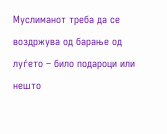Муслиманот треба да се воздржува од барање од луѓето – било подароци или нешто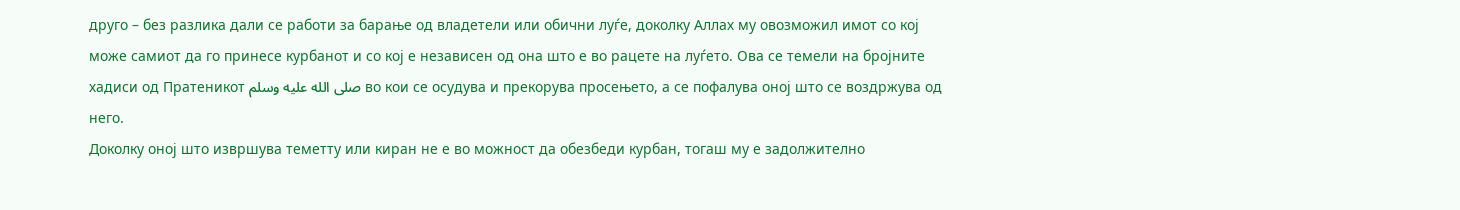друго – без разлика дали се работи за барање од владетели или обични луѓе, доколку Аллах му овозможил имот со кој може самиот да го принесе курбанот и со кој е независен од она што е во рацете на луѓето. Ова се темели на бројните хадиси од Пратеникот صلى الله عليه وسلم во кои се осудува и прекорува просењето, а се пофалува оној што се воздржува од него.
Доколку оној што извршува теметту или киран не е во можност да обезбеди курбан, тогаш му е задолжително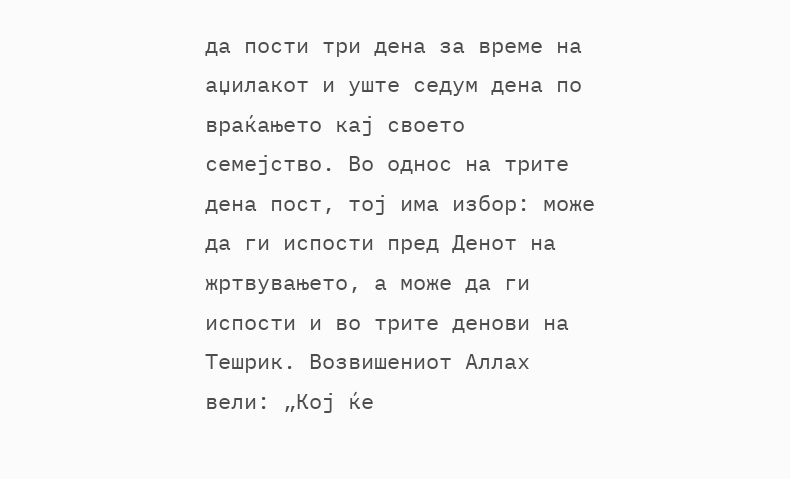да пости три дена за време на аџилакот и уште седум дена по враќањето кај своето семејство. Во однос на трите дена пост, тој има избор: може да ги испости пред Денот на жртвувањето, а може да ги испости и во трите денови на Тешрик. Возвишениот Аллах вели: „Кој ќе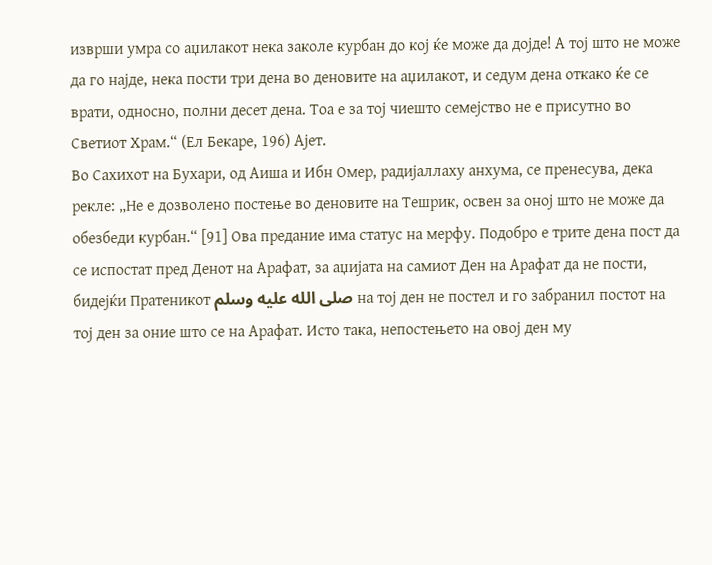изврши умра со аџилакот нека заколе курбан до кој ќе може да дојде! А тој што не може да го најде, нека пости три дена во деновите на аџилакот, и седум дена откако ќе се врати, односно, полни десет дена. Тоа е за тој чиешто семејство не е присутно во Светиот Храм.“ (Ел Бекаре, 196) Ајет.
Во Сахихот на Бухари, од Аиша и Ибн Омер, радијаллаху анхума, се пренесува, дека рекле: „Не е дозволено постење во деновите на Тешрик, освен за оној што не може да обезбеди курбан.“ [91] Ова предание има статус на мерфу. Подобро е трите дена пост да се испостат пред Денот на Арафат, за аџијата на самиот Ден на Арафат да не пости, бидејќи Пратеникот صلى الله عليه وسلم на тој ден не постел и го забранил постот на тој ден за оние што се на Арафат. Исто така, непостењето на овој ден му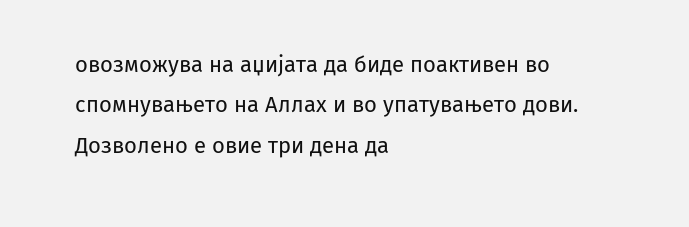овозможува на аџијата да биде поактивен во спомнувањето на Аллах и во упатувањето дови. Дозволено е овие три дена да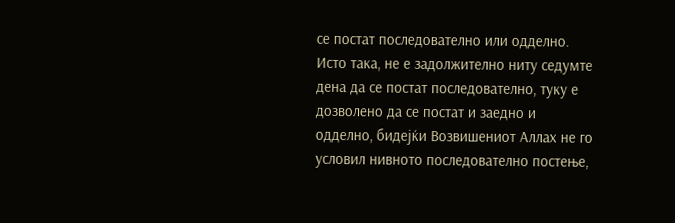се постат последователно или одделно. Исто така, не е задолжително ниту седумте дена да се постат последователно, туку е дозволено да се постат и заедно и одделно, бидејќи Возвишениот Аллах не го условил нивното последователно постење,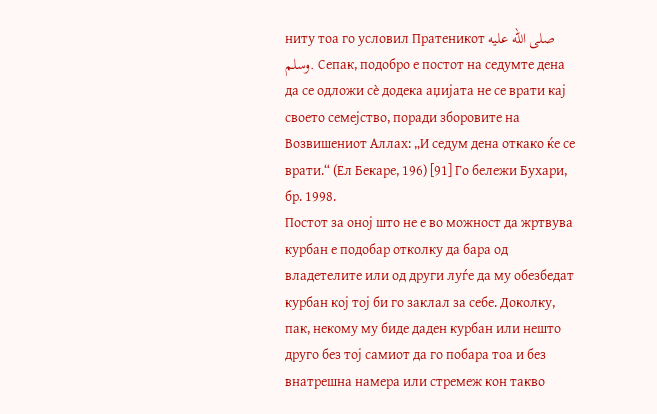ниту тоа го условил Пратеникот صلى الله عليه وسلم. Сепак, подобро е постот на седумте дена да се одложи сè додека аџијата не се врати кај своето семејство, поради зборовите на Возвишениот Аллах: „И седум дена откако ќе се врати.“ (Ел Бекаре, 196) [91] Го бележи Бухари, бр. 1998.
Постот за оној што не е во можност да жртвува курбан е подобар отколку да бара од владетелите или од други луѓе да му обезбедат курбан кој тој би го заклал за себе. Доколку, пак, некому му биде даден курбан или нешто друго без тој самиот да го побара тоа и без внатрешна намера или стремеж кон такво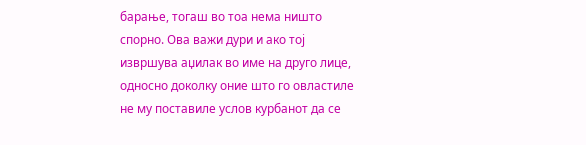барање, тогаш во тоа нема ништо спорно. Ова важи дури и ако тој извршува аџилак во име на друго лице, односно доколку оние што го овластиле не му поставиле услов курбанот да се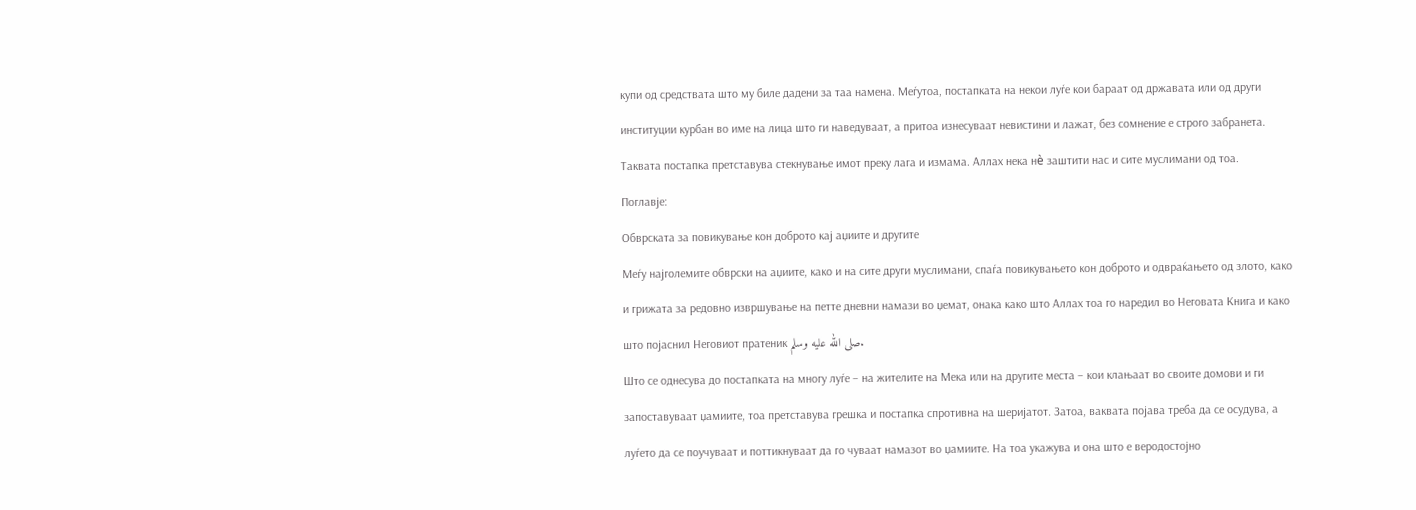купи од средствата што му биле дадени за таа намена. Меѓутоа, постапката на некои луѓе кои бараат од државата или од други институции курбан во име на лица што ги наведуваат, а притоа изнесуваат невистини и лажат, без сомнение е строго забранета. Таквата постапка претставува стекнување имот преку лага и измама. Аллах нека нè заштити нас и сите муслимани од тоа.
Поглавје:
Обврската за повикување кон доброто кај аџиите и другите
Меѓу најголемите обврски на аџиите, како и на сите други муслимани, спаѓа повикувањето кон доброто и одвраќањето од злото, како и грижата за редовно извршување на петте дневни намази во џемат, онака како што Аллах тоа го наредил во Неговата Книга и како што појаснил Неговиот пратеник صلى الله عليه وسلم.
Што се однесува до постапката на многу луѓе – на жителите на Мека или на другите места – кои клањаат во своите домови и ги запоставуваат џамиите, тоа претставува грешка и постапка спротивна на шеријатот. Затоа, ваквата појава треба да се осудува, а луѓето да се поучуваат и поттикнуваат да го чуваат намазот во џамиите. На тоа укажува и она што е веродостојно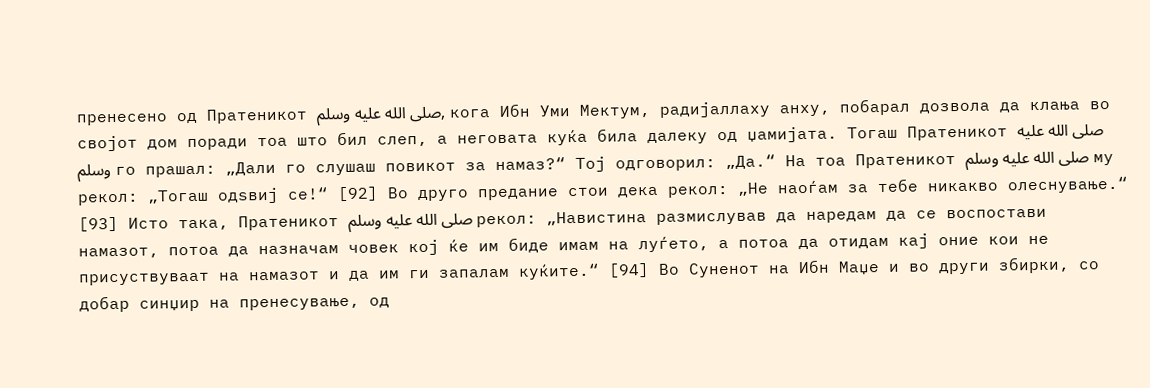пренесено од Пратеникот صلى الله عليه وسلم, кога Ибн Уми Мектум, радијаллаху анху, побарал дозвола да клања во својот дом поради тоа што бил слеп, а неговата куќа била далеку од џамијата. Тогаш Пратеникот صلى الله عليه وسلم го прашал: „Дали го слушаш повикот за намаз?“ Тој одговорил: „Да.“ На тоа Пратеникот صلى الله عليه وسلم му рекол: „Тогаш одѕвиј се!“ [92] Во друго предание стои дека рекол: „Не наоѓам за тебе никакво олеснување.“ [93] Исто така, Пратеникот صلى الله عليه وسلم рекол: „Навистина размислував да наредам да се воспостави намазот, потоа да назначам човек кој ќе им биде имам на луѓето, а потоа да отидам кај оние кои не присуствуваат на намазот и да им ги запалам куќите.“ [94] Во Суненот на Ибн Маџе и во други збирки, со добар синџир на пренесување, од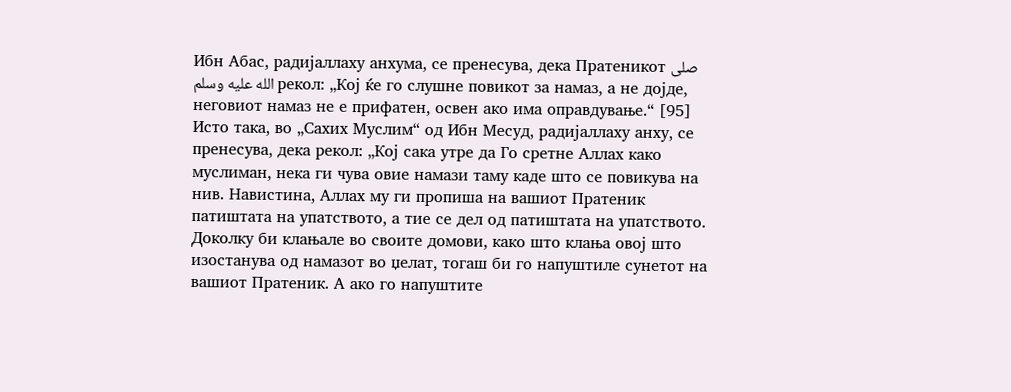Ибн Абас, радијаллаху анхума, се пренесува, дека Пратеникот صلى الله عليه وسلم рекол: „Кој ќе го слушне повикот за намаз, а не дојде, неговиот намаз не е прифатен, освен ако има оправдување.“ [95] Исто така, во „Сахих Муслим“ од Ибн Месуд, радијаллаху анху, се пренесува, дека рекол: „Кој сака утре да Го сретне Аллах како муслиман, нека ги чува овие намази таму каде што се повикува на нив. Навистина, Аллах му ги пропиша на вашиот Пратеник патиштата на упатството, а тие се дел од патиштата на упатството. Доколку би клањале во своите домови, како што клања овој што изостанува од намазот во џелат, тогаш би го напуштиле сунетот на вашиот Пратеник. А ако го напуштите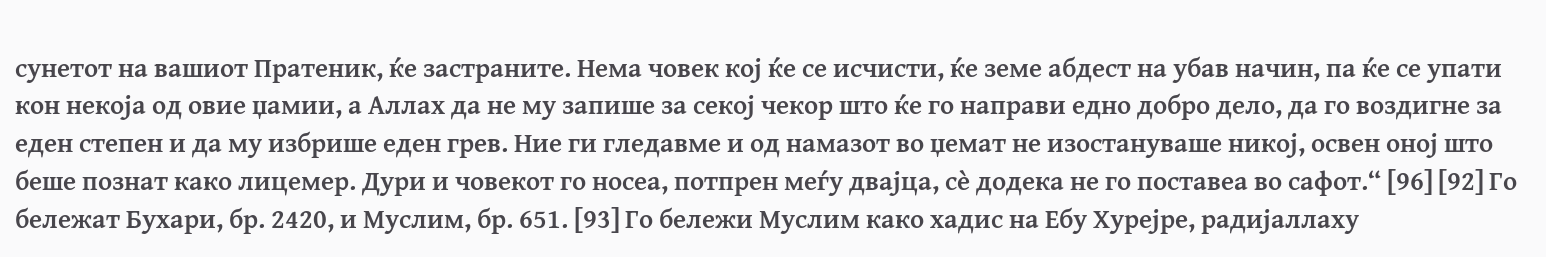сунетот на вашиот Пратеник, ќе застраните. Нема човек кој ќе се исчисти, ќе земе абдест на убав начин, па ќе се упати кон некоја од овие џамии, а Аллах да не му запише за секој чекор што ќе го направи едно добро дело, да го воздигне за еден степен и да му избрише еден грев. Ние ги гледавме и од намазот во џемат не изостануваше никој, освен оној што беше познат како лицемер. Дури и човекот го носеа, потпрен меѓу двајца, сè додека не го поставеа во сафот.“ [96] [92] Го бележат Бухари, бр. 2420, и Муслим, бр. 651. [93] Го бележи Муслим како хадис на Ебу Хурејре, радијаллаху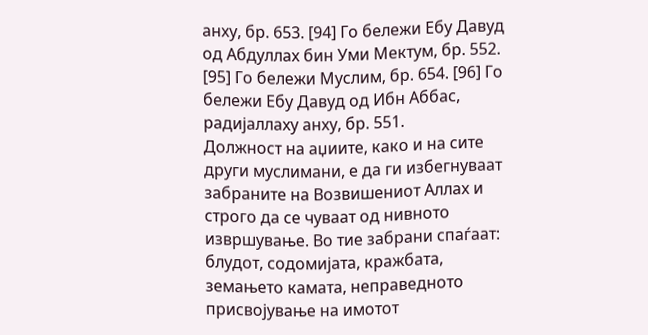анху, бр. 653. [94] Го бележи Ебу Давуд од Абдуллах бин Уми Мектум, бр. 552. [95] Го бележи Муслим, бр. 654. [96] Го бележи Ебу Давуд од Ибн Аббас, радијаллаху анху, бр. 551.
Должност на аџиите, како и на сите други муслимани, е да ги избегнуваат забраните на Возвишениот Аллах и строго да се чуваат од нивното извршување. Во тие забрани спаѓаат: блудот, содомијата, кражбата, земањето камата, неправедното присвојување на имотот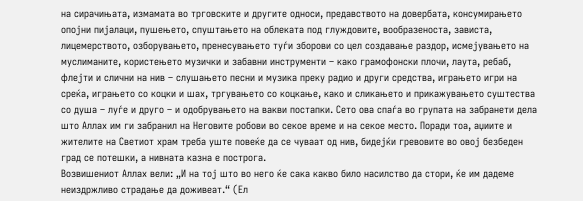на сирачињата, измамата во трговските и другите односи, предавството на довербата, консумирањето опојни пијалаци, пушењето, спуштањето на облеката под глуждовите, вообразеноста, зависта, лицемерството, озборувањето, пренесувањето туѓи зборови со цел создавање раздор, исмејувањето на муслиманите, користењето музички и забавни инструменти – како грамофонски плочи, лаутa, ребаб, флејти и слични на нив – слушањето песни и музика преку радио и други средства, играњето игри на среќа, играњето со коцки и шах, тргувањето со коцкање, како и сликањето и прикажувањето суштества со душа – луѓе и друго – и одобрувањето на вакви постапки. Сето ова спаѓа во групата на забранети дела што Аллах им ги забранил на Неговите робови во секое време и на секое место. Поради тоа, аџиите и жителите на Светиот храм треба уште повеќе да се чуваат од нив, бидејќи гревовите во овој безбеден град се потешки, а нивната казна е построга.
Возвишениот Аллах вели: „И на тој што во него ќе сака какво било насилство да стори, ќе им дадеме неиздржливо страдање да доживеат.“ (Ел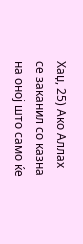Хаџ, 25) Ако Аллах се заканил со казна на оној што само ќе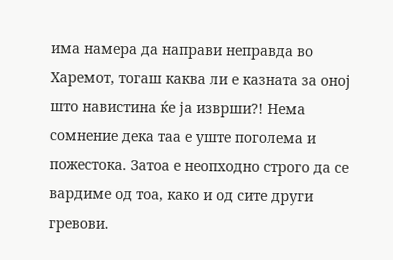има намера да направи неправда во Харемот, тогаш каква ли е казната за оној што навистина ќе ја изврши?! Нема сомнение дека таа е уште поголема и пожестока. Затоа е неопходно строго да се вардиме од тоа, како и од сите други гревови.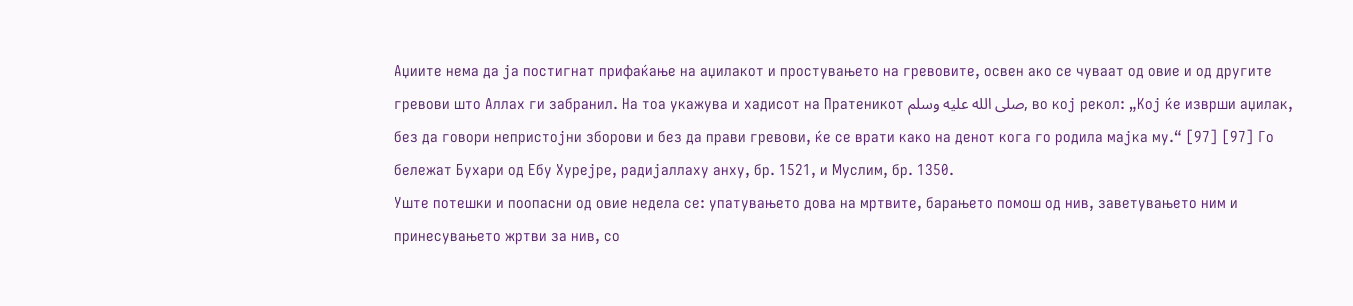Аџиите нема да ја постигнат прифаќање на аџилакот и простувањето на гревовите, освен ако се чуваат од овие и од другите гревови што Аллах ги забранил. На тоа укажува и хадисот на Пратеникот صلى الله عليه وسلم, во кој рекол: „Кој ќе изврши аџилак, без да говори непристојни зборови и без да прави гревови, ќе се врати како на денот кога го родила мајка му.“ [97] [97] Го бележат Бухари од Ебу Хурејре, радијаллаху анху, бр. 1521, и Муслим, бр. 1350.
Уште потешки и поопасни од овие недела се: упатувањето дова на мртвите, барањето помош од нив, заветувањето ним и принесувањето жртви за нив, со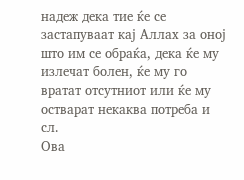надеж дека тие ќе се застапуваат кај Аллах за оној што им се обраќа, дека ќе му излечат болен, ќе му го вратат отсутниот или ќе му остварат некаква потреба и сл.
Ова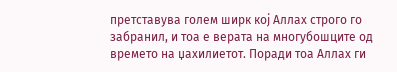претставува голем ширк кој Аллах строго го забранил, и тоа е верата на многубошците од времето на џахилиетот. Поради тоа Аллах ги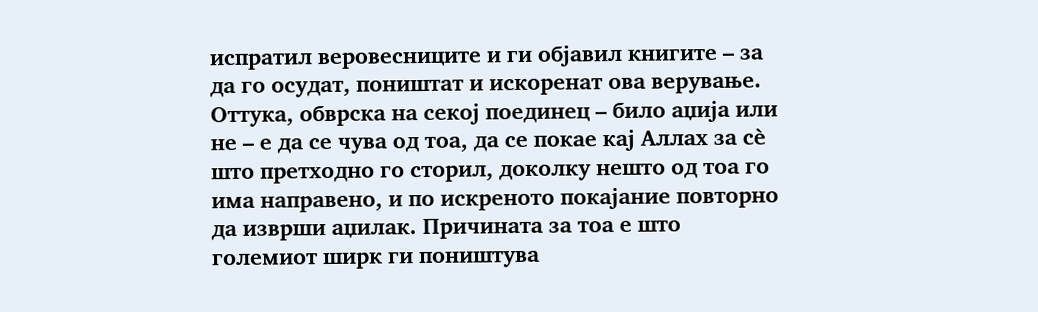испратил веровесниците и ги објавил книгите – за да го осудат, поништат и искоренат ова верување.
Оттука, обврска на секој поединец – било аџија или не – е да се чува од тоа, да се покае кај Аллах за сè што претходно го сторил, доколку нешто од тоа го има направено, и по искреното покајание повторно да изврши аџилак. Причината за тоа е што големиот ширк ги поништува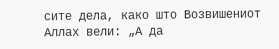сите дела, како што Возвишениот Аллах вели: „А да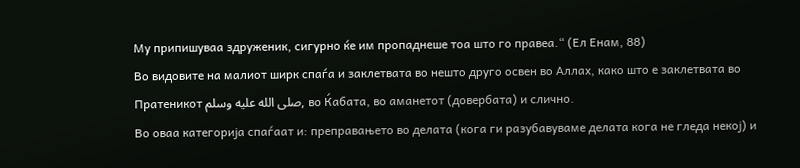Му припишуваа здруженик, сигурно ќе им пропаднеше тоа што го правеа.“ (Ел Енам, 88)
Во видовите на малиот ширк спаѓа и заклетвата во нешто друго освен во Аллах, како што е заклетвата во Пратеникот صلى الله عليه وسلم, во Ќабата, во аманетот (довербата) и слично.
Во оваа категорија спаѓаат и: преправањето во делата (кога ги разубавуваме делата кога не гледа некој) и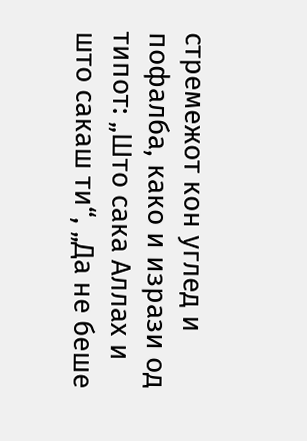стремежот кон углед и пофалба, како и изрази од типот: „Што сака Аллах и што сакаш ти“, „Да не беше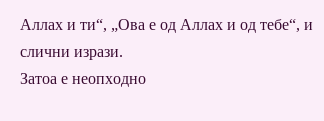Аллах и ти“, „Ова е од Аллах и од тебе“, и слични изрази.
Затоа е неопходно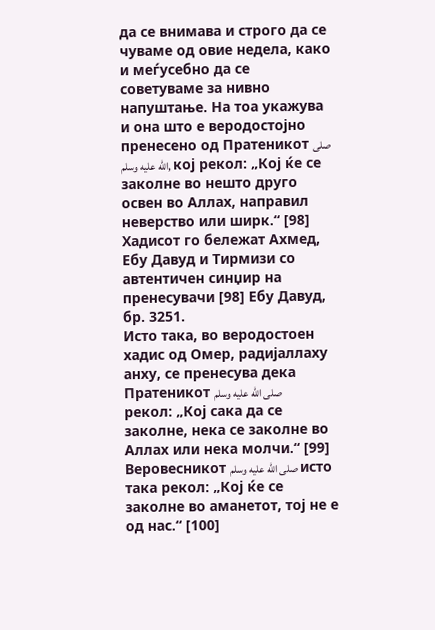да се внимава и строго да се чуваме од овие недела, како и меѓусебно да се советуваме за нивно напуштање. На тоа укажува и она што е веродостојно пренесено од Пратеникот صلى الله عليه وسلم, кој рекол: „Кој ќе се заколне во нешто друго освен во Аллах, направил неверство или ширк.“ [98] Хадисот го бележат Ахмед, Ебу Давуд и Тирмизи со автентичен синџир на пренесувачи [98] Ебу Давуд, бр. 3251.
Исто така, во веродостоен хадис од Омер, радијаллаху анху, се пренесува дека Пратеникот صلى الله عليه وسلم рекол: „Кој сака да се заколне, нека се заколне во Аллах или нека молчи.“ [99] Веровесникот صلى الله عليه وسلم исто така рекол: „Кој ќе се заколне во аманетот, тој не е од нас.“ [100]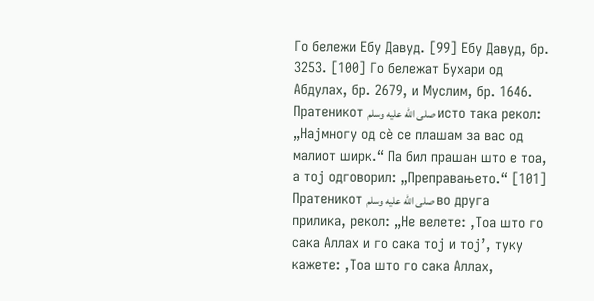Го бележи Ебу Давуд. [99] Ебу Давуд, бр. 3253. [100] Го бележат Бухари од Абдулах, бр. 2679, и Муслим, бр. 1646.
Пратеникот صلى الله عليه وسلم исто така рекол: „Најмногу од сè се плашам за вас од малиот ширк.“ Па бил прашан што е тоа, а тој одговорил: „Преправањето.“ [101] Пратеникот صلى الله عليه وسلم во друга прилика, рекол: „Не велете: ,Тоа што го сака Аллах и го сака тој и тој’, туку кажете: ,Тоа што го сака Аллах,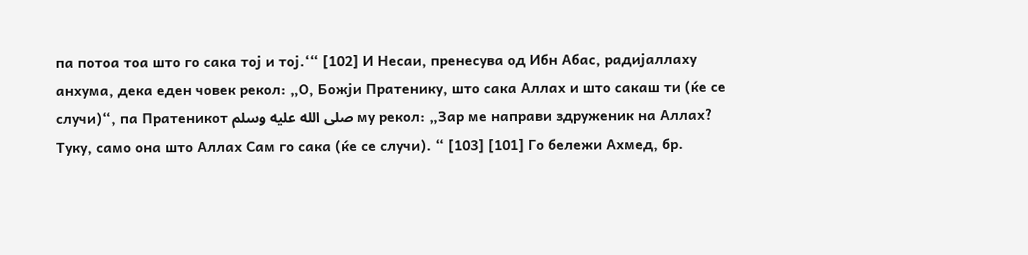па потоа тоа што го сака тој и тој.‘“ [102] И Несаи, пренесува од Ибн Абас, радијаллаху анхума, дека еден човек рекол: „О, Божји Пратенику, што сака Аллах и што сакаш ти (ќе се случи)“, па Пратеникот صلى الله عليه وسلم му рекол: „Зар ме направи здруженик на Аллах? Туку, само она што Аллах Сам го сака (ќе се случи). “ [103] [101] Го бележи Ахмед, бр.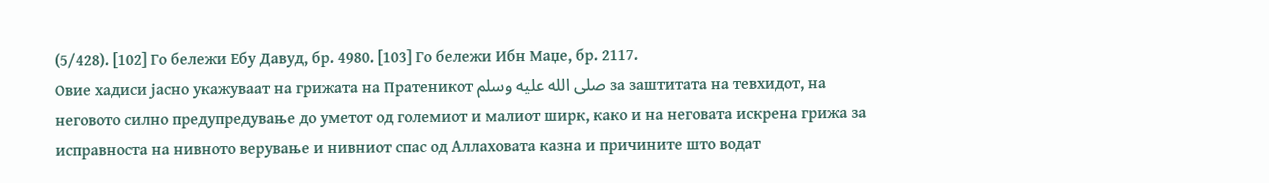(5/428). [102] Го бележи Ебу Давуд, бр. 4980. [103] Го бележи Ибн Маџе, бр. 2117.
Овие хадиси јасно укажуваат на грижата на Пратеникот صلى الله عليه وسلم за заштитата на тевхидот, на неговото силно предупредување до уметот од големиот и малиот ширк, како и на неговата искрена грижа за исправноста на нивното верување и нивниот спас од Аллаховата казна и причините што водат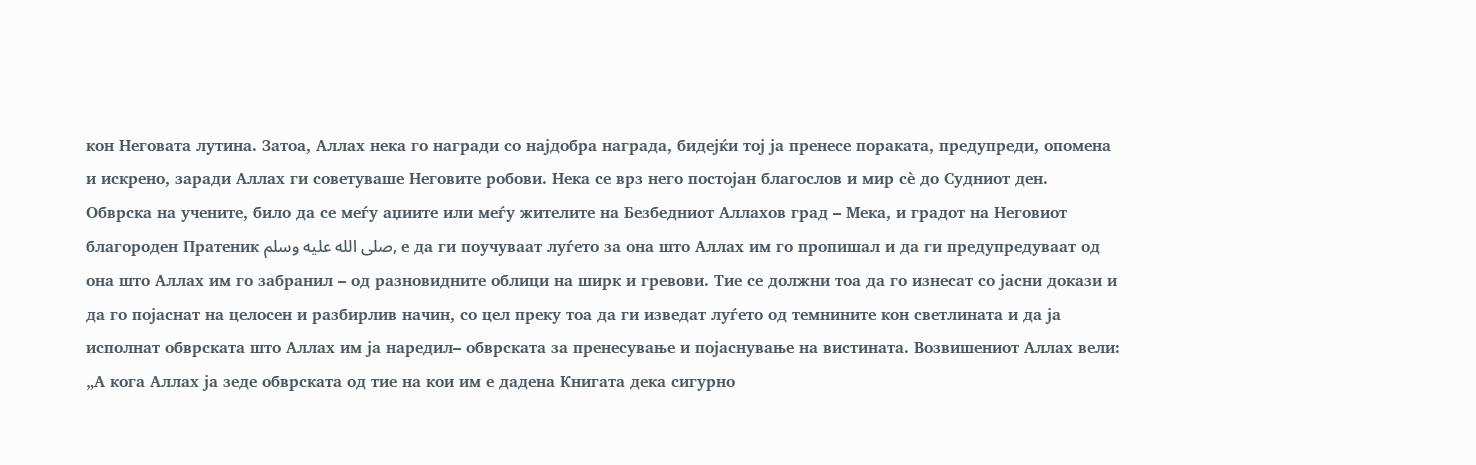кон Неговата лутина. Затоа, Аллах нека го награди со најдобра награда, бидејќи тој ја пренесе пораката, предупреди, опомена и искрено, заради Аллах ги советуваше Неговите робови. Нека се врз него постојан благослов и мир сè до Судниот ден.
Обврска на учените, било да се меѓу аџиите или меѓу жителите на Безбедниот Аллахов град – Мека, и градот на Неговиот благороден Пратеник صلى الله عليه وسلم, е да ги поучуваат луѓето за она што Аллах им го пропишал и да ги предупредуваат од она што Аллах им го забранил – од разновидните облици на ширк и гревови. Тие се должни тоа да го изнесат со јасни докази и да го појаснат на целосен и разбирлив начин, со цел преку тоа да ги изведат луѓето од темнините кон светлината и да ја исполнат обврската што Аллах им ја наредил– обврската за пренесување и појаснување на вистината. Возвишениот Аллах вели: „А кога Аллах ја зеде обврската од тие на кои им е дадена Книгата дека сигурно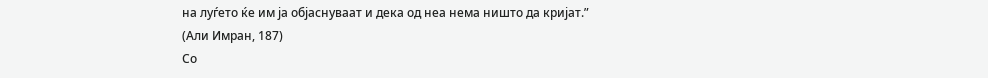на луѓето ќе им ја објаснуваат и дека од неа нема ништо да кријат.” (Али Имран, 187)
Со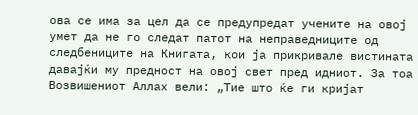ова се има за цел да се предупредат учените на овој умет да не го следат патот на неправедниците од следбениците на Книгата, кои ја прикривале вистината давајќи му предност на овој свет пред идниот. За тоа Возвишениот Аллах вели: „Тие што ќе ги кријат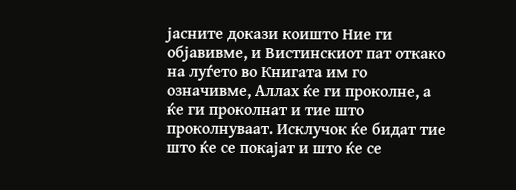јасните докази коишто Ние ги објавивме, и Вистинскиот пат откако на луѓето во Книгата им го означивме, Аллах ќе ги проколне, а ќе ги проколнат и тие што проколнуваат. Исклучок ќе бидат тие што ќе се покајат и што ќе се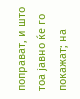поправат, и што тоа јавно ќе го покажат; на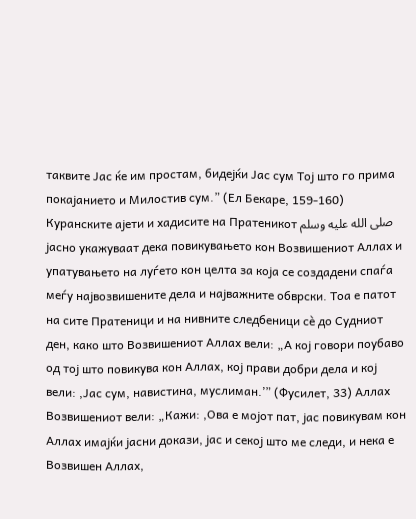таквите Јас ќе им простам, бидејќи Јас сум Тој што го прима покајанието и Милостив сум.” (Ел Бекаре, 159-160) Куранските ајети и хадисите на Пратеникот صلى الله عليه وسلم јасно укажуваат дека повикувањето кон Возвишениот Аллах и упатувањето на луѓето кон целта за која се создадени спаѓа меѓу највозвишените дела и најважните обврски. Тоа е патот на сите Пратеници и на нивните следбеници сè до Судниот ден, како што Возвишениот Аллах вели: „А кој говори поубаво од тој што повикува кон Аллах, кој прави добри дела и кој вели: ,Јас сум, навистина, муслиман.’” (Фусилет, 33) Аллах Возвишениот вели: „Кажи: ,Ова е мојот пат, јас повикувам кон Аллах имајќи јасни докази, јас и секој што ме следи, и нека е Возвишен Аллах,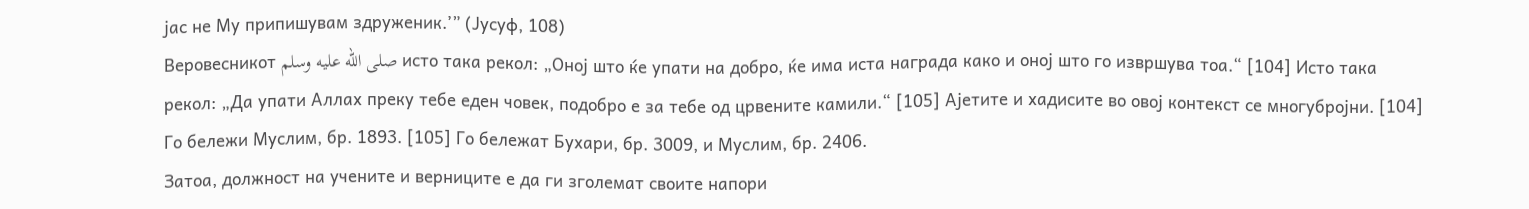јас не Му припишувам здруженик.’” (Јусуф, 108)
Веровесникот صلى الله عليه وسلم исто така рекол: „Оној што ќе упати на добро, ќе има иста награда како и оној што го извршува тоа.“ [104] Исто така рекол: „Да упати Аллах преку тебе еден човек, подобро е за тебе од црвените камили.“ [105] Ајетите и хадисите во овој контекст се многубројни. [104] Го бележи Муслим, бр. 1893. [105] Го бележат Бухари, бр. 3009, и Муслим, бр. 2406.
Затоа, должност на учените и верниците е да ги зголемат своите напори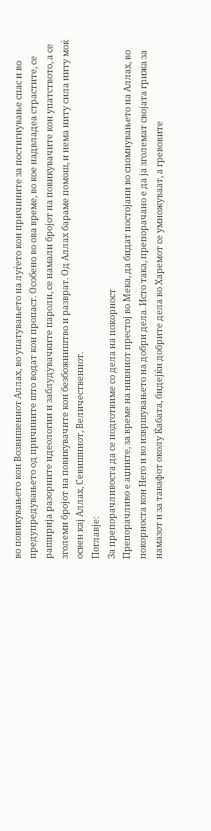во повикувањето кон Возвишениот Аллах, во упатувањето на луѓето кон причините за постигнување спас и во предупредувањето од причините што водат кон пропаст. Особено во ова време, во кое надвладеа страстите, се раширија разорните идеологии и заблудувачките пароли, се намали бројот на повикувачите кон упатството, а се зголеми бројот на повикувачите кон безбожништво и разврат. Од Аллах бараме помош, и нема ниту сила ниту моќ освен кај Аллах, Севишниот, Величествениот.
Поглавје:
За препорачливоста да се подготвиме со дела на покорност
Препорачливо е аџиите, за време на нивниот престој во Мека, да бидат постојани во спомнувањето на Аллах, во покорноста кон Него и во извршувањето на добри дела. Исто така, препорачано е да ја зголемат својата грижа за намазот и за тавафот околу Ќабата, бидејќи добрите дела во Харемот се умножуваат, а гревовите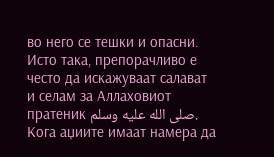во него се тешки и опасни. Исто така, препорачливо е често да искажуваат салават и селам за Аллаховиот пратеник صلى الله عليه وسلم.
Кога аџиите имаат намера да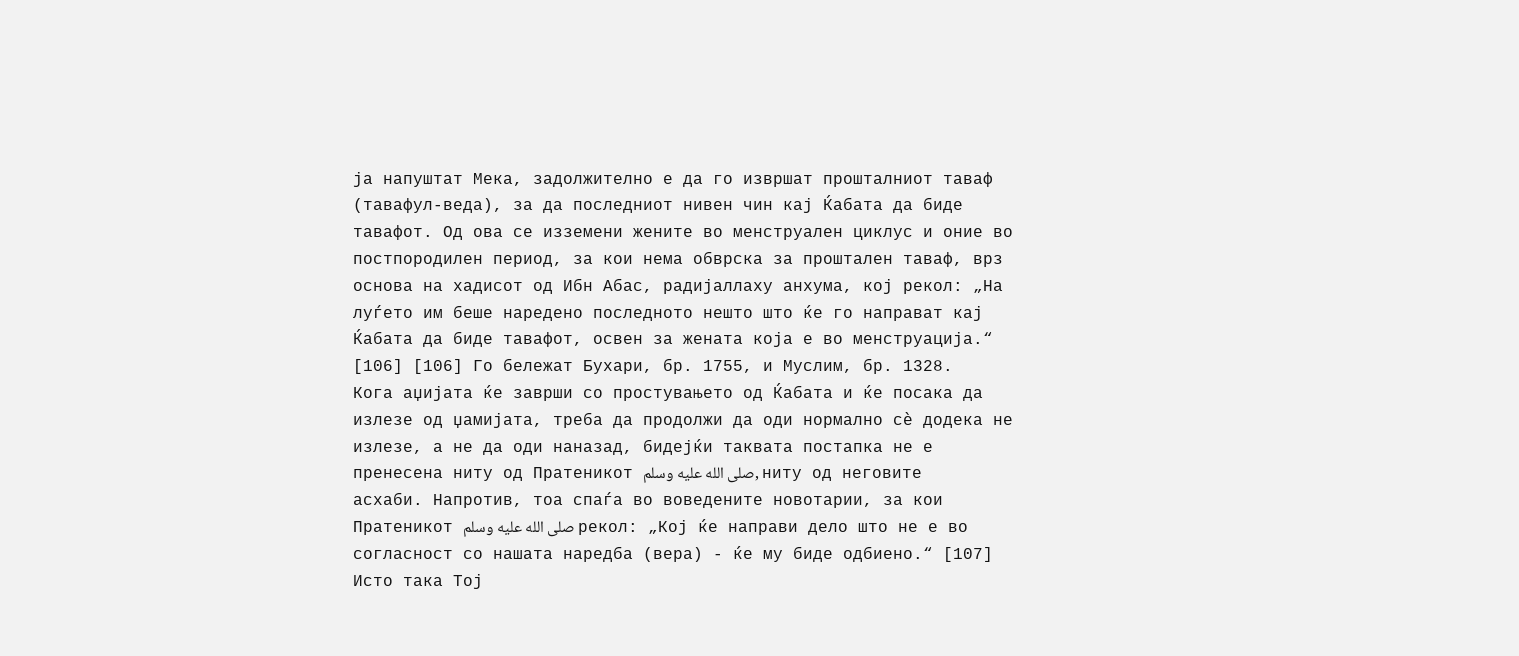ја напуштат Мека, задолжително е да го извршат прошталниот таваф (тавафул-веда), за да последниот нивен чин кај Ќабата да биде тавафот. Од ова се изземени жените во менструален циклус и оние во постпородилен период, за кои нема обврска за проштален таваф, врз основа на хадисот од Ибн Абас, радијаллаху анхума, кој рекол: „На луѓето им беше наредено последното нешто што ќе го направат кај Ќабата да биде тавафот, освен за жената која е во менструација.“ [106] [106] Го бележат Бухари, бр. 1755, и Муслим, бр. 1328.
Кога аџијата ќе заврши со простувањето од Ќабата и ќе посака да излезе од џамијата, треба да продолжи да оди нормално сè додека не излезе, а не да оди наназад, бидејќи таквата постапка не е пренесена ниту од Пратеникот صلى الله عليه وسلم, ниту од неговите асхаби. Напротив, тоа спаѓа во воведените новотарии, за кои Пратеникот صلى الله عليه وسلم рекол: „Кој ќе направи дело што не е во согласност со нашата наредба (вера) - ќе му биде одбиено.“ [107] Исто така Тој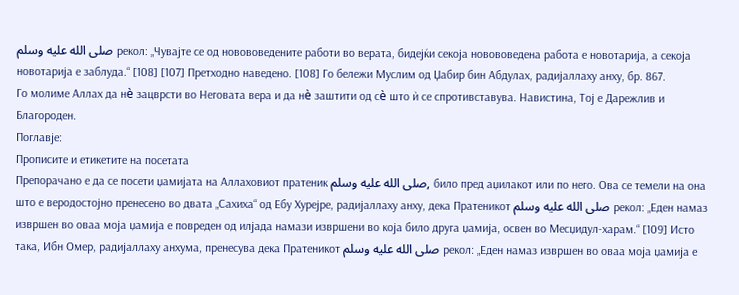صلى الله عليه وسلم рекол: „Чувајте се од новововедените работи во верата, бидејќи секоја новововедена работа е новотарија, а секоја новотарија е заблуда.“ [108] [107] Претходно наведено. [108] Го бележи Муслим од Џабир бин Абдулах, радијаллаху анху, бр. 867.
Го молиме Аллах да нè зацврсти во Неговата вера и да нè заштити од сè што ѝ се спротивставува. Навистина, Тој е Дарежлив и Благороден.
Поглавје:
Прописите и етикетите на посетата
Препорачано е да се посети џамијата на Аллаховиот пратеник صلى الله عليه وسلم, било пред аџилакот или по него. Ова се темели на она што е веродостојно пренесено во двата „Сахиха“ од Ебу Хурејре, радијаллаху анху, дека Пратеникот صلى الله عليه وسلم рекол: „Еден намаз извршен во оваа моја џамија е повреден од илјада намази извршени во која било друга џамија, освен во Месџидул-харам.“ [109] Исто така, Ибн Омер, радијаллаху анхума, пренесува дека Пратеникот صلى الله عليه وسلم рекол: „Еден намаз извршен во оваа моја џамија е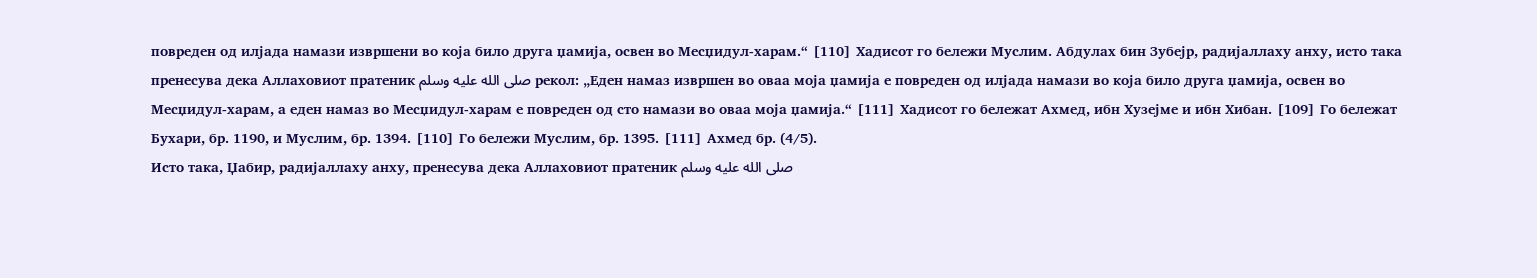повреден од илјада намази извршени во која било друга џамија, освен во Месџидул-харам.“ [110] Хадисот го бележи Муслим. Абдулах бин Зубејр, радијаллаху анху, исто така пренесува дека Аллаховиот пратеник صلى الله عليه وسلم рекол: „Еден намаз извршен во оваа моја џамија е повреден од илјада намази во која било друга џамија, освен во Месџидул-харам, а еден намаз во Месџидул-харам е повреден од сто намази во оваа моја џамија.“ [111] Хадисот го бележат Ахмед, ибн Хузејме и ибн Хибан. [109] Го бележат Бухари, бр. 1190, и Муслим, бр. 1394. [110] Го бележи Муслим, бр. 1395. [111] Ахмед бр. (4/5).
Исто така, Џабир, радијаллаху анху, пренесува дека Аллаховиот пратеник صلى الله عليه وسلم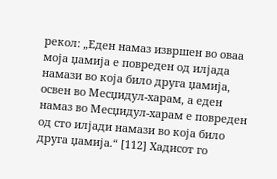рекол: „Еден намаз извршен во оваа моја џамија е повреден од илјада намази во која било друга џамија, освен во Месџидул-харам, а еден намаз во Месџидул-харам е повреден од сто илјади намази во која било друга џамија.“ [112] Хадисот го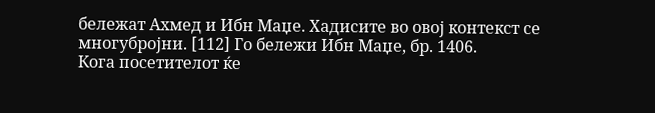бележат Ахмед и Ибн Маџе. Хадисите во овој контекст се многубројни. [112] Го бележи Ибн Маџе, бр. 1406.
Кога посетителот ќе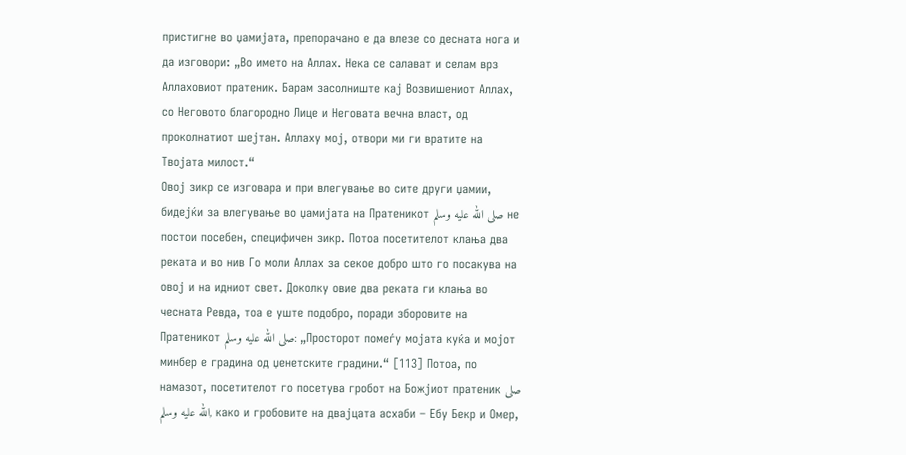пристигне во џамијата, препорачано е да влезе со десната нога и да изговори: „Во името на Аллах. Нека се салават и селам врз Аллаховиот пратеник. Барам засолниште кај Возвишениот Аллах, со Неговото благородно Лице и Неговата вечна власт, од проколнатиот шејтан. Аллаху мој, отвори ми ги вратите на Твојата милост.“
Овој зикр се изговара и при влегување во сите други џамии, бидејќи за влегување во џамијата на Пратеникот صلى الله عليه وسلم не постои посебен, специфичен зикр. Потоа посетителот клања два реката и во нив Го моли Аллах за секое добро што го посакува на овој и на идниот свет. Доколку овие два реката ги клања во чесната Ревда, тоа е уште подобро, поради зборовите на Пратеникот صلى الله عليه وسلم: „Просторот помеѓу мојата куќа и мојот минбер е градина од џенетските градини.“ [113] Потоа, по намазот, посетителот го посетува гробот на Божјиот пратеник صلى الله عليه وسلم, како и гробовите на двајцата асхаби – Ебу Бекр и Омер,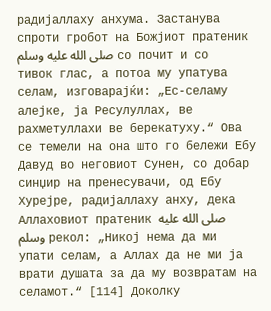радијаллаху анхума. Застанува спроти гробот на Божјиот пратеник صلى الله عليه وسلم со почит и со тивок глас, а потоа му упатува селам, изговарајќи: „Ес-селаму алејке, ја Ресулуллах, ве рахметуллахи ве берекатуху.“ Ова се темели на она што го бележи Ебу Давуд во неговиот Сунен, со добар синџир на пренесувачи, од Ебу Хурејре, радијаллаху анху, дека Аллаховиот пратеник صلى الله عليه وسلم рекол: „Никој нема да ми упати селам, а Аллах да не ми ја врати душата за да му возвратам на селамот.“ [114] Доколку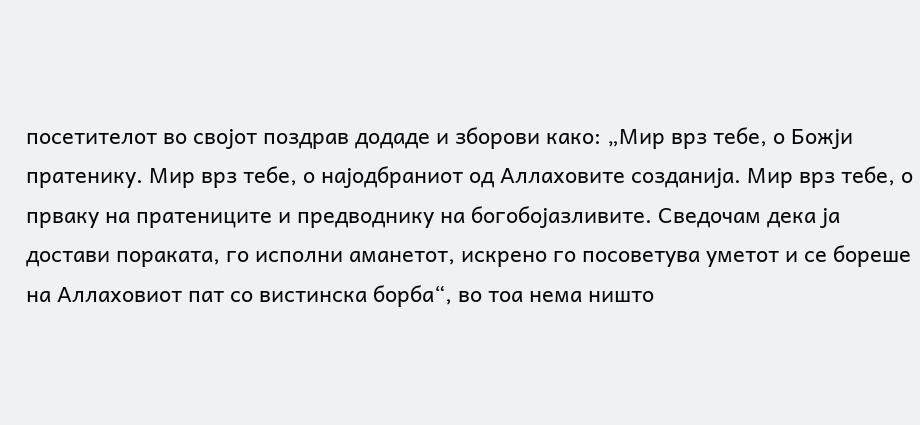посетителот во својот поздрав додаде и зборови како: „Мир врз тебе, о Божји пратенику. Мир врз тебе, о најодбраниот од Аллаховите созданија. Мир врз тебе, о прваку на пратениците и предводнику на богобојазливите. Сведочам дека ја достави пораката, го исполни аманетот, искрено го посоветува уметот и се бореше на Аллаховиот пат со вистинска борба“, во тоа нема ништо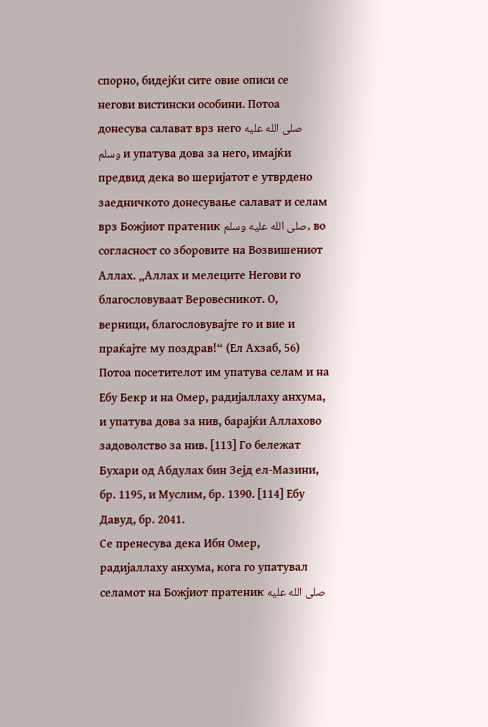спорно, бидејќи сите овие описи се негови вистински особини. Потоа донесува салават врз него صلى الله عليه وسلم и упатува дова за него, имајќи предвид дека во шеријатот е утврдено заедничкото донесување салават и селам врз Божјиот пратеник صلى الله عليه وسلم, во согласност со зборовите на Возвишениот Аллах. „Аллах и мелеците Негови го благословуваат Веровесникот. О, верници, благословувајте го и вие и праќајте му поздрав!“ (Ел Ахзаб, 56) Потоа посетителот им упатува селам и на Ебу Бекр и на Омер, радијаллаху анхума, и упатува дова за нив, барајќи Аллахово задоволство за нив. [113] Го бележат Бухари од Абдулах бин Зејд ел-Мазини, бр. 1195, и Муслим, бр. 1390. [114] Ебу Давуд, бр. 2041.
Се пренесува дека Ибн Омер, радијаллаху анхума, кога го упатувал селамот на Божјиот пратеник صلى الله عليه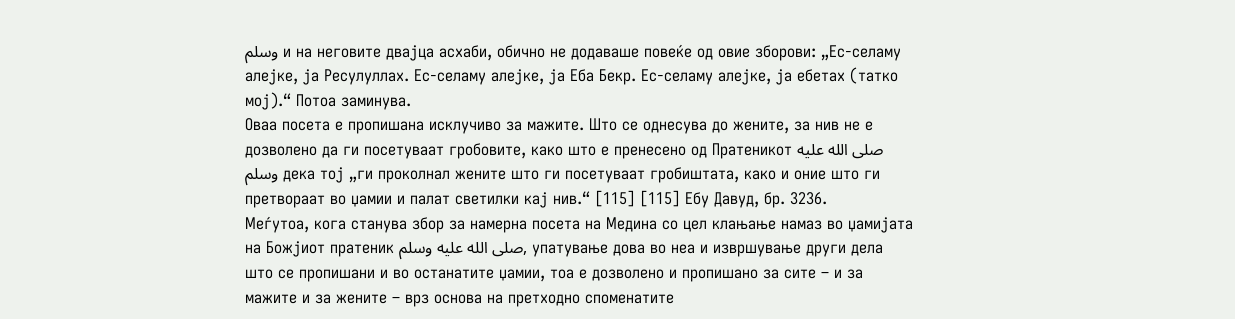وسلم и на неговите двајца асхаби, обично не додаваше повеќе од овие зборови: „Ес-селаму алејке, ја Ресулуллах. Ес-селаму алејке, ја Еба Бекр. Ес-селаму алејке, ја ебетах (татко мој).“ Потоа заминува.
Оваа посета е пропишана исклучиво за мажите. Што се однесува до жените, за нив не е дозволено да ги посетуваат гробовите, како што е пренесено од Пратеникот صلى الله عليه وسلم дека тој „ги проколнал жените што ги посетуваат гробиштата, како и оние што ги претвораат во џамии и палат светилки кај нив.“ [115] [115] Ебу Давуд, бр. 3236.
Меѓутоа, кога станува збор за намерна посета на Медина со цел клањање намаз во џамијата на Божјиот пратеник صلى الله عليه وسلم, упатување дова во неа и извршување други дела што се пропишани и во останатите џамии, тоа е дозволено и пропишано за сите – и за мажите и за жените – врз основа на претходно споменатите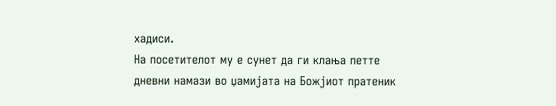хадиси.
На посетителот му е сунет да ги клања петте дневни намази во џамијата на Божјиот пратеник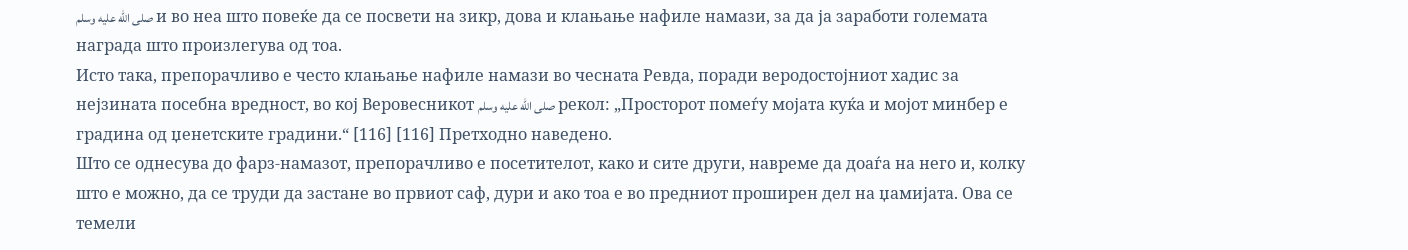صلى الله عليه وسلم и во неа што повеќе да се посвети на зикр, дова и клањање нафиле намази, за да ја заработи големата награда што произлегува од тоа.
Исто така, препорачливо е често клањање нафиле намази во чесната Ревда, поради веродостојниот хадис за нејзината посебна вредност, во кој Веровесникот صلى الله عليه وسلم рекол: „Просторот помеѓу мојата куќа и мојот минбер е градина од џенетските градини.“ [116] [116] Претходно наведено.
Што се однесува до фарз-намазот, препорачливо е посетителот, како и сите други, навреме да доаѓа на него и, колку што е можно, да се труди да застане во првиот саф, дури и ако тоа е во предниот проширен дел на џамијата. Ова се темели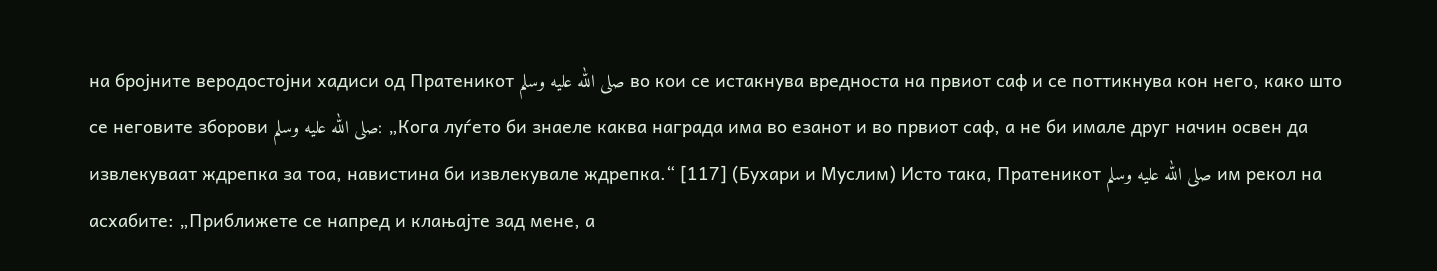на бројните веродостојни хадиси од Пратеникот صلى الله عليه وسلم во кои се истакнува вредноста на првиот саф и се поттикнува кон него, како што се неговите зборови صلى الله عليه وسلم: „Кога луѓето би знаеле каква награда има во езанот и во првиот саф, а не би имале друг начин освен да извлекуваат ждрепка за тоа, навистина би извлекувале ждрепка.“ [117] (Бухари и Муслим) Исто така, Пратеникот صلى الله عليه وسلم им рекол на асхабите: „Приближете се напред и клањајте зад мене, а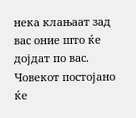нека клањаат зад вас оние што ќе дојдат по вас. Човекот постојано ќе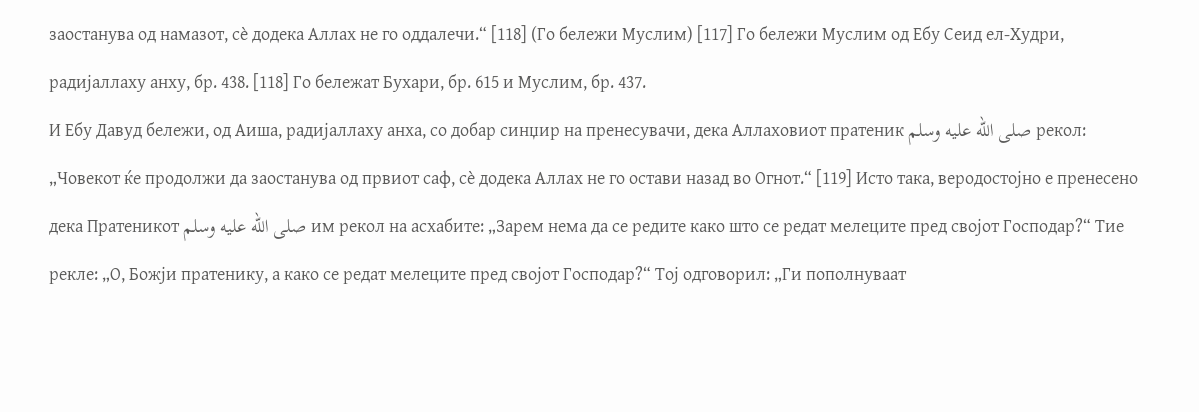заостанува од намазот, сè додека Аллах не го оддалечи.“ [118] (Го бележи Муслим) [117] Го бележи Муслим од Ебу Сеид ел-Худри, радијаллаху анху, бр. 438. [118] Го бележат Бухари, бр. 615 и Муслим, бр. 437.
И Ебу Давуд бележи, од Аиша, радијаллаху анха, со добар синџир на пренесувачи, дека Аллаховиот пратеник صلى الله عليه وسلم рекол: „Човекот ќе продолжи да заостанува од првиот саф, сè додека Аллах не го остави назад во Огнот.“ [119] Исто така, веродостојно е пренесено дека Пратеникот صلى الله عليه وسلم им рекол на асхабите: „Зарем нема да се редите како што се редат мелеците пред својот Господар?“ Тие рекле: „О, Божји пратенику, а како се редат мелеците пред својот Господар?“ Тој одговорил: „Ги пополнуваат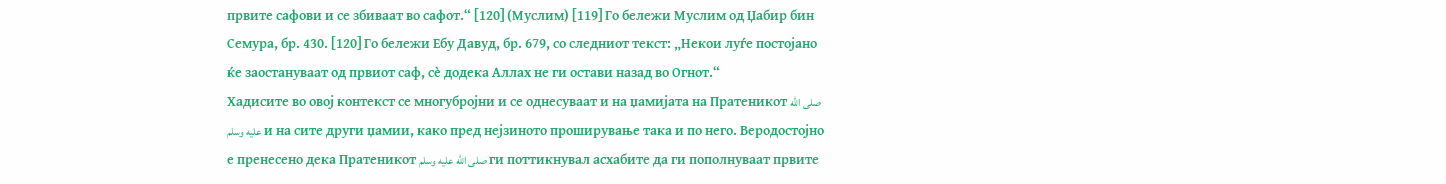првите сафови и се збиваат во сафот.“ [120] (Муслим) [119] Го бележи Муслим од Џабир бин Семура, бр. 430. [120] Го бележи Ебу Давуд, бр. 679, со следниот текст: „Некои луѓе постојано ќе заостануваат од првиот саф, сè додека Аллах не ги остави назад во Огнот.“
Хадисите во овој контекст се многубројни и се однесуваат и на џамијата на Пратеникот صلى الله عليه وسلم и на сите други џамии, како пред нејзиното проширување така и по него. Веродостојно е пренесено дека Пратеникот صلى الله عليه وسلم ги поттикнувал асхабите да ги пополнуваат првите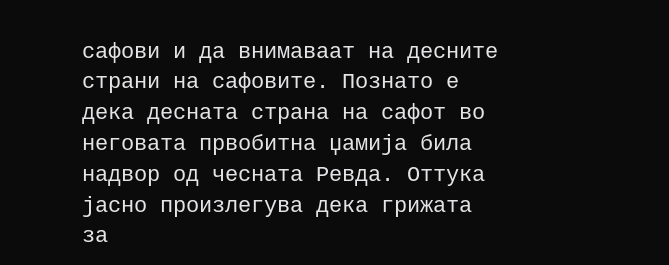сафови и да внимаваат на десните страни на сафовите. Познато е дека десната страна на сафот во неговата првобитна џамија била надвор од чесната Ревда. Оттука јасно произлегува дека грижата за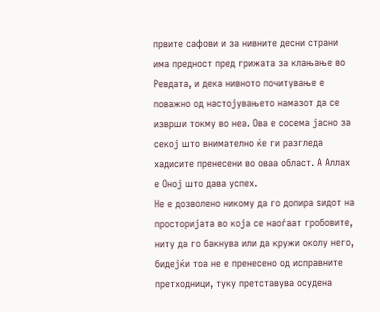првите сафови и за нивните десни страни има предност пред грижата за клањање во Ревдата, и дека нивното почитување е поважно од настојувањето намазот да се изврши токму во неа. Ова е сосема јасно за секој што внимателно ќе ги разгледа хадисите пренесени во оваа област. А Аллах е Оној што дава успех.
Не е дозволено никому да го допира ѕидот на просторијата во која се наоѓаат гробовите, ниту да го бакнува или да кружи околу него, бидејќи тоа не е пренесено од исправните претходници, туку претставува осудена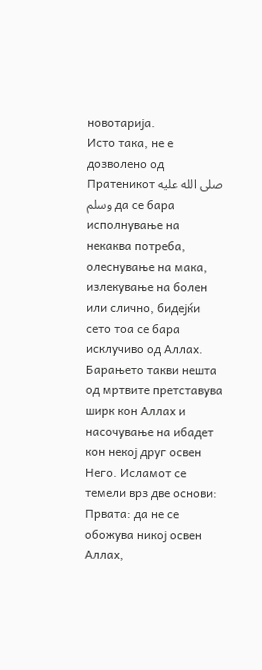новотарија.
Исто така, не е дозволено од Пратеникот صلى الله عليه وسلم да се бара исполнување на некаква потреба, олеснување на мака, излекување на болен или слично, бидејќи сето тоа се бара исклучиво од Аллах. Барањето такви нешта од мртвите претставува ширк кон Аллах и насочување на ибадет кон некој друг освен Него. Исламот се темели врз две основи:
Првата: да не се обожува никој освен Аллах,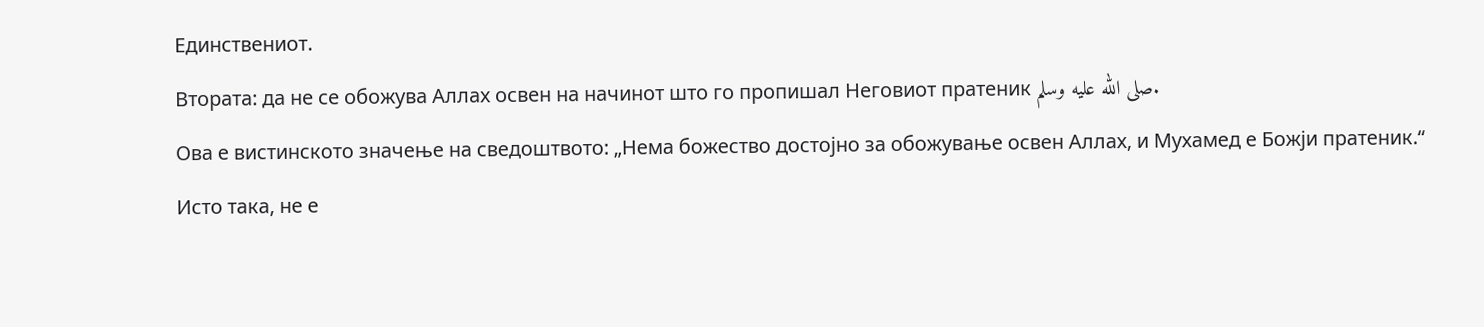Единствениот.
Втората: да не се обожува Аллах освен на начинот што го пропишал Неговиот пратеник صلى الله عليه وسلم.
Ова е вистинското значење на сведоштвото: „Нема божество достојно за обожување освен Аллах, и Мухамед е Божји пратеник.“
Исто така, не е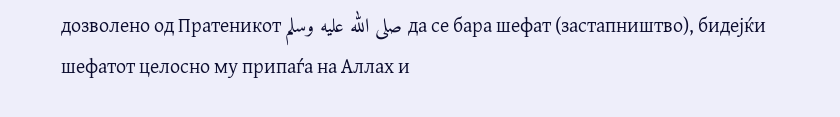дозволено од Пратеникот صلى الله عليه وسلم да се бара шефат (застапништво), бидејќи шефатот целосно му припаѓа на Аллах и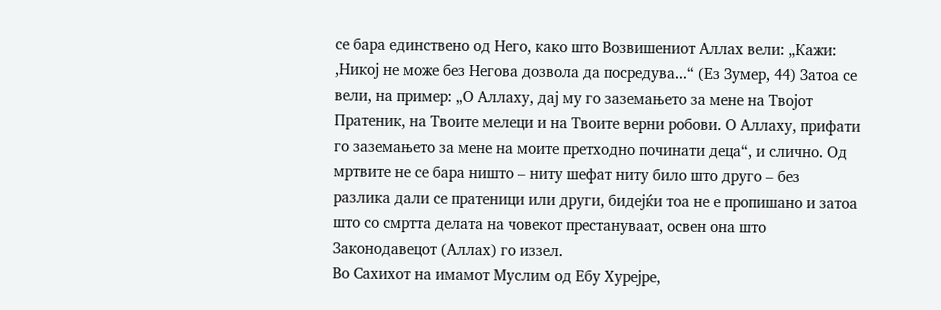се бара единствено од Него, како што Возвишениот Аллах вели: „Кажи: ,Никој не може без Негова дозвола да посредува...“ (Ез Зумер, 44) Затоа се вели, на пример: „О Аллаху, дај му го заземањето за мене на Твојот Пратеник, на Твоите мелеци и на Твоите верни робови. О Аллаху, прифати го заземањето за мене на моите претходно починати деца“, и слично. Од мртвите не се бара ништо – ниту шефат ниту било што друго – без разлика дали се пратеници или други, бидејќи тоа не е пропишано и затоа што со смртта делата на човекот престануваат, освен она што Законодавецот (Аллах) го иззел.
Во Сахихот на имамот Муслим од Ебу Хурејре,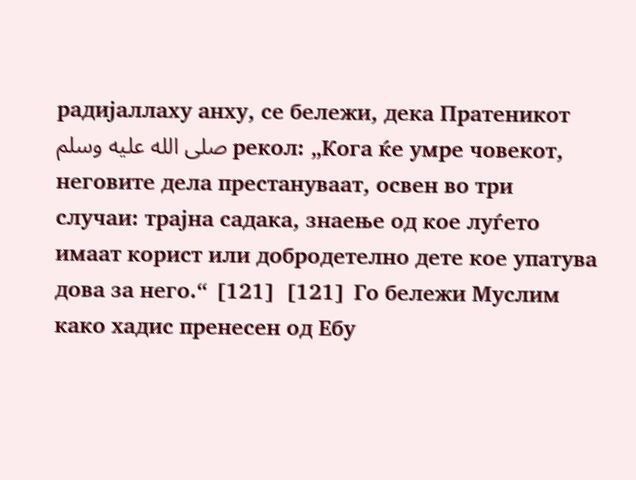радијаллаху анху, се бележи, дека Пратеникот صلى الله عليه وسلم рекол: „Кога ќе умре човекот, неговите дела престануваат, освен во три случаи: трајна садака, знаење од кое луѓето имаат корист или добродетелно дете кое упатува дова за него.“ [121] [121] Го бележи Муслим како хадис пренесен од Ебу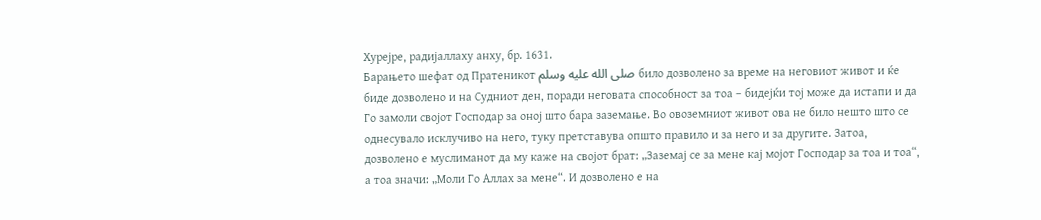Хурејре, радијаллаху анху, бр. 1631.
Барањето шефат од Пратеникот صلى الله عليه وسلم било дозволено за време на неговиот живот и ќе биде дозволено и на Судниот ден, поради неговата способност за тоа – бидејќи тој може да истапи и да Го замоли својот Господар за оној што бара заземање. Во овоземниот живот ова не било нешто што се однесувало исклучиво на него, туку претставува општо правило и за него и за другите. Затоа, дозволено е муслиманот да му каже на својот брат: „Заземај се за мене кај мојот Господар за тоа и тоа“, а тоа значи: „Моли Го Аллах за мене“. И дозволено е на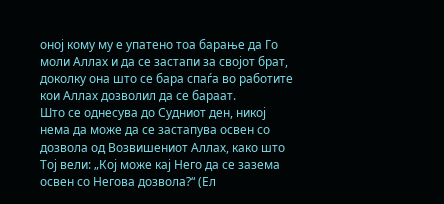оној кому му е упатено тоа барање да Го моли Аллах и да се застапи за својот брат, доколку она што се бара спаѓа во работите кои Аллах дозволил да се бараат.
Што се однесува до Судниот ден, никој нема да може да се застапува освен со дозвола од Возвишениот Аллах, како што Тој вели: „Кој може кај Него да се зазема освен со Негова дозвола?“ (Ел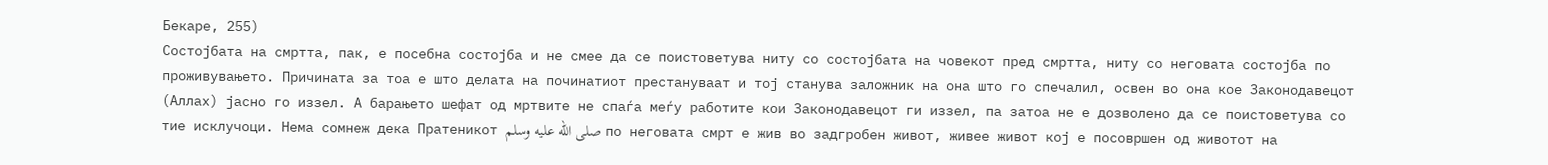Бекаре, 255)
Состојбата на смртта, пак, е посебна состојба и не смее да се поистоветува ниту со состојбата на човекот пред смртта, ниту со неговата состојба по проживувањето. Причината за тоа е што делата на починатиот престануваат и тој станува заложник на она што го спечалил, освен во она кое Законодавецот (Аллах) јасно го иззел. А барањето шефат од мртвите не спаѓа меѓу работите кои Законодавецот ги иззел, па затоа не е дозволено да се поистоветува со тие исклучоци. Нема сомнеж дека Пратеникот صلى الله عليه وسلم по неговата смрт е жив во задгробен живот, живее живот кој е посовршен од животот на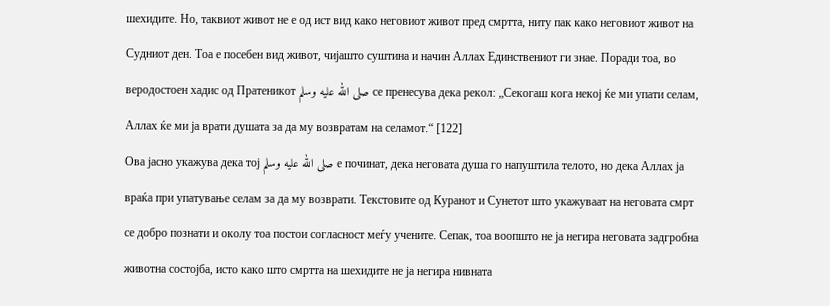шехидите. Но, таквиот живот не е од ист вид како неговиот живот пред смртта, ниту пак како неговиот живот на Судниот ден. Тоа е посебен вид живот, чијашто суштина и начин Аллах Единствениот ги знае. Поради тоа, во веродостоен хадис од Пратеникот صلى الله عليه وسلم се пренесува дека рекол: „Секогаш кога некој ќе ми упати селам, Аллах ќе ми ја врати душата за да му возвратам на селамот.“ [122]
Ова јасно укажува дека тој صلى الله عليه وسلم е починат, дека неговата душа го напуштила телото, но дека Аллах ја враќа при упатување селам за да му возврати. Текстовите од Куранот и Сунетот што укажуваат на неговата смрт се добро познати и околу тоа постои согласност меѓу учените. Сепак, тоа воопшто не ја негира неговата задгробна животна состојба, исто како што смртта на шехидите не ја негира нивната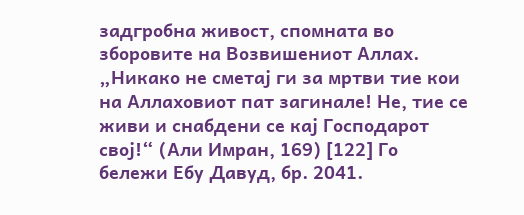задгробна живост, спомната во зборовите на Возвишениот Аллах. „Никако не сметај ги за мртви тие кои на Аллаховиот пат загинале! Не, тие се живи и снабдени се кај Господарот свој!“ (Али Имран, 169) [122] Го бележи Ебу Давуд, бр. 2041.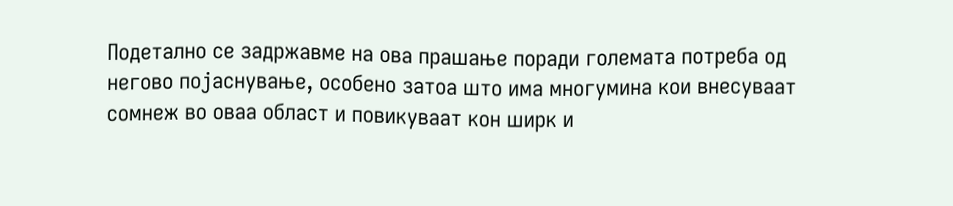Подетално се задржавме на ова прашање поради големата потреба од негово појаснување, особено затоа што има многумина кои внесуваат сомнеж во оваа област и повикуваат кон ширк и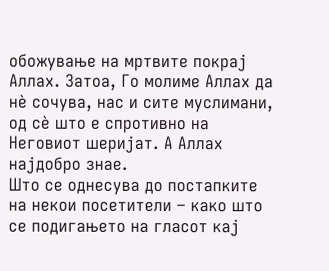обожување на мртвите покрај Аллах. Затоа, Го молиме Аллах да нè сочува, нас и сите муслимани, од сè што е спротивно на Неговиот шеријат. А Аллах најдобро знае.
Што се однесува до постапките на некои посетители – како што се подигањето на гласот кај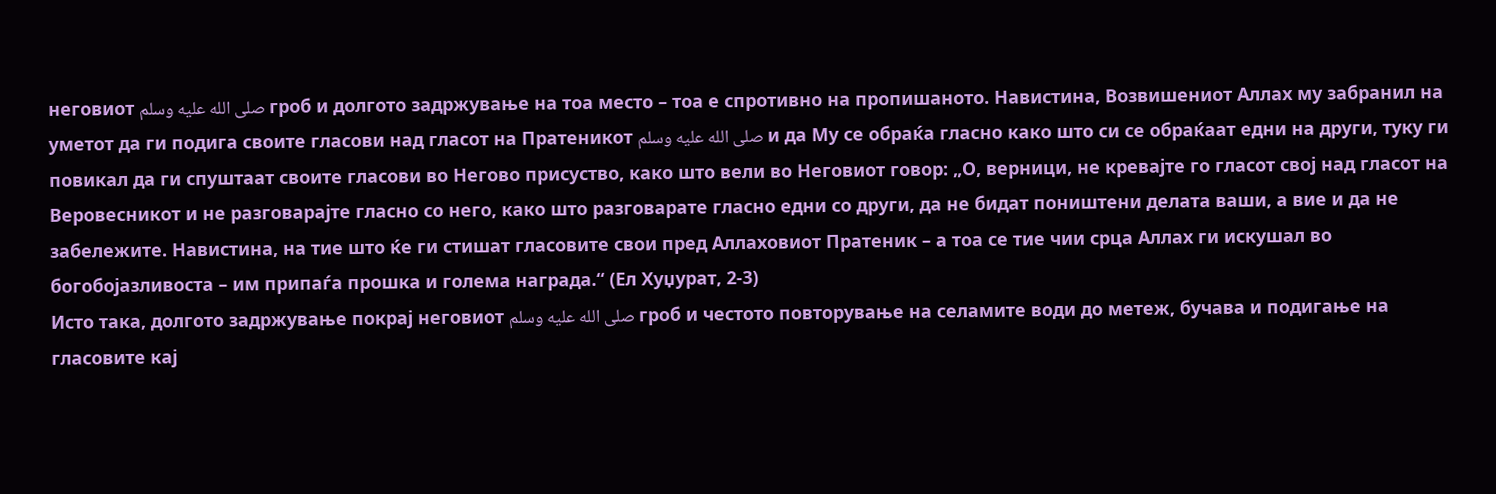неговиот صلى الله عليه وسلم гроб и долгото задржување на тоа место – тоа е спротивно на пропишаното. Навистина, Возвишениот Аллах му забранил на уметот да ги подига своите гласови над гласот на Пратеникот صلى الله عليه وسلم и да Му се обраќа гласно како што си се обраќаат едни на други, туку ги повикал да ги спуштаат своите гласови во Негово присуство, како што вели во Неговиот говор: „О, верници, не кревајте го гласот свој над гласот на Веровесникот и не разговарајте гласно со него, како што разговарате гласно едни со други, да не бидат поништени делата ваши, а вие и да не забележите. Навистина, на тие што ќе ги стишат гласовите свои пред Аллаховиот Пратеник – а тоа се тие чии срца Аллах ги искушал во богобојазливоста – им припаѓа прошка и голема награда.“ (Ел Хуџурат, 2-3)
Исто така, долгото задржување покрај неговиот صلى الله عليه وسلم гроб и честото повторување на селамите води до метеж, бучава и подигање на гласовите кај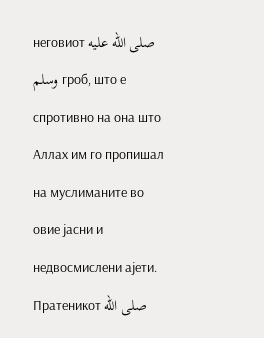неговиот صلى الله عليه وسلم гроб, што е спротивно на она што Аллах им го пропишал на муслиманите во овие јасни и недвосмислени ајети. Пратеникот صلى الله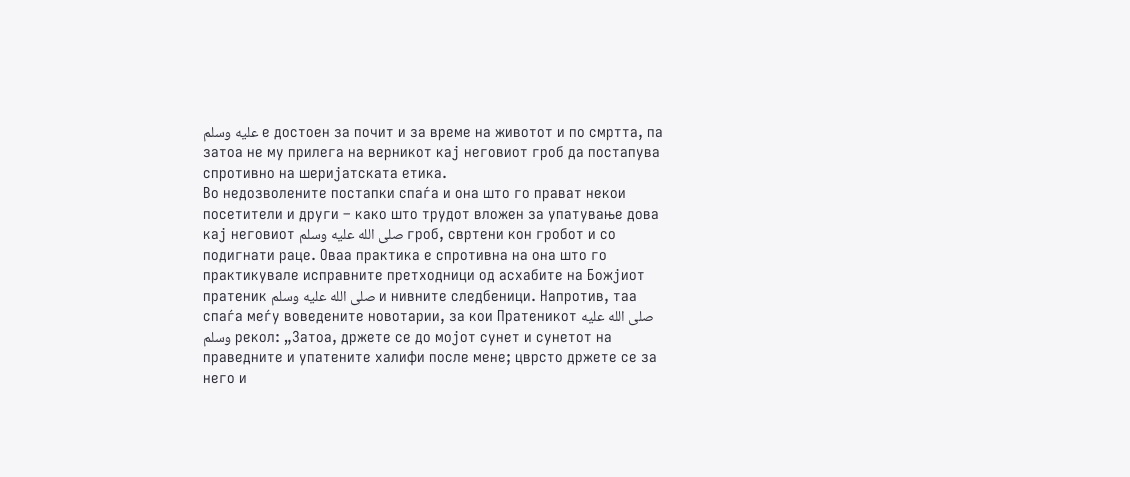عليه وسلم е достоен за почит и за време на животот и по смртта, па затоа не му прилега на верникот кај неговиот гроб да постапува спротивно на шеријатската етика.
Во недозволените постапки спаѓа и она што го прават некои посетители и други – како што трудот вложен за упатување дова кај неговиот صلى الله عليه وسلم гроб, свртени кон гробот и со подигнати раце. Оваа практика е спротивна на она што го практикувале исправните претходници од асхабите на Божјиот пратеник صلى الله عليه وسلم и нивните следбеници. Напротив, таа спаѓа меѓу воведените новотарии, за кои Пратеникот صلى الله عليه وسلم рекол: „Затоа, држете се до мојот сунет и сунетот на праведните и упатените халифи после мене; цврсто држете се за него и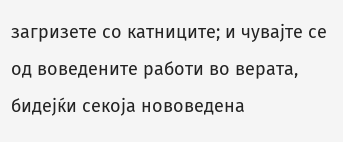загризете со катниците; и чувајте се од воведените работи во верата, бидејќи секоја нововедена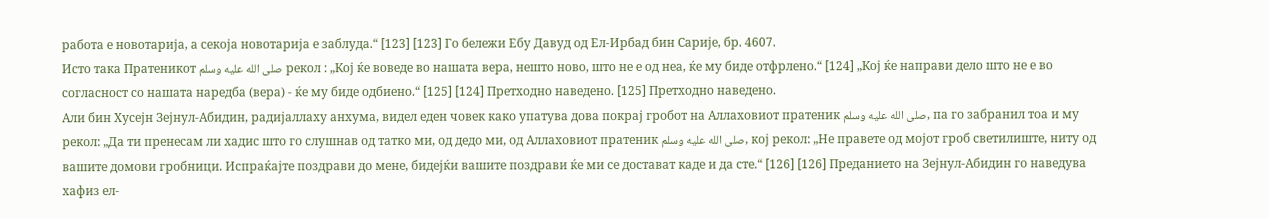работа е новотарија, а секоја новотарија е заблуда.“ [123] [123] Го бележи Ебу Давуд од Ел-Ирбад бин Сарије, бр. 4607.
Исто така Пратеникот صلى الله عليه وسلم рекол : „Кој ќе воведе во нашата вера, нешто ново, што не е од неа, ќе му биде отфрлено.“ [124] „Кој ќе направи дело што не е во согласност со нашата наредба (вера) - ќе му биде одбиено.“ [125] [124] Претходно наведено. [125] Претходно наведено.
Али бин Хусејн Зејнул-Абидин, радијаллаху анхума, видел еден човек како упатува дова покрај гробот на Аллаховиот пратеник صلى الله عليه وسلم, па го забранил тоа и му рекол: „Да ти пренесам ли хадис што го слушнав од татко ми, од дедо ми, од Аллаховиот пратеник صلى الله عليه وسلم, кој рекол: „Не правете од мојот гроб светилиште, ниту од вашите домови гробници. Испраќајте поздрави до мене, бидејќи вашите поздрави ќе ми се достават каде и да сте.“ [126] [126] Преданието на Зејнул-Абидин го наведува хафиз ел-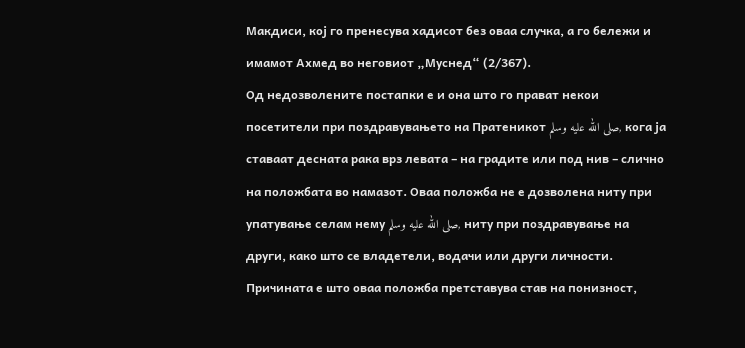Макдиси, кој го пренесува хадисот без оваа случка, а го бележи и имамот Ахмед во неговиот „Муснед“ (2/367).
Од недозволените постапки е и она што го прават некои посетители при поздравувањето на Пратеникот صلى الله عليه وسلم, кога ја ставаат десната рака врз левата – на градите или под нив – слично на положбата во намазот. Оваа положба не е дозволена ниту при упатување селам нему صلى الله عليه وسلم, ниту при поздравување на други, како што се владетели, водачи или други личности. Причината е што оваа положба претставува став на понизност,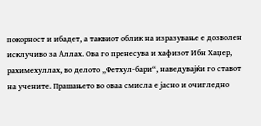покорност и ибадет, а таквиот облик на изразување е дозволен исклучиво за Аллах. Ова го пренесува и хафизот Ибн Хаџер, рахимехуллах, во делото „Фетхул-бари“, наведувајќи го ставот на учените. Прашањето во оваа смисла е јасно и очигледно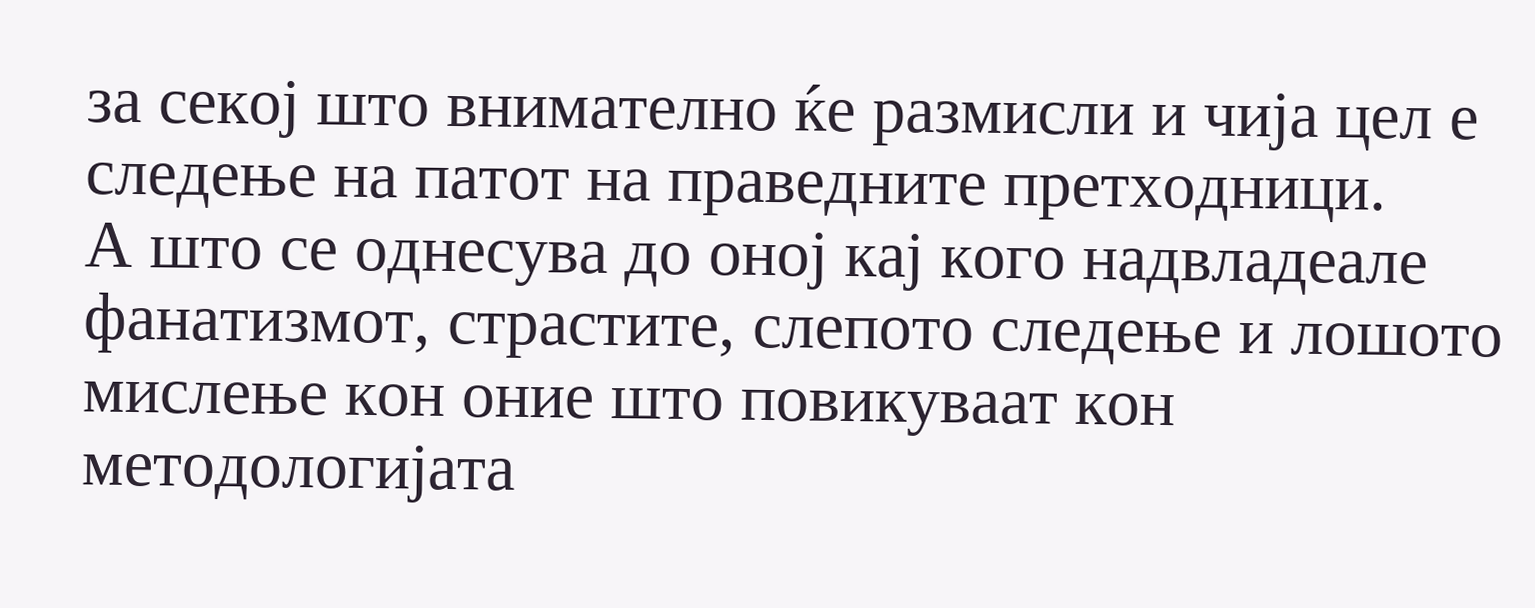за секој што внимателно ќе размисли и чија цел е следење на патот на праведните претходници.
А што се однесува до оној кај кого надвладеале фанатизмот, страстите, слепото следење и лошото мислење кон оние што повикуваат кон методологијата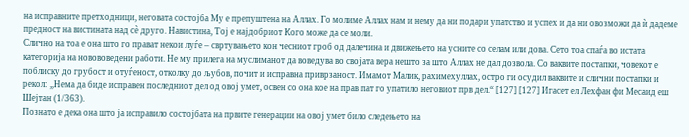на исправните претходници, неговата состојба Му е препуштена на Аллах. Го молиме Аллах нам и нему да ни подари упатство и успех и да ни овозможи да ѝ дадеме предност на вистината над сè друго. Навистина, Тој е најдобриот Кого може да се моли.
Слично на тоа е она што го прават некои луѓе – свртувањето кон чесниот гроб од далечина и движењето на усните со селам или дова. Сето тоа спаѓа во истата категорија на новововедени работи. Не му прилега на муслиманот да воведува во својата вера нешто за што Аллах не дал дозвола. Со ваквите постапки, човекот е поблиску до грубост и отуѓеност, отколку до љубов, почит и исправна приврзаност. Имамот Малик, рахимехуллах, остро ги осудил ваквите и слични постапки и рекол: „Нема да биде исправен последниот дел од овој умет, освен со она кое на прав пат го упатило неговиот прв дел.“ [127] [127] Игасет ел Лехфан фи Месаид еш Шејтан (1/363).
Познато е дека она што ја исправило состојбата на првите генерации на овој умет било следењето на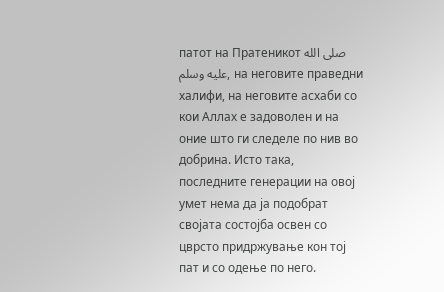патот на Пратеникот صلى الله عليه وسلم, на неговите праведни халифи, на неговите асхаби со кои Аллах е задоволен и на оние што ги следеле по нив во добрина. Исто така, последните генерации на овој умет нема да ја подобрат својата состојба освен со цврсто придржување кон тој пат и со одење по него.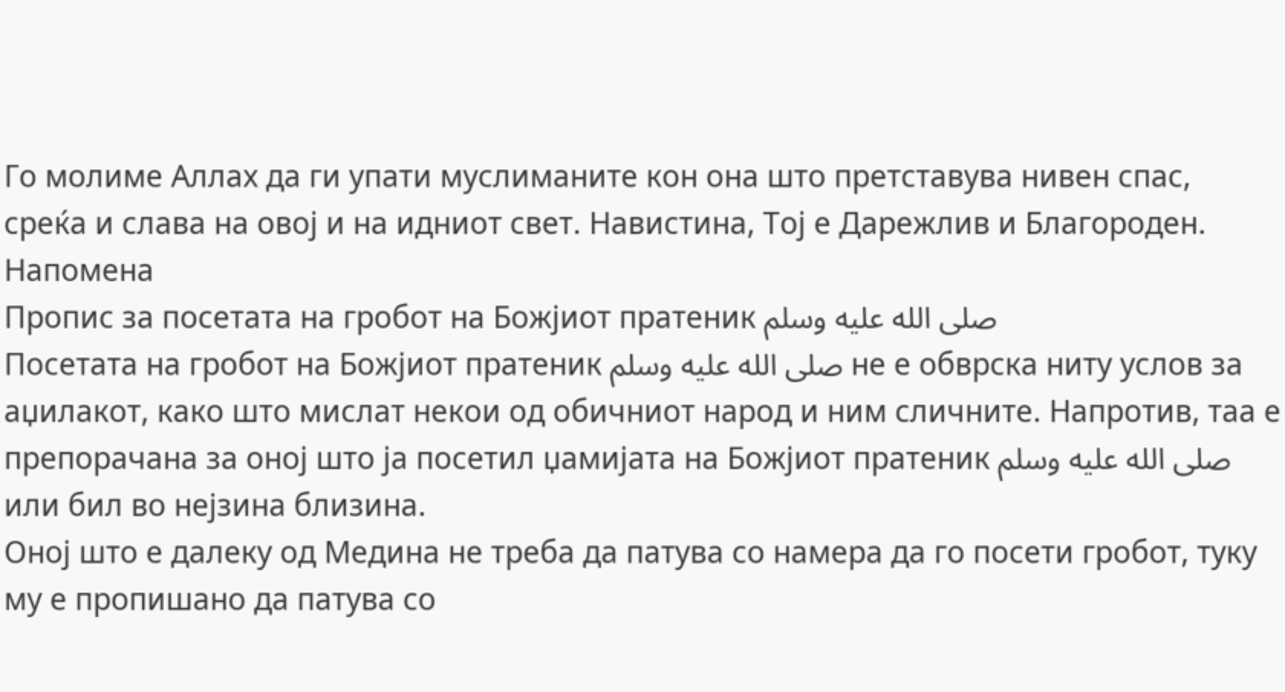Го молиме Аллах да ги упати муслиманите кон она што претставува нивен спас, среќа и слава на овој и на идниот свет. Навистина, Тој е Дарежлив и Благороден.
Напомена
Пропис за посетата на гробот на Божјиот пратеник صلى الله عليه وسلم
Посетата на гробот на Божјиот пратеник صلى الله عليه وسلم не е обврска ниту услов за аџилакот, како што мислат некои од обичниот народ и ним сличните. Напротив, таа е препорачана за оној што ја посетил џамијата на Божјиот пратеник صلى الله عليه وسلم или бил во нејзина близина.
Оној што е далеку од Медина не треба да патува со намера да го посети гробот, туку му е пропишано да патува со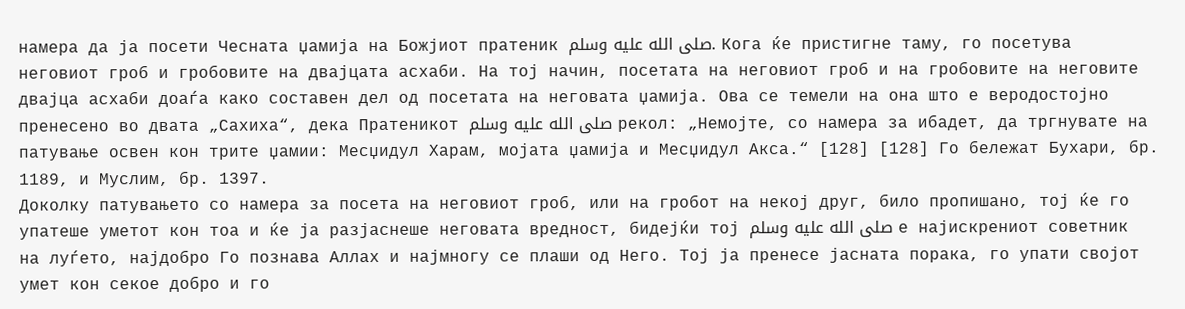намера да ја посети Чесната џамија на Божјиот пратеник صلى الله عليه وسلم. Кога ќе пристигне таму, го посетува неговиот гроб и гробовите на двајцата асхаби. На тој начин, посетата на неговиот гроб и на гробовите на неговите двајца асхаби доаѓа како составен дел од посетата на неговата џамија. Ова се темели на она што е веродостојно пренесено во двата „Сахиха“, дека Пратеникот صلى الله عليه وسلم рекол: „Немојте, со намера за ибадет, да тргнувате на патување освен кон трите џамии: Месџидул Харам, мојата џамија и Месџидул Акса.“ [128] [128] Го бележат Бухари, бр. 1189, и Муслим, бр. 1397.
Доколку патувањето со намера за посета на неговиот гроб, или на гробот на некој друг, било пропишано, тој ќе го упатеше уметот кон тоа и ќе ја разјаснеше неговата вредност, бидејќи тој صلى الله عليه وسلم е најискрениот советник на луѓето, најдобро Го познава Аллах и најмногу се плаши од Него. Тој ја пренесе јасната порака, го упати својот умет кон секое добро и го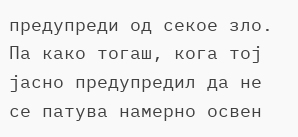предупреди од секое зло. Па како тогаш, кога тој јасно предупредил да не се патува намерно освен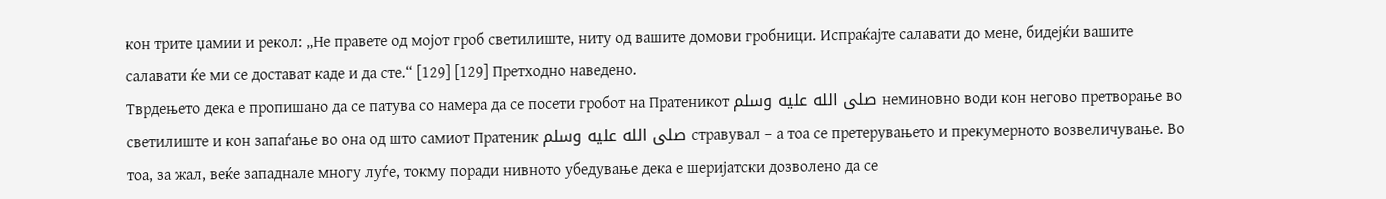кон трите џамии и рекол: „Не правете од мојот гроб светилиште, ниту од вашите домови гробници. Испраќајте салавати до мене, бидејќи вашите салавати ќе ми се достават каде и да сте.“ [129] [129] Претходно наведено.
Тврдењето дека е пропишано да се патува со намера да се посети гробот на Пратеникот صلى الله عليه وسلم неминовно води кон негово претворање во светилиште и кон запаѓање во она од што самиот Пратеник صلى الله عليه وسلم стравувал – а тоа се претерувањето и прекумерното возвеличување. Во тоа, за жал, веќе западнале многу луѓе, токму поради нивното убедување дека е шеријатски дозволено да се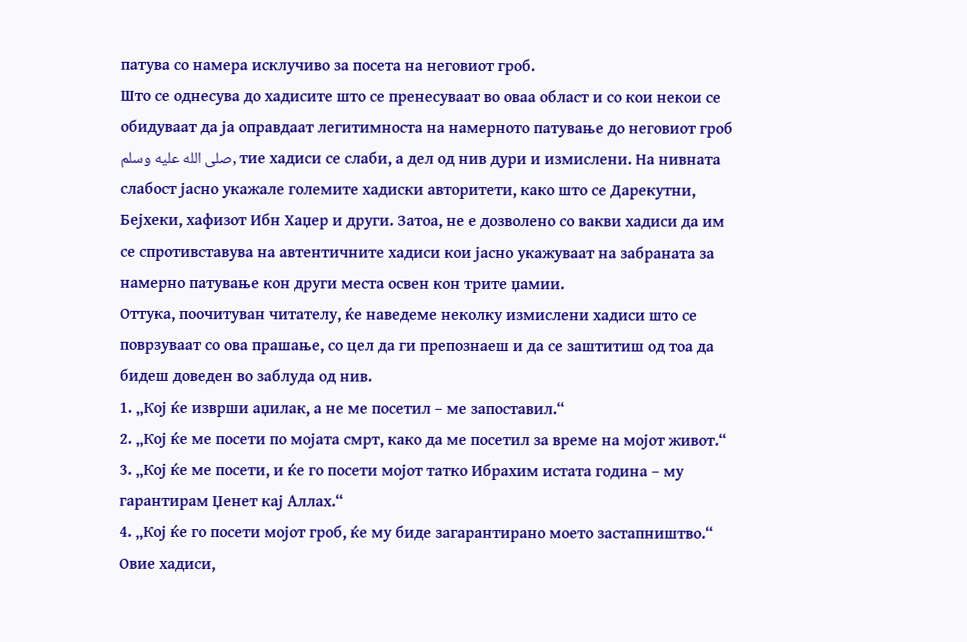патува со намера исклучиво за посета на неговиот гроб.
Што се однесува до хадисите што се пренесуваат во оваа област и со кои некои се обидуваат да ја оправдаат легитимноста на намерното патување до неговиот гроб صلى الله عليه وسلم, тие хадиси се слаби, а дел од нив дури и измислени. На нивната слабост јасно укажале големите хадиски авторитети, како што се Дарекутни, Бејхеки, хафизот Ибн Хаџер и други. Затоа, не е дозволено со вакви хадиси да им се спротивставува на автентичните хадиси кои јасно укажуваат на забраната за намерно патување кон други места освен кон трите џамии.
Оттука, поочитуван читателу, ќе наведеме неколку измислени хадиси што се поврзуваат со ова прашање, со цел да ги препознаеш и да се заштитиш од тоа да бидеш доведен во заблуда од нив.
1. „Кој ќе изврши аџилак, а не ме посетил – ме запоставил.“
2. „Кој ќе ме посети по мојата смрт, како да ме посетил за време на мојот живот.“
3. „Кој ќе ме посети, и ќе го посети мојот татко Ибрахим истата година – му гарантирам Џенет кај Аллах.“
4. „Кој ќе го посети мојот гроб, ќе му биде загарантирано моето застапништво.“
Овие хадиси,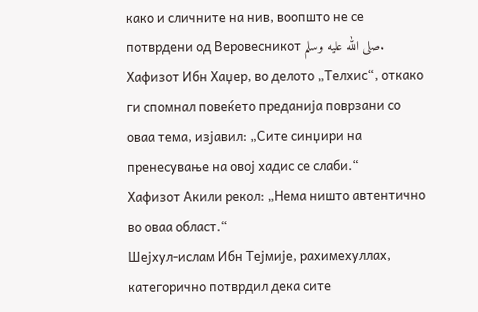како и сличните на нив, воопшто не се потврдени од Веровесникот صلى الله عليه وسلم.
Хафизот Ибн Хаџер, во делото „Телхис“, откако ги спомнал повеќето преданија поврзани со оваа тема, изјавил: „Сите синџири на пренесување на овој хадис се слаби.“
Хафизот Акили рекол: „Нема ништо автентично во оваа област.“
Шејхул-ислам Ибн Тејмије, рахимехуллах, категорично потврдил дека сите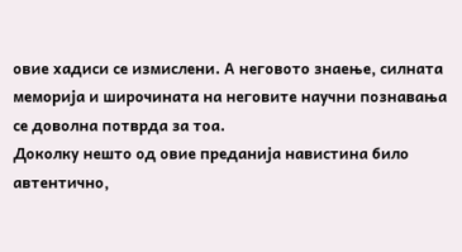овие хадиси се измислени. А неговото знаење, силната меморија и широчината на неговите научни познавања се доволна потврда за тоа.
Доколку нешто од овие преданија навистина било автентично,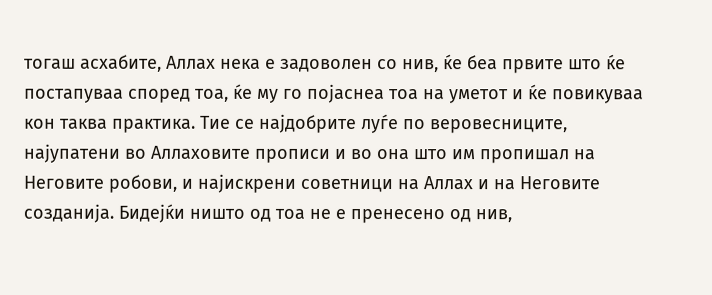тогаш асхабите, Аллах нека е задоволен со нив, ќе беа првите што ќе постапуваа според тоа, ќе му го појаснеа тоа на уметот и ќе повикуваа кон таква практика. Тие се најдобрите луѓе по веровесниците, најупатени во Аллаховите прописи и во она што им пропишал на Неговите робови, и најискрени советници на Аллах и на Неговите созданија. Бидејќи ништо од тоа не е пренесено од нив,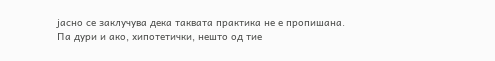јасно се заклучува дека таквата практика не е пропишана.
Па дури и ако, хипотетички, нешто од тие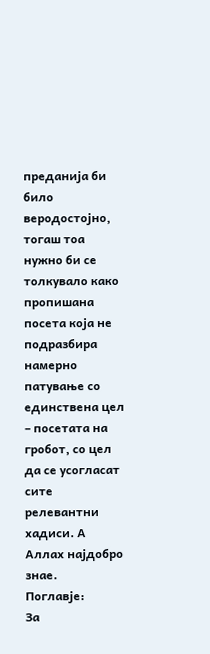преданија би било веродостојно, тогаш тоа нужно би се толкувало како пропишана посета која не подразбира намерно патување со единствена цел – посетата на гробот, со цел да се усогласат сите релевантни хадиси. А Аллах најдобро знае.
Поглавје:
За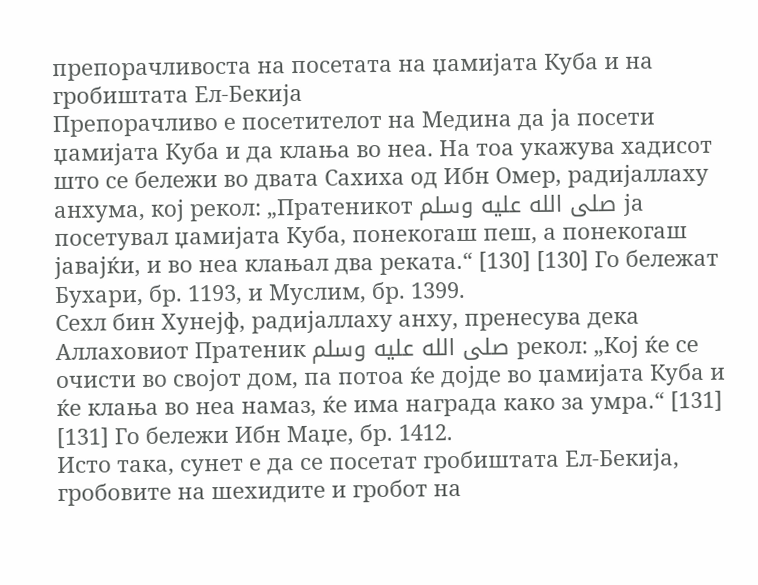препорачливоста на посетата на џамијата Куба и на гробиштата Ел-Бекија
Препорачливо е посетителот на Медина да ја посети џамијата Куба и да клања во неа. На тоа укажува хадисот што се бележи во двата Сахиха од Ибн Омер, радијаллаху анхума, кој рекол: „Пратеникот صلى الله عليه وسلم ја посетувал џамијата Куба, понекогаш пеш, а понекогаш јавајќи, и во неа клањал два реката.“ [130] [130] Го бележат Бухари, бр. 1193, и Муслим, бр. 1399.
Сехл бин Хунејф, радијаллаху анху, пренесува дека Аллаховиот Пратеник صلى الله عليه وسلم рекол: „Кој ќе се очисти во својот дом, па потоа ќе дојде во џамијата Куба и ќе клања во неа намаз, ќе има награда како за умра.“ [131] [131] Го бележи Ибн Маџе, бр. 1412.
Исто така, сунет е да се посетат гробиштата Ел-Бекија, гробовите на шехидите и гробот на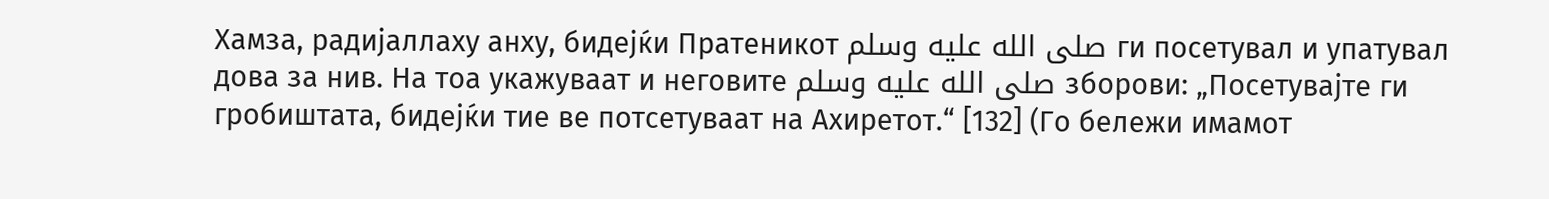Хамза, радијаллаху анху, бидејќи Пратеникот صلى الله عليه وسلم ги посетувал и упатувал дова за нив. На тоа укажуваат и неговите صلى الله عليه وسلم зборови: „Посетувајте ги гробиштата, бидејќи тие ве потсетуваат на Ахиретот.“ [132] (Го бележи имамот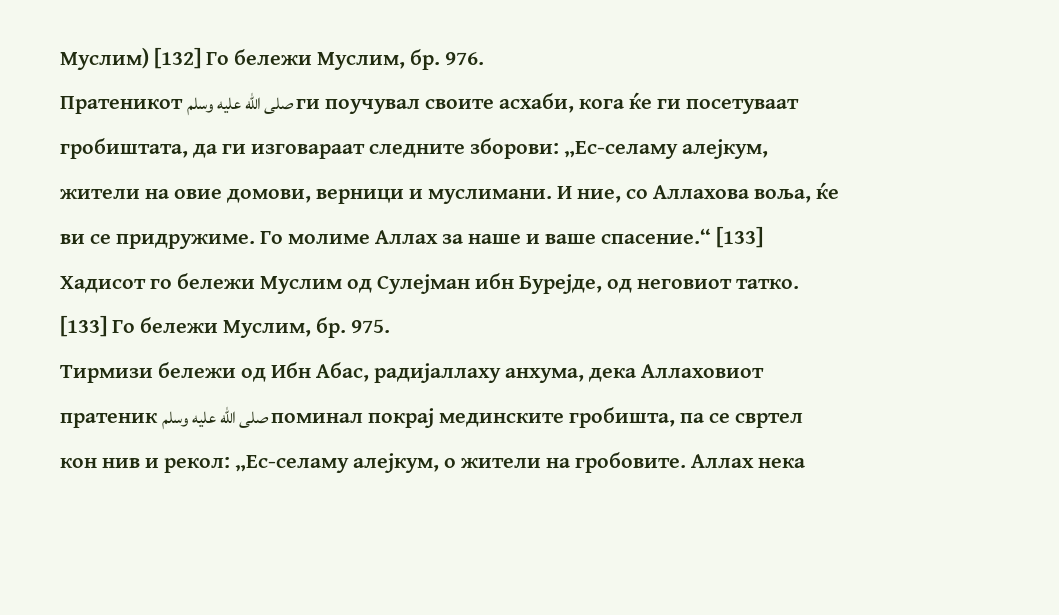Муслим) [132] Го бележи Муслим, бр. 976.
Пратеникот صلى الله عليه وسلم ги поучувал своите асхаби, кога ќе ги посетуваат гробиштата, да ги изговараат следните зборови: „Ес-селаму алејкум, жители на овие домови, верници и муслимани. И ние, со Аллахова воља, ќе ви се придружиме. Го молиме Аллах за наше и ваше спасение.“ [133] Хадисот го бележи Муслим од Сулејман ибн Бурејде, од неговиот татко. [133] Го бележи Муслим, бр. 975.
Тирмизи бележи од Ибн Абас, радијаллаху анхума, дека Аллаховиот пратеник صلى الله عليه وسلم поминал покрај мединските гробишта, па се свртел кон нив и рекол: „Ес-селаму алејкум, о жители на гробовите. Аллах нека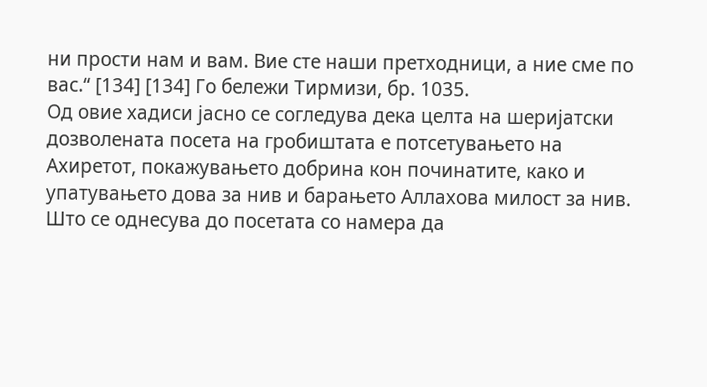ни прости нам и вам. Вие сте наши претходници, а ние сме по вас.“ [134] [134] Го бележи Тирмизи, бр. 1035.
Од овие хадиси јасно се согледува дека целта на шеријатски дозволената посета на гробиштата е потсетувањето на Ахиретот, покажувањето добрина кон починатите, како и упатувањето дова за нив и барањето Аллахова милост за нив.
Што се однесува до посетата со намера да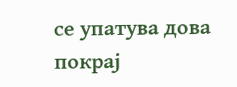се упатува дова покрај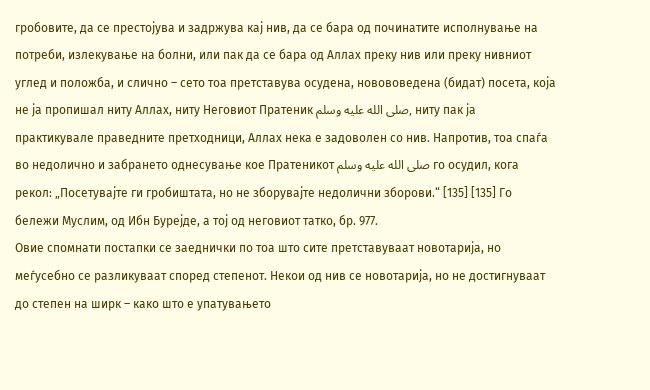гробовите, да се престојува и задржува кај нив, да се бара од починатите исполнување на потреби, излекување на болни, или пак да се бара од Аллах преку нив или преку нивниот углед и положба, и слично – сето тоа претставува осудена, новововедена (бидат) посета, која не ја пропишал ниту Аллах, ниту Неговиот Пратеник صلى الله عليه وسلم, ниту пак ја практикувале праведните претходници, Аллах нека е задоволен со нив. Напротив, тоа спаѓа во недолично и забрането однесување кое Пратеникот صلى الله عليه وسلم го осудил, кога рекол: „Посетувајте ги гробиштата, но не зборувајте недолични зборови.“ [135] [135] Го бележи Муслим, од Ибн Бурејде, а тој од неговиот татко, бр. 977.
Овие спомнати постапки се заеднички по тоа што сите претставуваат новотарија, но меѓусебно се разликуваат според степенот. Некои од нив се новотарија, но не достигнуваат до степен на ширк – како што е упатувањето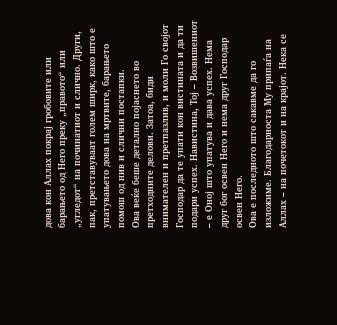дова кон Аллах покрај гробовите или барањето од Него преку „правото“ или „угледот“ на починатиот и слично. Други, пак, претставуваат голем ширк, како што е упатувањето дова на мртвите, барањето помош од нив и слични постапки.
Ова веќе беше детално појаснето во претходните делови. Затоа, биди внимателен и претпазлив, и моли Го својот Господар да те упати кон вистината и да ти подари успех. Навистина, Тој – Возвишениот – е Оној што упатува и дава успех. Нема друг бог освен Него и нема друг Господар освен Него.
Ова е последното што сакавме да го изложиме. Благодарноста Му припаѓа на Аллах – на почетокот и на крајот. Нека се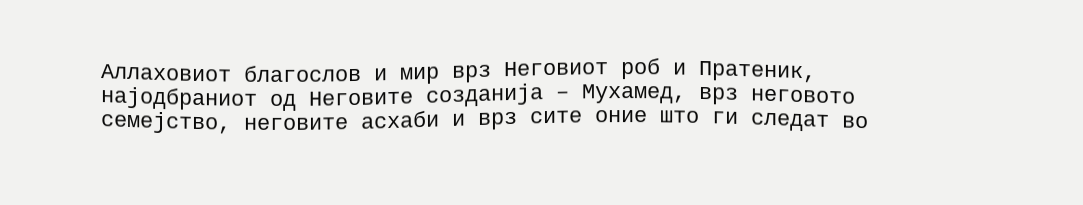Аллаховиот благослов и мир врз Неговиот роб и Пратеник, најодбраниот од Неговите созданија – Мухамед, врз неговото семејство, неговите асхаби и врз сите оние што ги следат во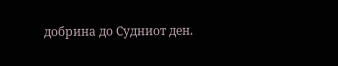добрина до Судниот ден.